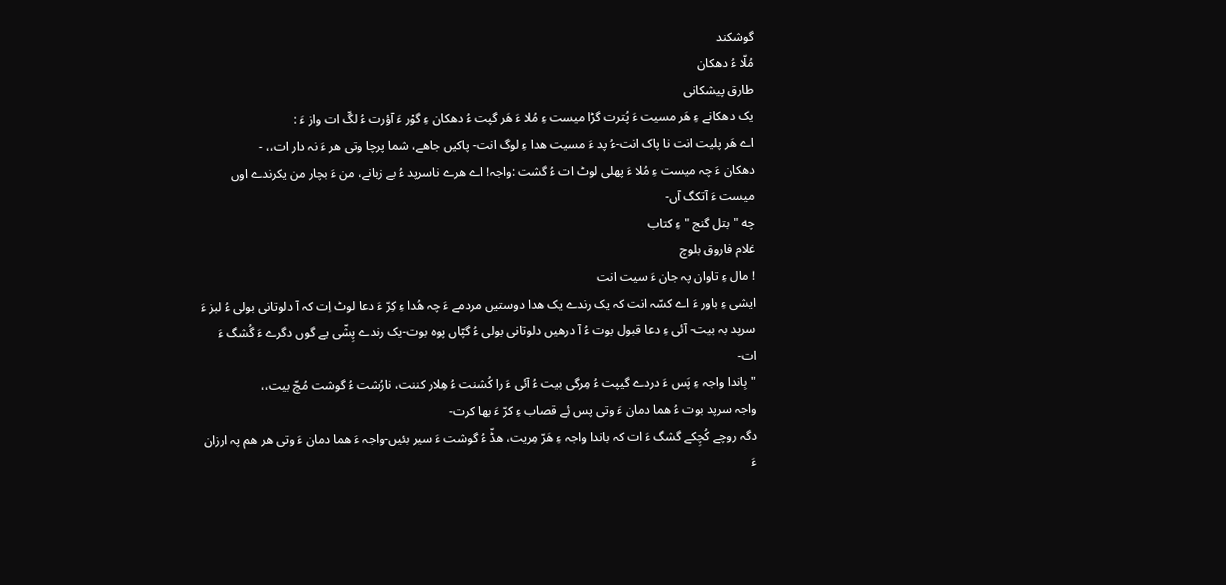گوشکند
مُلّا ءُ دھکان
طارق پیشکانی
یک دھکانے ءِ ھَر مسیت ءَ پُترت گڑا میست ءِ مُلا ءَ ھَر گپت ءُ دھکان ءِ گوْر ءَ آؤرت ءُ لگّ ات واز ءَ :
اے ھَر پلیت انت نا پاک انت-ءُ پد ءَ مسیت ھدا ءِ لوگ انت- پاکیں جاھے، شما پرچا وتی ھر ءَ نہ دار ات،، -
دھکان ءَ چہ میست ءِ مُلا ءَ پھلی لوٹ ات ءُ گشت :واجہ! اے ھرے ناسرپد ءُ بے زبانے، من ءَ بچار من یکرندے اوں میست ءَ آتکگ آں-
چه "بتل گنج "ءِ کتاب
غلام فاروق بلوچ
! مال ءِ تاوان پہ جان ءَ سیت انت
ایشی ءِ باور ءَ اے کسّہ انت کہ یک رندے یک ھدا دوستیں مردمے ءَ چہ ھُدا ءِ کِرّ ءَ دعا لوٹ اِت کہ آ دلوتانی بولی ءُ لبز ءَ سرپد بہ بیت- آئی ءِ دعا قبول بوت ءُ آ درھیں دلوتانی بولی ءُ گپّاں پوہ بوت-یک رندے پِشّی یے گوں دگرے ءَ گُشگ ءَ ات-
"بِاندا واجہ ءِ پَس ءَ دردے گیپت ءُ مِرگی بیت ءُ آئی ءَ را کُشنت ءُ ھِلار کننت، نارُشت ءُ گوشت مُچّ بیت،،
واجہ سرپد بوت ءُ ھما دمان ءَ وتی پس ئِے قصاب ءِ کرّ ءَ بھا کرت-
دگہ روچے کُچِکے گشگ ءَ ات کہ باندا واجہ ءِ ھَرّ مِریت، ھڈّ ءُ گوشت ءَ سیر بئیں-واجہ ءَ ھما دمان ءَ وتی ھر ھم پہ ارزان ءَ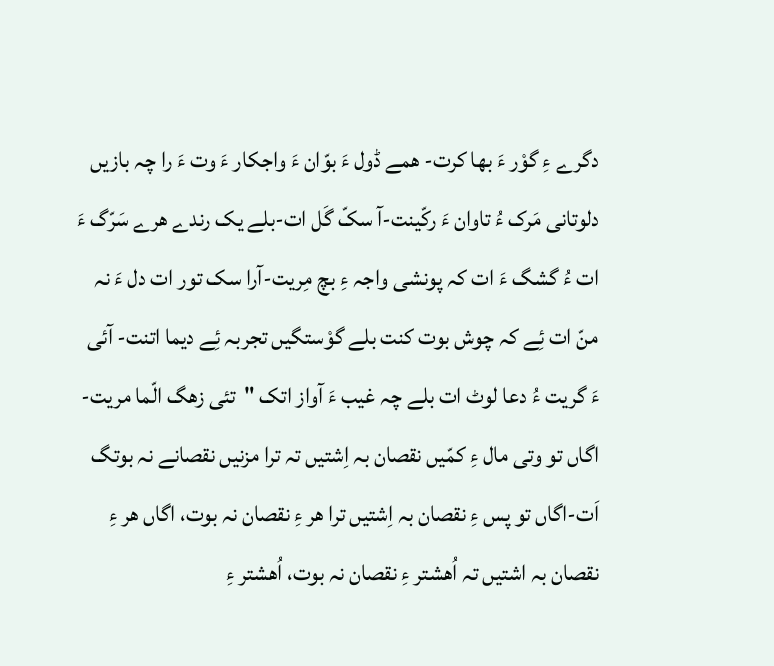دگرے ءِ گوْر ءَ بھا کرت- ھمے ڈول ءَ بوّان ءَ واجکار ءَ وت ءَ را چہ بازیں دلوتانی مَرک ءُ تاوان ءَ رکّینت-آ سکّ گَل ات-بلے یک رندے ھرے سَرّگ ءَ ات ءُ گشگ ءَ ات کہ پونشی واجہ ءِ بچ مِریت-آرا سک تور ات دل ءَ نہ منّ ات ئِے کہ چوش بوت کنت بلے گوْستگیں تجربہ ئِے دیما اتنت- آئی ءَ گریت ءُ دعا لوٹ ات بلے چہ غیب ءَ آواز اتک "تئی زھگ الّما مریت- اگاں تو وتی مال ءِ کمّیں نقصان بہ اِشتیں تہ ترا مزنیں نقصانے نہ بوتگ اَت-اگاں تو پس ءِ نقصان بہ اِشتیں ترا ھر ءِ نقصان نہ بوت، اگاں ھر ءِ نقصان بہ اشتیں تہ اُھشتر ءِ نقصان نہ بوت، اُھشتر ءِ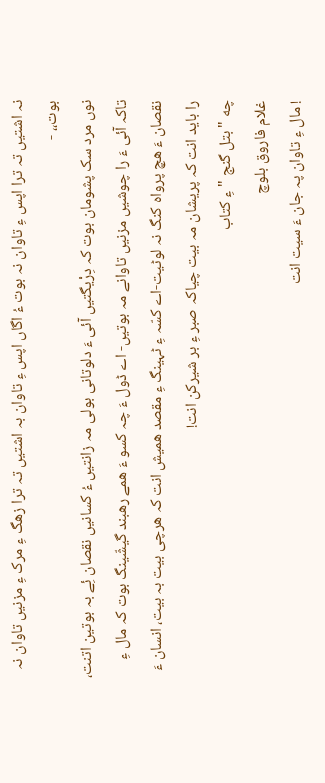نہ اشتیں تہ ترا اپس ءِ تاوان نہ بوت ءُ اگاں اپس ءِ تاوان بہ اشتیں تہ ترا زھگ ءِ مرک ءِ مزنیں تاوان نہ بوت،، -
نوں مرد سک پشومان بوت کہ دِرْیگتیں آئی ءَ دلوتانی بولی مہ زانتیں ءُ کسانیں نقصان ئِے بہ بوتین اتنت، تاکہ آئی ءَ را چوشیں مزنیں تاوانے مہ بوتیں- اے ڈول ءَ چہ کسو ءَ ھمے رھبند گیشّینگ بوت کہ مال ءِ نقصان ءَ ھچ پرواہ کنگ نہ لوٹیت-اے کسّہ ءِ ٹہینگ ءِ مقصد ھمیش انت کہ ھرچی بیت بہ بیت، انسان ءَ را باید انت کہ پریشان مہ بیت چیاکہ صبر ءِ بر شیرکن انت!
چه "بتل گنج "ءِ کتاب
غلام فاروق بلوچ
! مال ءِ تاوان پہ جان ءَ سیت انت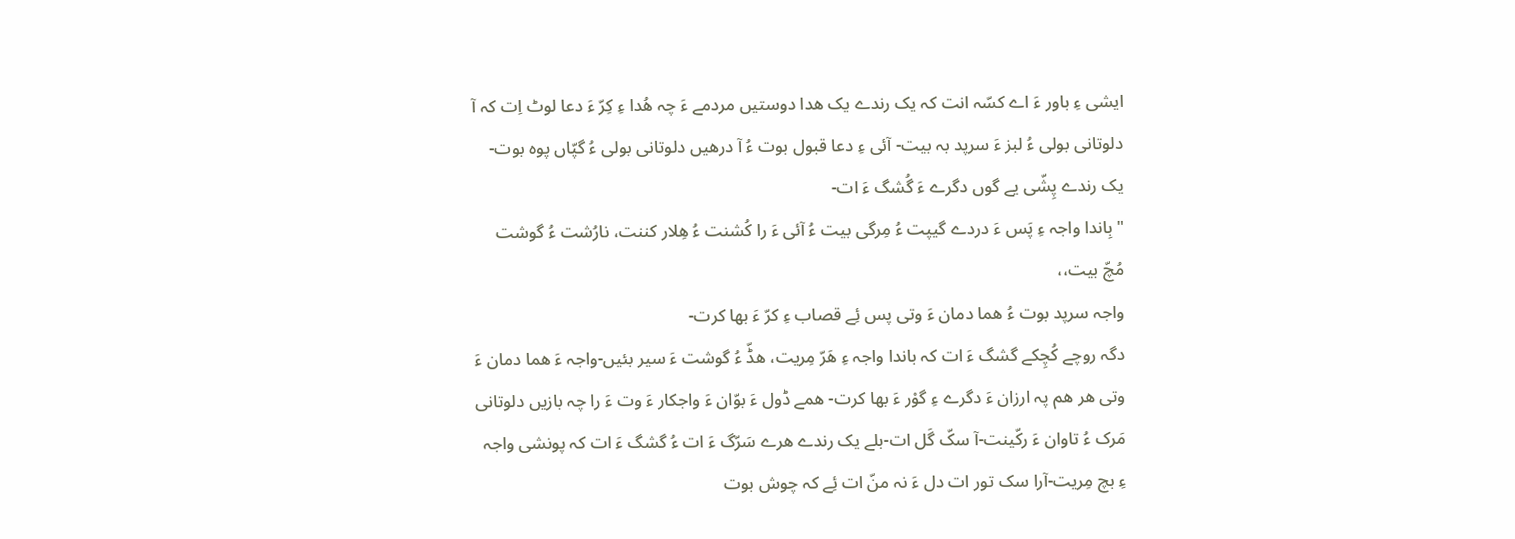ایشی ءِ باور ءَ اے کسّہ انت کہ یک رندے یک ھدا دوستیں مردمے ءَ چہ ھُدا ءِ کِرّ ءَ دعا لوٹ اِت کہ آ دلوتانی بولی ءُ لبز ءَ سرپد بہ بیت- آئی ءِ دعا قبول بوت ءُ آ درھیں دلوتانی بولی ءُ گپّاں پوہ بوت-یک رندے پِشّی یے گوں دگرے ءَ گُشگ ءَ ات-
"بِاندا واجہ ءِ پَس ءَ دردے گیپت ءُ مِرگی بیت ءُ آئی ءَ را کُشنت ءُ ھِلار کننت، نارُشت ءُ گوشت مُچّ بیت،،
واجہ سرپد بوت ءُ ھما دمان ءَ وتی پس ئِے قصاب ءِ کرّ ءَ بھا کرت-
دگہ روچے کُچِکے گشگ ءَ ات کہ باندا واجہ ءِ ھَرّ مِریت، ھڈّ ءُ گوشت ءَ سیر بئیں-واجہ ءَ ھما دمان ءَ وتی ھر ھم پہ ارزان ءَ دگرے ءِ گوْر ءَ بھا کرت- ھمے ڈول ءَ بوّان ءَ واجکار ءَ وت ءَ را چہ بازیں دلوتانی مَرک ءُ تاوان ءَ رکّینت-آ سکّ گَل ات-بلے یک رندے ھرے سَرّگ ءَ ات ءُ گشگ ءَ ات کہ پونشی واجہ ءِ بچ مِریت-آرا سک تور ات دل ءَ نہ منّ ات ئِے کہ چوش بوت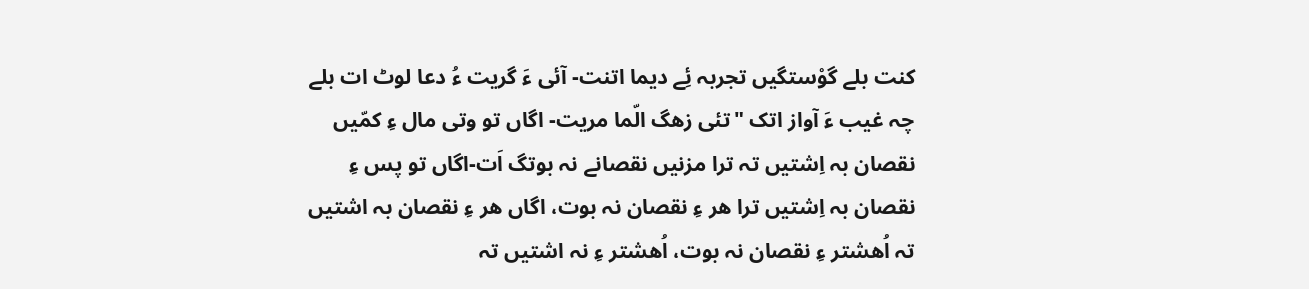کنت بلے گوْستگیں تجربہ ئِے دیما اتنت- آئی ءَ گریت ءُ دعا لوٹ ات بلے چہ غیب ءَ آواز اتک "تئی زھگ الّما مریت- اگاں تو وتی مال ءِ کمّیں نقصان بہ اِشتیں تہ ترا مزنیں نقصانے نہ بوتگ اَت-اگاں تو پس ءِ نقصان بہ اِشتیں ترا ھر ءِ نقصان نہ بوت، اگاں ھر ءِ نقصان بہ اشتیں تہ اُھشتر ءِ نقصان نہ بوت، اُھشتر ءِ نہ اشتیں تہ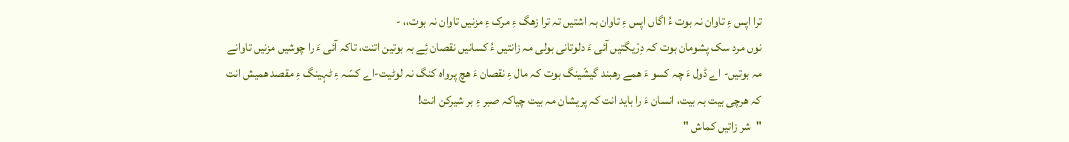ترا اپس ءِ تاوان نہ بوت ءُ اگاں اپس ءِ تاوان بہ اشتیں تہ ترا زھگ ءِ مرک ءِ مزنیں تاوان نہ بوت،، -
نوں مرد سک پشومان بوت کہ دِرْیگتیں آئی ءَ دلوتانی بولی مہ زانتیں ءُ کسانیں نقصان ئِے بہ بوتین اتنت، تاکہ آئی ءَ را چوشیں مزنیں تاوانے مہ بوتیں- اے ڈول ءَ چہ کسو ءَ ھمے رھبند گیشّینگ بوت کہ مال ءِ نقصان ءَ ھچ پرواہ کنگ نہ لوٹیت-اے کسّہ ءِ ٹہینگ ءِ مقصد ھمیش انت کہ ھرچی بیت بہ بیت، انسان ءَ را باید انت کہ پریشان مہ بیت چیاکہ صبر ءِ بر شیرکن انت!
"شر زاتیں کماش "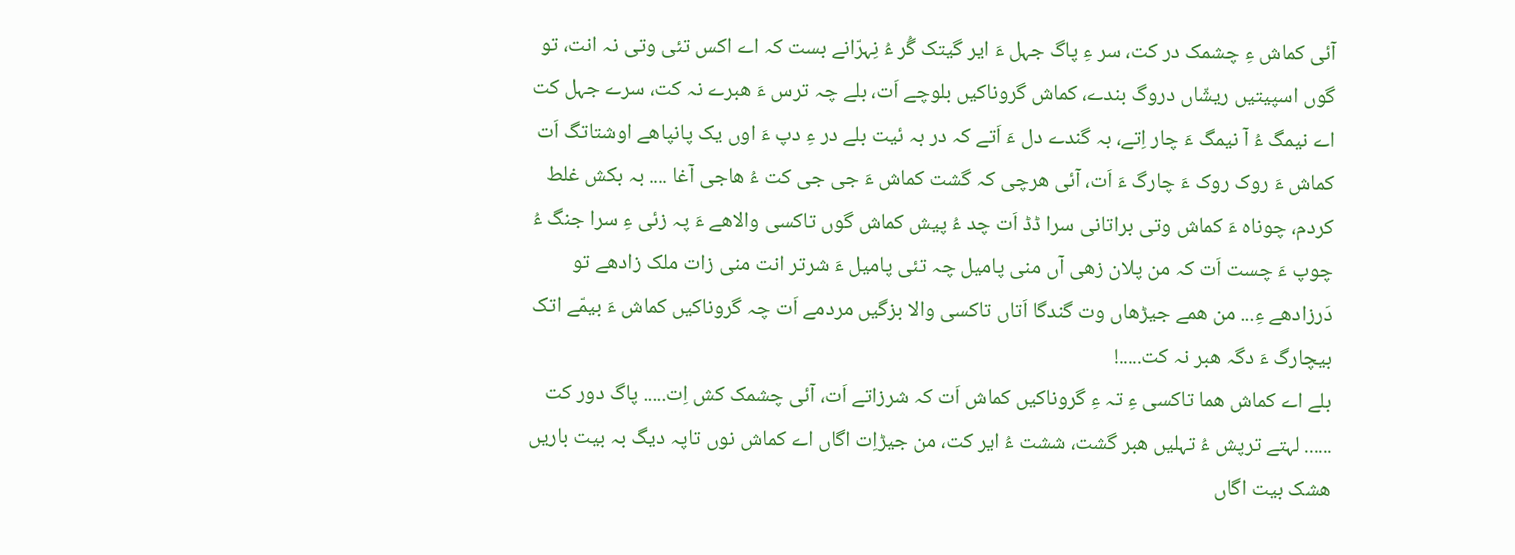آئی کماش ءِ چشمک در کت، سر ءِ پاگ جہل ءَ ایر گیتک گُر ءُ نِہرّانے بست کہ اے اکس تئی وتی نہ انت، تو گوں اسپیتیں ریشّاں دروگ بندے، کماش گروناکیں بلوچے اَت، بلے چہ ترس ءَ ھبرے نہ کت، سرے جہل کت اے نیمگ ءُ آ نیمگ ءَ چار اِتے، بہ گندے دل ءَ اَتے کہ در بہ ئیت بلے در ءِ دپ ءَ اوں یک پانپاھے اوشتاتگ اَت کماش ءَ روک روک ءَ چارگ ءَ اَت، آئی ھرچی کہ گشت کماش ءَ جی جی کت ءُ ھاجی آغا .... بہ بکش غلط کردم، چوناہ ءَ کماش وتی براتانی سرا ڈڈ اَت چد ءُ پیش کماش گوں تاکسی والاھے ءَ پہ زئی ءِ سرا جنگ ءُ چوپ ءَ چست اَت کہ من پلان زھی آں منی پامیل چہ تئی پامیل ءَ شرتر انت منی زات ملک زادھے تو دَرزادھے ءِ... من ھمے جیڑھاں وت گندگا اَتاں تاکسی والا بزگیں مردمے اَت چہ گروناکیں کماش ءَ بیمّے اتک بیچارگ ءَ دگہ ھبر نہ کت.....!
بلے اے کماش ھما تاکسی ءِ تہ ءِ گروناکیں کماش اَت کہ شرزاتے اَت، آئی چشمک کش اِت..... پاگ دور کت ...... لہتے ترپش ءُ تہلیں ھبر گشت، ششت ءُ ایر کت، من جیڑاِت اگاں اے کماش نوں تاپہ دیگ بہ بیت باریں ھشک بیت اگاں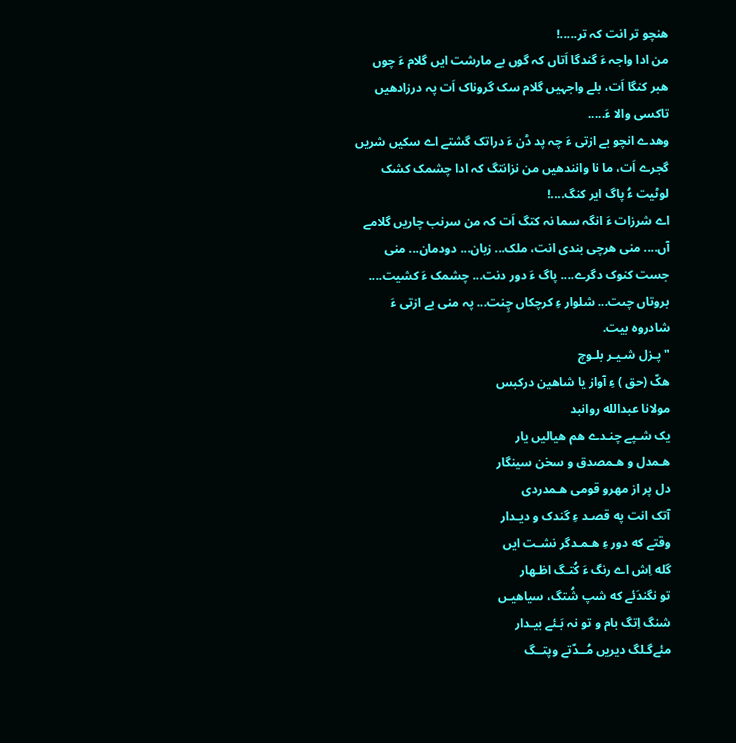ھنچو تر انت کہ تر.....!
من ادا واجہ ءَ گندگا اَتاں کہ گوں بے مارشت ایں گلام ءَ چوں ھبر کنگا اَت، بلے واجہیں گلام سک گروناک اَت پہ درزادھیں تاکسی والا ءَ.....
وھدے انچو بے ازتی ءَ چہ پد ڈن ءَ دراتک گشتے اے سکیں شریں گجرے اَت، ما نا وانندھیں من نزانتگ کہ ادا چشمک کشک لوٹیت ءُ پاگ ایر کنگ....!
اے شرزات ءَ انگہ سما نہ کتگ اَت کہ من سرنب چاریں گلامے آں.... منی ھرچی بندی انت، ملک... زبان... دودمان... منی جست کنوک دگرے.... پاگ ءَ دور دنت... چشمک ءَ کشیت.... بروتاں چںت... شلوار ءِ کرچکاں چِنت... پہ منی بے ازتی ءَ شادروہ بیت.
" پـزل شـیـر بلـوچ
هکّ (حق ) ءِ آواز یا شاهین درکبس
مولانا عبدالله روانبد
یک شـپے چنـدے هم هیالیں یار
هـمدل و هـمصدق و سخن سینگار
دل پر از مهرو قومی هـمدردی
آتک انت په قصـد ءِ گندک و دیـدار
وقتے که دور ءِ هـمـدگر نشـت ایں
گله اِش اے رنگ ءَ کُتـگ اظـهار
تو نگندَئے که شپ شُتگ، سیاهیـں
شنگ اِتگ بام و تو نہ بَـئے بیـدار
مئےگـلگ دیریں مُــدّتے وپتــگ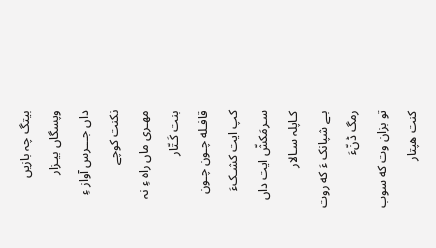بیتگ چہ بازیں وپسگاں بیـزار
داں جـــرس آواز ءِ نکنت کوچے
مهـری ماں راه ءِ نہ بنت کَـتّار
قافـله چـون چـون کپ ایت کشـکءَ
سـرمَکشّ ایت داں کـاپلہ سـالار
بـے شپانک ءَ که روت رمگ ڈنّءَ
تو بزان وت که سوب کنت هپتار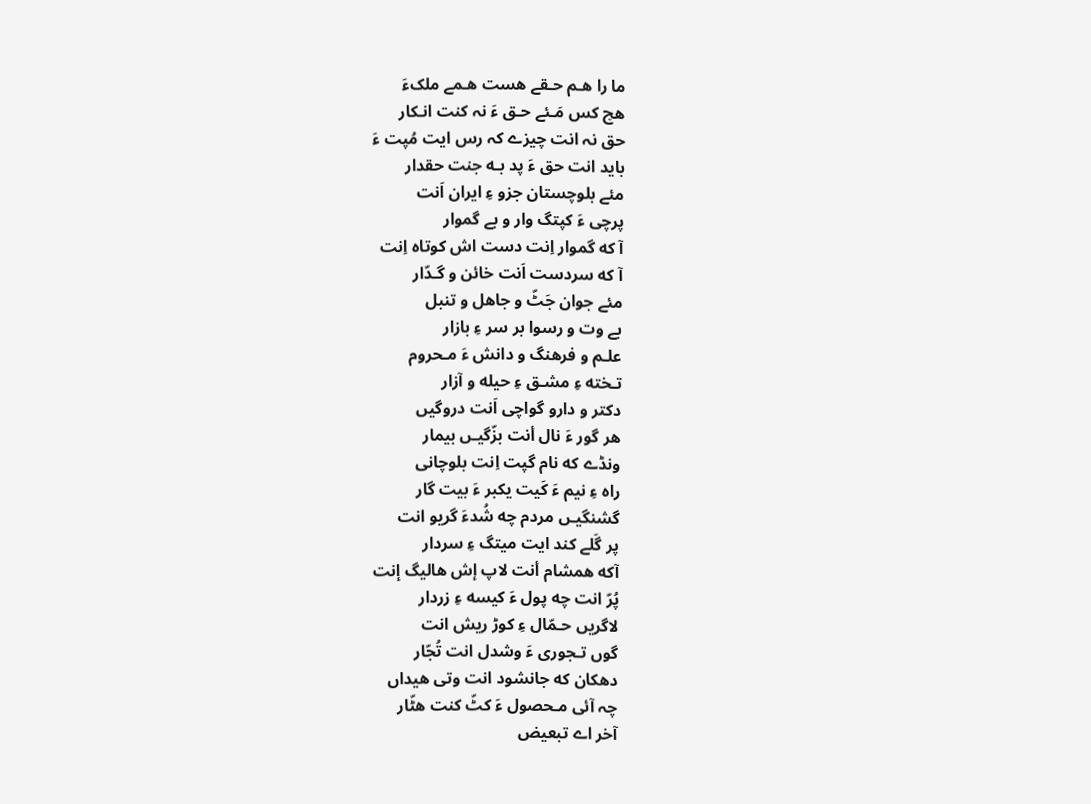ما را هـم حـقے هست هـمے ملکءَ
هچ کس مَـئے حـق ءَ نہ کنت انـکار
حق نہ انت چیزے کہ رس ایت مُپت ءَ
باید انت حق ءَ پد بـه جنت حقدار
مئے بلوچستان جزو ءِ ایران اَنت
پرچی ءَ کپتگ وار و بے گموار
آ که گموار اِنت دست اش کوتاه اِنت
آ که سردست اَنت خائن و گـدّار
مئے جوان جَٹّ و جاهل و تنبل
بے وت و رسوا بر سر ءِ بازار
علـم و فرهنگ و دانش ءَ مـحروم
تـخته ءِ مشـق ءِ حیله و آزار
دکتر و دارو گواچی اَنت دروگیں
هر گور ءَ نال أنت بزّگیـں بیمار
ونڈے که نام گپت اِنت بلوچانی
راه ءِ نیم ءَ کَیت یکبر ءَ بیت گار
گشنگیـں مردم چه شُدءَ گریو انت
پر گَلے کند ایت میتگ ءِ سردار
آکه همشام أنت لاپ إش هالیگ إنت
پُرّ انت چه پول ءَ کیسه ءِ زردار
لاگریں حـمّال ءِ کوڑ ریش انت
گوں تـجوری ءَ وشدل انت تُجّار
دهکان که جانشود انت وتی هیداں
چہ آئی مـحصول ءَ کٹّ کنت هٹّار
آخر اے تبعیض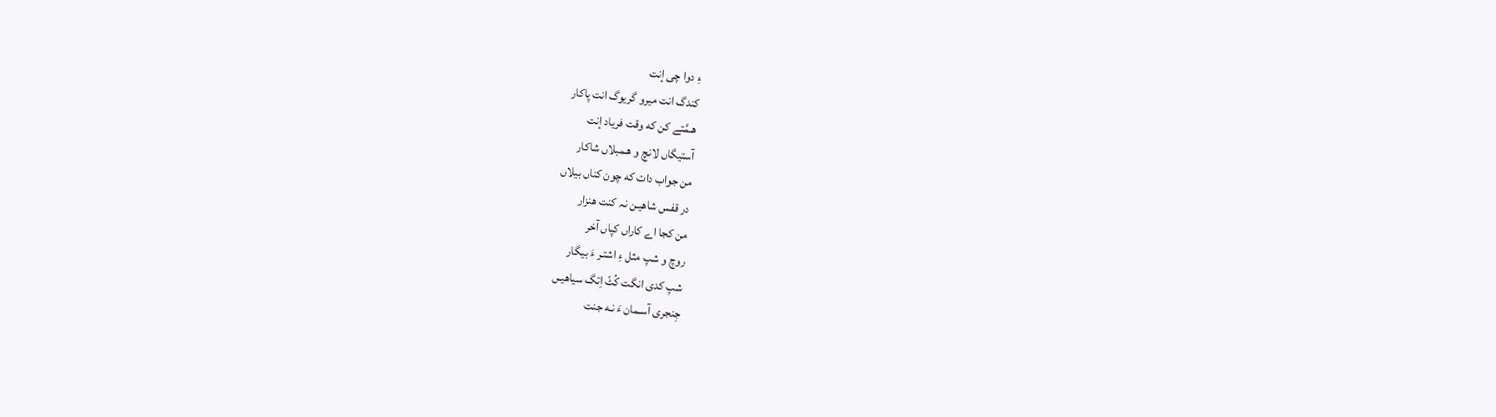ءِ دوا چی إنت
کندگ انت میرو گریوگ انت پاکار
هـمَّتے کن که وقت فریاد إنت
آستیگاں لانچ و هـمبلاں شاکار
من جواب دات که چون کناں بیلاں
در قفس شاهیـن نہ کنت هنزار
من کجا اے کاراں کپاں آخر
روچ و شپ مثل ءِ اشتـر ءَ بیگار
شپ کدی انگت کُٹّ اِتگ سیاهیـں
جِنجری آسـمان ءَ نـه جنت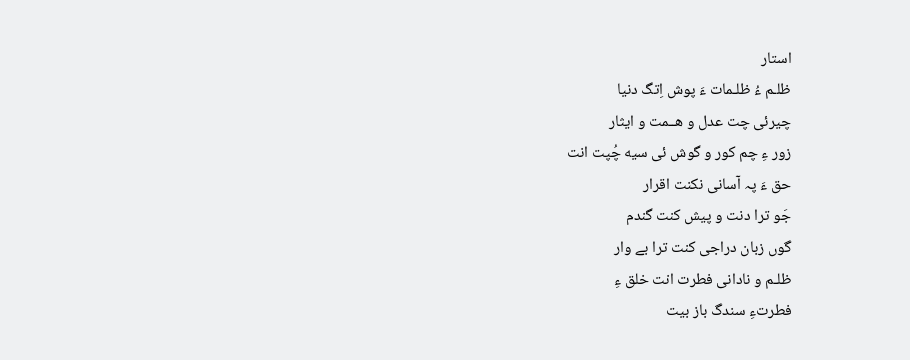استار
ظلـم ءُ ظلـمات ءَ پوش اِتگ دنیا
چیرئی چت عدل و هــمت و ایثار
زور ءِ چم کور و گوش ئی سیه چُپت انت
حق ءَ پہ آسانی نکنت اقرار
جَو ترا دنت و پیش کنت گندم
گوں زبان دراجی کنت ترا بے وار
ظلـم و نادانی فطرت انت خلق ءِ
فطرتءِ سندگ باز بیت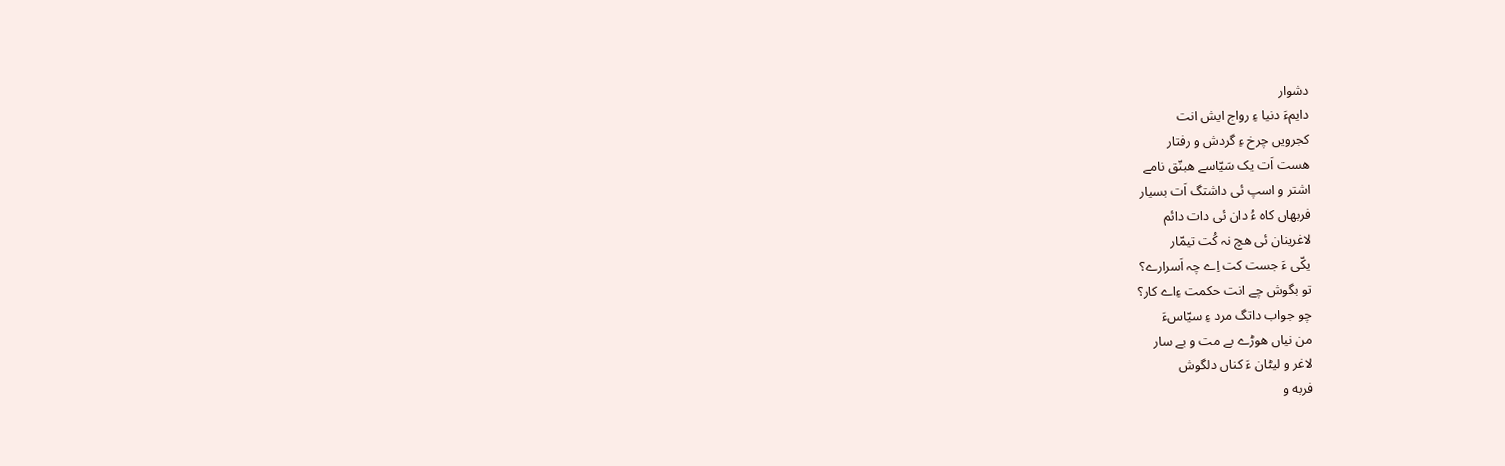دشوار
دایمءَ دنیا ءِ رواج ایش انت
کجرویں چرخ ءِ گردش و رفتار
هست اَت یک سَیّاسے هبنّق نامے
اشتر و اسپ ئی داشتگ اَت بسیار
فربهاں کاه ءُ دان ئی دات دائم
لاغرینان ئی هچ نہ کُت تیمّار
یکّی ءَ جست کت اِے چہ اَسرارے؟
تو بگوش چے انت حکمت ءِاے کار؟
چو جواب داتگ مرد ءِ سیّاسءَ
من نیاں هوڑے بے مت و بے سار
لاغر و لیٹان ءَ کناں دلگوش
فربه و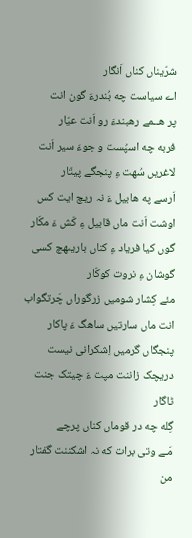شرّیناں کناں اَنگار
اے سیاست چه بُندرءَ گون انت
پر هــمے رهبندءَ رو اَنت عیّار
فربه چه اسپُست و جوءَ سیر اَنت
لاغریں سُهت ءِ پنجگے پیتّار
اَرسے په هابیل ءَ نہ ریچ ایت کس
اوشت اَنت ماں قابیل ءِ کَش ءَ مکّار
گوں کیا فریاد ءِ کناں باریںهچ کسی گوشان ءِ نروت کوکّار
مئے کِشار شومیں زرگوراں چَرتگواب انت ماں سارتیں ساهگ ءَ پاکار
پنجگاں گرمیں اِشکرانی نیست
دریچک زاننت مپت ءَ چیتک جنت ٹاگار
گِله چه در قوماں کناں پرچے
مَـے وتی برات که نہ اشکننت گفتار
من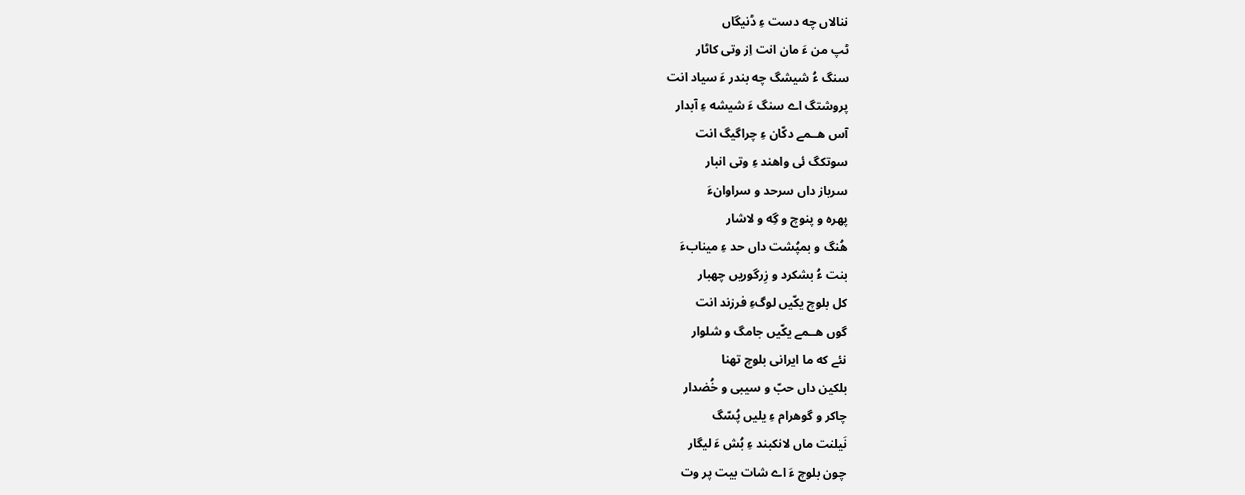ننالاں چه دست ءِ ڈنیگاں
ٹپ من ءَ مان انت اِز وتی کاٹار
سنگ ءُ شیشگ چه بندر ءَ سیاد انت
پروشتگ اے سنگ ءَ شیشه ءِ آبدار
آس هــمے دکّان ءِ چراگیگ انت
سوتکگ ئی واهند ءِ وتی انبار
سرباز داں سرحد و سراوانءَ
پهره و پنوچ و گِه و لاشار
هُنگ و بمپُشت داں حد ءِ مینابءَ
بنت ءُ بشکرد و زِرگوریں چهبار
کل بلوچ یکّیں لوگءِ فرزند انت
گوں هــمے یکّیں جامگ و شلوار
نئے که ما ایرانی بلوچ تهنا
بلکین داں حبّ و سیبی و خُضدار
چاکر و گوهرام ءِ یلیں پُسّگ
نَیلنت ماں لانکبند ءِ بُش ءَ لیگار
چون بلوچ ءَ اے شات بیت پر وت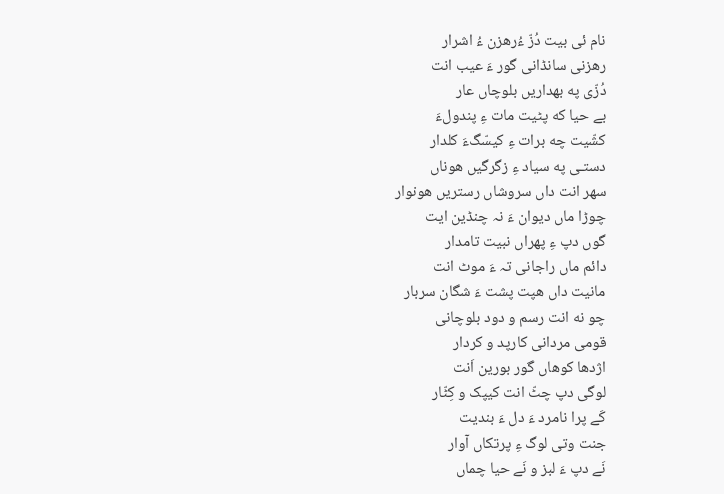نام ئی بیت دُزّ ءُرهزن ءُ اشرار
رهزنی سانڈانی گور ءَ عیب انت
دُزّی په بهداریں بلوچاں عار
بے حیا که پٹیت مات ءِ پندولءَ
کشّیت چه برات ءِ کیسّگءَ کلدار
دستـی په سیاد ءِ زگرگیں هوناں
سهر انت داں سروشاں رستریں هونوار
چوڑا ماں دیوان ءَ نہ چنڈین ایت
گوں دپ ءِ پهراں نبیت تامدار
دائم ماں راجانی تہ ءَ موٹ انت
مانیت داں هپت پشت ءَ شگان سربار
چو نه انت رسم و دود بلوچانی
قومی مردانی کارپد و کردار
اژدها کوهاں گور بورین اَنت
لوگی دپ چٹّ انت کیپک و کِٹّار
کَے پرا نامرد ءَ دل ءَ بندیت
جنت وتی لوگ ءِ پرتکاں آوار
نَے دپ ءَ لبز و نَے حیا چماں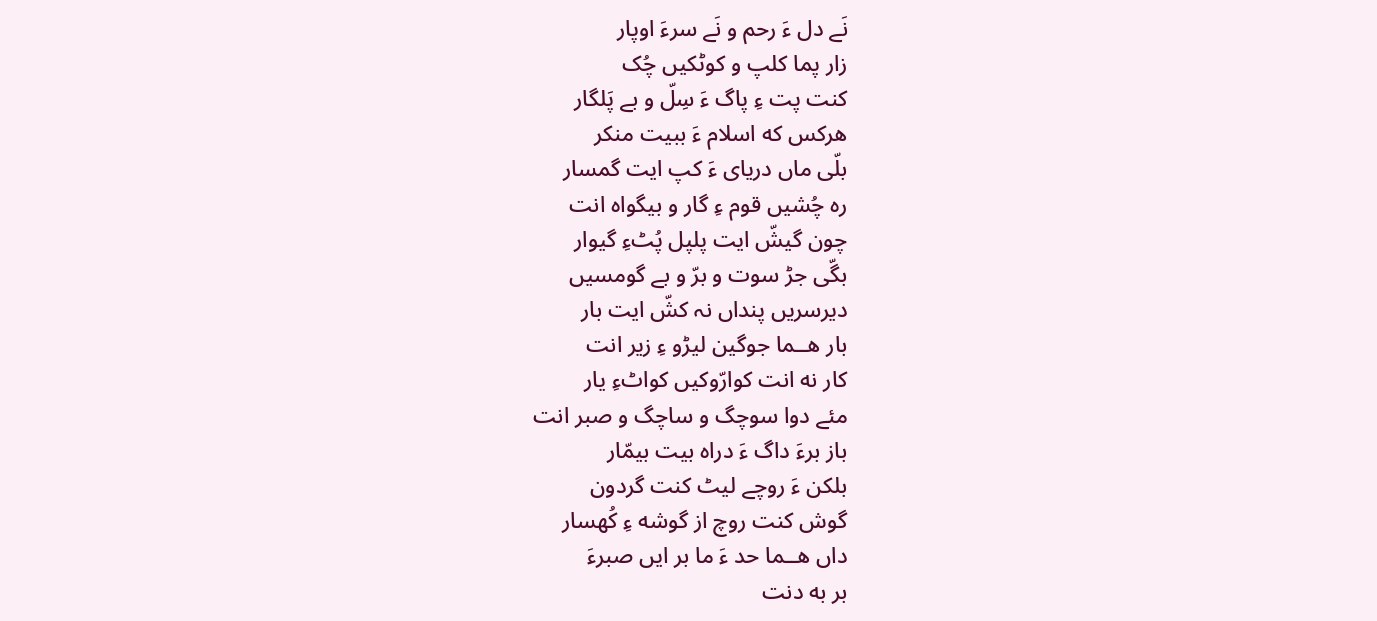نَے دل ءَ رحم و نَے سرءَ اوپار
زار پما کلپ و کوٹکیں چُک
کنت پت ءِ پاگ ءَ سِلّ و بے پَلگار
هرکس که اسلام ءَ ببیت منکر
بلّی ماں دریای ءَ کپ ایت گمسار
ره چُشیں قوم ءِ گار و بیگواه انت
چون گیشّ ایت پلپل پُٹءِ گیوار
بگّی جڑ سوت و برّ و بے گومسیں
دیرسریں پنداں نہ کشّ ایت بار
بار هــما جوگین لیڑو ءِ زیر انت
کار نه انت کوارّوکیں کواٹءِ یار
مئے دوا سوچگ و ساچگ و صبر انت
باز برءَ داگ ءَ دراه بیت بیمّار
بلکن ءَ روچے لیٹ کنت گردون
گوش کنت روچ از گوشه ءِ کُهسار
داں هــما حد ءَ ما بر ایں صبرءَ
بر به دنت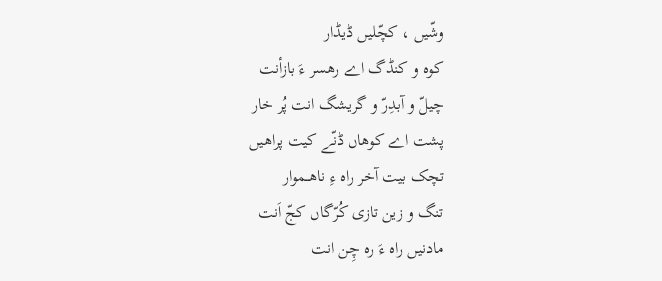وشّیں ، کچّلیں ڈیڈار
کوه و کنڈگ اے رهسر ءَ بازأنت
چیلّ و آبدِرّ و گریشگ انت پُر خار
پشت اے کوهاں ڈنّے کیت پراهیں
تچک بیت آخر راه ءِ ناهــموار
تنگ و زین تازی کُرّگاں کجّ اَنت
مادنیں راه ءَ ره چِن انت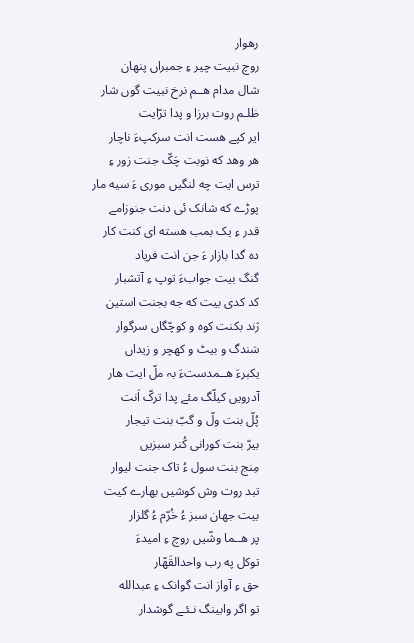رهوار
روچ نبیت چیر ءِ جمبراں پنهان
شال مدام هــم نرخ نبیت گوں شار
ظلـم روت برزا و پدا ترّایت
ایر کپے هست انت سرکپءَ ناچار
هر وهد که نوبت چَکّ جنت زور ءِ
ترس ایت چه لنگیں موری ءَ سیه مار
پوڑے که شانک ئی دنت جنوزامے
قدر ءِ یک بمب هسته ای کنت کار
ده گدا بازار ءَ جن انت فریاد
گنگ بیت جوابءَ توپ ءِ آتشبار
کد کدی بیت که جه بجنت استین
ژند بکنت کوه و کوچّگاں سرگوار
سَندگ و بیٹ و کهچر و زیداں
یکبرءَ هــمدستءَ بہ ملّ ایت هار
آدرویں کیلّگ مئے پدا ترکّ اَنت
پُلّ بنت ولّ و گبّ بنت تیجار
بیرّ بنت کورانی کُنر سبزیں
مِنج بنت سول ءُ تاک جنت لیوار
تبد روت وش کوشیں بهارے کیت
بیت جهان سبز ءُ خُرّم ءُ گلزار
پر هــما وشّیں روچ ءِ امیدءَ
توکل په رب واحدالقَهّار
حق ءِ آواز انت گوانک ءِ عبدالله
تو اگر وابینگ نـئـے گوشدار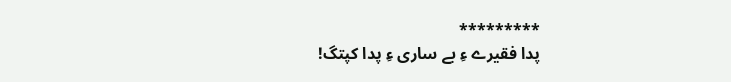*********
پدا فقیرے ءِ بے ساری ءِ پدا کپتگ!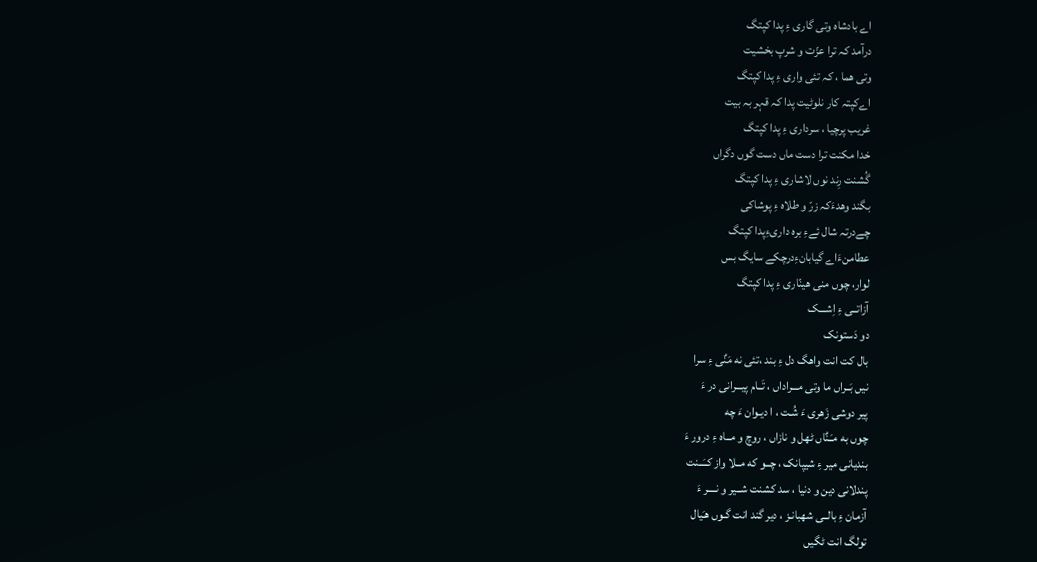اے بادشاہ وتی گاری ءِ پدا کپتگ
درآمد کہ ترا عزّت و شرپ بخشیت
وتی ھما ، کہ تئی واری ءِ پدا کپتگ
اےکپتہ کار نلوٹیت پدا کہ قہر بہ بیت
غریب پرچیا ، سرداری ءِ پدا کپتگ
خدا مکنت ترا دست ماں دست گوں دگراں
گُشنت رِند نوں لاشاری ءِ پدا کپتگ
بگند وھدءَکہ زرّ و طلاہ ءِ پوشاکی
چےدرتہ شال ئےءِ برہ داریءِپدا کپتگ
عطامنءَاے گیابانءِدرچکے سایگ بس
لوار، چوں منی ھینّاری ءِ پدا کپتگ
آزاتــی ءِ اِشـــک
دو دَستونک
بال کت انت واهگ دل ءِ بند ،تئى نه مَنٌى ءِ سرا
نیں بَــراں ما وتى مـــراداں ، تَــام پیـــرانى در ءَ
پیر دوشى زَهرى ءَ شُـت ، ا دیـوان ءَ چه
چوں به مـَـنٌاں ٹهل و نازاں ، روچ و مــاه ءِ درور ءَ
بندیانى میر ءِ شیپانک ، چــو که مــلا واز کــَــنت
پندلانی دین و دنیا ، سد کشنت شــیر و نــــر ءَ
آزمان ءِ بالــى شهبانـز ، دیر گند انت گـوں هـَیال
تولگ انت ٹگیں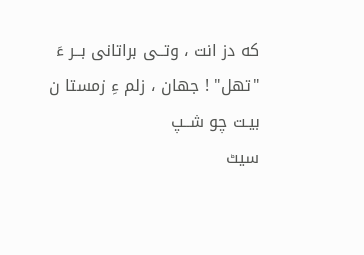که دز انت ، وتــى براتانى بــر ءَ
"تهل" ! جهان ، زلم ءِ زمستا ن بیـت چو شــپ
سیٹ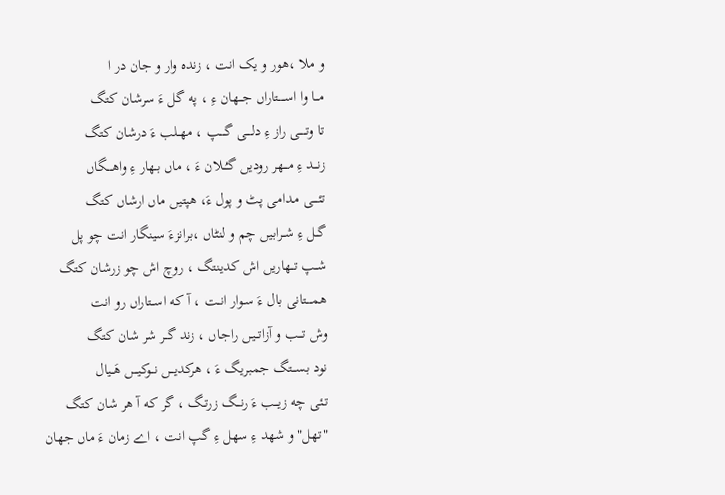و ملا ،هور و یک انت ، زنده وار و جان در ا
مـــا وا اســـــتاراں جـــهان ءِ ، په گل ءَ سرشان کتگ
تا وتـــــى راز ءِ دلــــی گــــپ ، مهــلب ءَ درشان کتگ
زنـــد ءِ مـــهر رودیں گـُــلان ءَ ، ماں بـهار ءِ واهــــگاں
تئــــى مـدامی پٹ و پول ءَ، هپتیں ماں ارشاں کتگ
گــل ءِ شــرابیں چم و لنٹاں ،برانزءَ سینگار انت چو پل
شــپ تــهاریں اش کدینتگ ، روچ اش چو زرشان کتگ
همــــتانی بال ءَ سـوار انــت ، آ که اســتاراں رو انت
وش تـــب و آزاتــیـں راجـاں ، زند گــر شر شان کتگ
نود بســـتگ جمبریگ ءَ ، هرکدیـــں نــوکیـــں هَــیال
تـئى چه زیـــب ءَ رنـــگ زرتـگ ، گر که آ هر شان کتگ
"تهل" و شهد ءِ سهل ءِ گپ انت ، اے زمان ءَ ماں جهان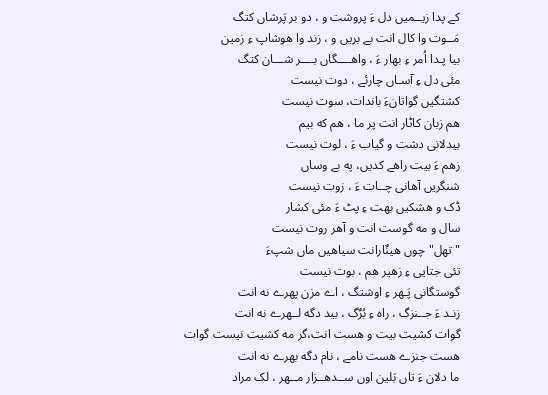کے پدا زیــمیں دل ءَ پروشت و ، دو بر پَرشاں کتگ
مَــوت وا کال انت بے بریں و ، زند وا هوشاپ ءِ زمین
بیا پـدا اُمر ءِ بهار ءَ ، واهــــگاں بــــر شـــان کتگ
مئى دل ءِ آسـاں چارئے ، دوت نیست
کشتگیں گواتانءَ باندات، سوت نیست
هم زبان کاٹار انت پر ما ، هم که بیم
بیدلانی دشت و گیاب ءَ ، لوت نیست
زهم ءَ بیت راهے کدیں، په بے وساں
شنگریں آهانى چــات ءَ ، زوت نیست
ڈک و هشکیں بهت ءِ پٹ ءَ مئى کشار
سال و مه گوست انت و آهر روت نیست
"تهل"چوں هینٌارانت سیاهیں ماں شپءَ
تئى جتایی ءِ زهیر هم ، بوت نیست
گوستگانى پَـهر ءِ اوشتگ ، اے مزن پهرے نه انت
زنـد ءَ جــنزگ ، راه ءِ بُرٌگ ، بید دگه لــهرے نه انت
گوات کشیت بیت و هست انت،گر مه کشیت نیست گوات
هست جنزے هست نامے ، نام دگه بهرے نه انت
ما دلان ءَ تاں بَلین اوں ســدهــزار مــهر ، لک مراد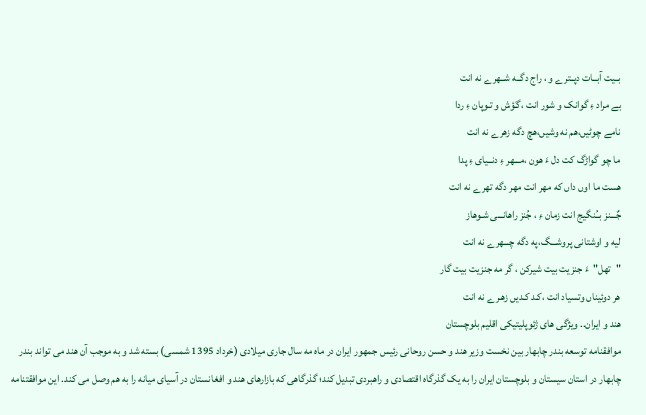بــیت آبــات دپــترے و ، راج دگــه شــهرے نه انت
بے مراد ءِ گوانک و شور انت ،گـَؤش و تـوپان ءِ ردا
نامے چوٹیں،هم نه وشیں،هچ دگه زهرے نه انت
ما چو گواڑگ کت دل ءَ هون ،مـــهر ءِ دنــیاى ءِ پدا
هست ما اوں داں که مهر انت مهر دگه تهرے نه انت
جٌـــنز بــُنگیج انت زمان ءِ ، جُنز راهانـــى شـوهاز
لیه و اوشتانى پروشـــگ،په دگه چـــهرے نه انت
"تهل"ءَ جنزیت بیت شیرکن ، گر مه جنزیت بیت گار
هر دوئیناں وتسیاد انت ،کـد کـدیں زهـرے نه انت
هند و ایران.. ویژگی های ژئوپلیتیکی اقلیم بلوچستان
موافقنامه توسعه بندر چابهار بین نخست وزیر هند و حسن روحانی رئیس جمهور ایران در ماه مه سال جاری میلادی (خرداد 1395 شمسی) بسته شد و به موجب آن هند می تواند بندر چابهار در استان سیستان و بلوچستان ایران را به یک گذرگاه اقتصادی و راهبردی تبدیل کند؛ گذرگاهی که بازارهای هند و افغانستان در آسیای میانه را به هم وصل می کند. این موافقتنامه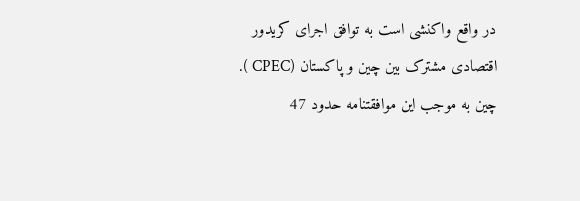در واقع واکنشی است به توافق اجرای کریدور اقتصادی مشترک بین چین و پاکستان (CPEC ). چین به موجب این موافقتنامه حدود 47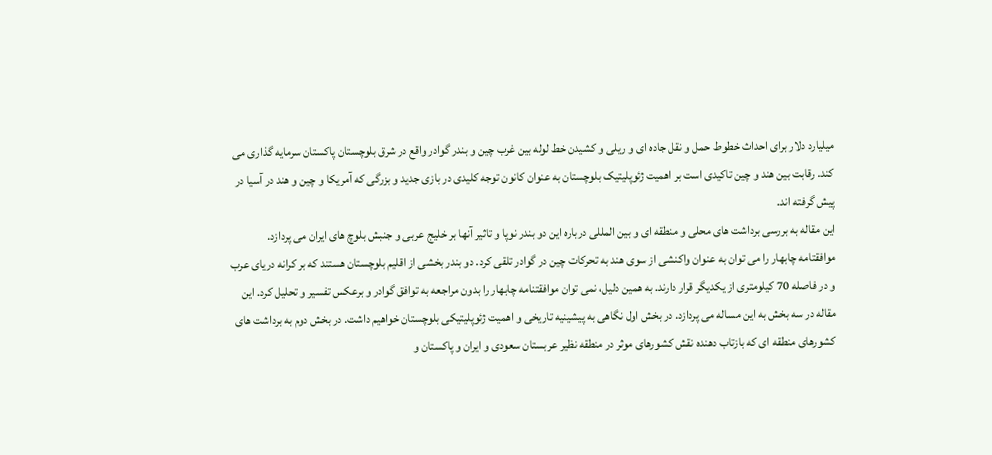میلیارد دلار برای احداث خطوط حمل و نقل جاده ای و ریلی و کشیدن خط لوله بین غرب چین و بندر گوادر واقع در شرق بلوچستان پاکستان سرمایه گذاری می کند. رقابت بین هند و چین تاکیدی است بر اهمیت ژئوپلیتیک بلوچستان به عنوان کانون توجه کلیدی در بازی جدید و بزرگی که آمریکا و چین و هند در آسیا در پیش گرفته اند.
این مقاله به بررسی برداشت های محلی و منطقه ای و بین المللی درباره این دو بندر نوپا و تاثیر آنها بر خلیج عربی و جنبش بلوچ های ایران می پردازد.
موافقتامه چابهار را می توان به عنوان واکنشی از سوی هند به تحرکات چین در گوادر تلقی کرد. دو بندر بخشی از اقلیم بلوچستان هستند که بر کرانه دریای عرب و در فاصله 70 کیلومتری از یکدیگر قرار دارند. به همین دلیل، نمی توان موافقتنامه چابهار را بدون مراجعه به توافق گوادر و برعکس تفسیر و تحلیل کرد. این مقاله در سه بخش به این مساله می پردازد. در بخش اول نگاهی به پیشینیه تاریخی و اهمیت ژئوپلیتیکی بلوچستان خواهیم داشت. در بخش دوم به برداشت های کشورهای منطقه ای که بازتاب دهنده نقش کشورهای موثر در منطقه نظیر عربستان سعودی و ایران و پاکستان و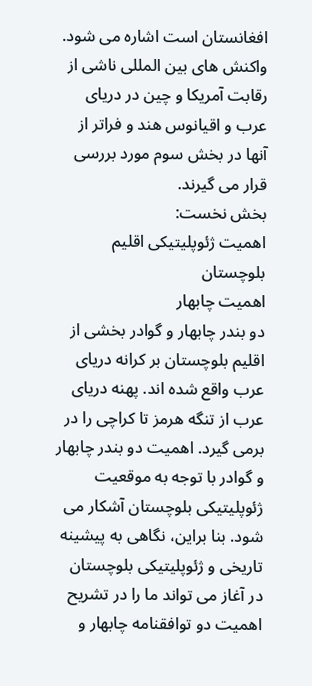افغانستان است اشاره می شود. واکنش های بین المللی ناشی از رقابت آمریکا و چین در دریای عرب و اقیانوس هند و فراتر از آنها در بخش سوم مورد بررسی قرار می گیرند.
بخش نخست:
اهمیت ژئوپلیتیکی اقلیم بلوچستان
اهمیت چابهار
دو بندر چابهار و گوادر بخشی از اقلیم بلوچستان بر کرانه دریای عرب واقع شده اند. پهنه دریای عرب از تنگه هرمز تا کراچی را در برمی گیرد. اهمیت دو بندر چابهار و گوادر با توجه به موقعیت ژئوپلیتیکی بلوچستان آشکار می شود. بنا براین، نگاهی به پیشینه تاریخی و ژئوپلیتیکی بلوچستان در آغاز می تواند ما را در تشریح اهمیت دو توافقنامه چابهار و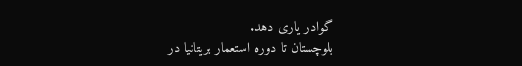گوادر یاری دهد.
بلوچستان تا دوره استعمار بریتانیا در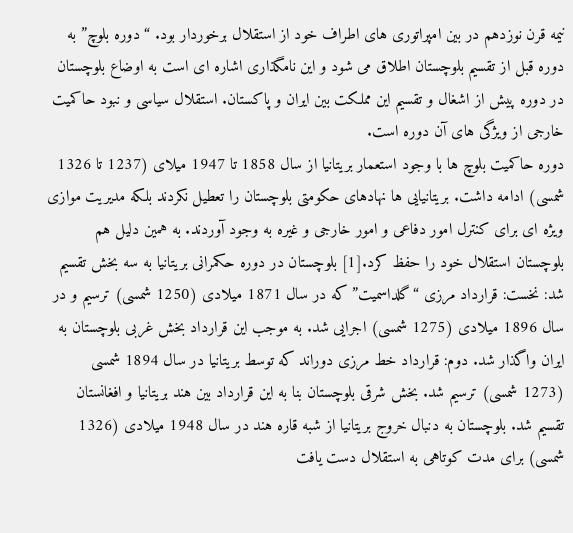نیمه قرن نوزدهم در بین امپراتوری های اطراف خود از استقلال برخوردار بود. “دوره بلوچ” به دوره قبل از تقسیم بلوچستان اطلاق می شود و این نامگذاری اشاره ای است به اوضاع بلوچستان در دوره پیش از اشغال و تقسیم این مملکت بین ایران و پاکستان. استقلال سیاسی و نبود حاکمیت خارجی از ویژگی های آن دوره است.
دوره حاکمیت بلوچ ها با وجود استعمار بریتانیا از سال 1858 تا 1947 میلای (1237 تا 1326 شمسی) ادامه داشت. بریتانیایی ها نهادهای حکومتی بلوچستان را تعطیل نکردند بلکه مدیریت موازی ویژه ای برای کنترل امور دفاعی و امور خارجی و غیره به وجود آوردند. به همین دلیل هم بلوچستان استقلال خود را حفظ کرد.[1] بلوچستان در دوره حکمرانی بریتانیا به سه بخش تقسیم شد: نخست: قرارداد مرزی “گلداسمیت” که در سال 1871 میلادی (1250 شمسی) ترسیم و در سال 1896 میلادی (1275 شمسی) اجرایی شد. به موجب این قرارداد بخش غربی بلوچستان به ایران واگذار شد. دوم: قرارداد خط مرزی دوراند که توسط بریتانیا در سال 1894 شمسی (1273 شمسی) ترسیم شد. بخش شرقی بلوچستان بنا به این قرارداد بین هند بریتانیا و افغانستان تقسیم شد. بلوچستان به دنبال خروج بریتانیا از شبه قاره هند در سال 1948 میلادی (1326 شمسی) برای مدت کوتاهی به استقلال دست یافت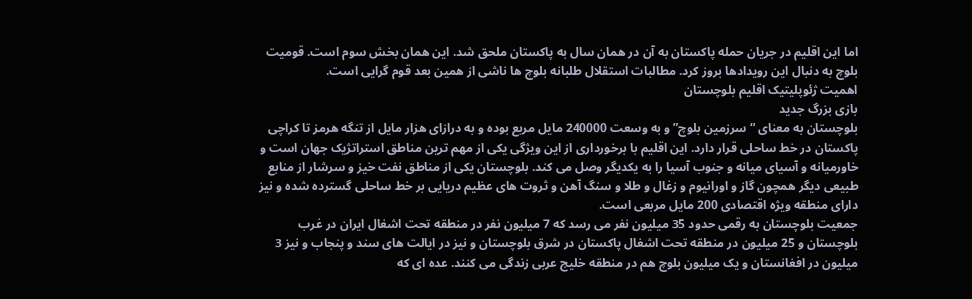اما این اقلیم در جریان حمله پاکستان به آن در همان سال به پاکستان ملحق شد. این همان بخش سوم است. قومیت بلوچ به دنبال این رویدادها بروز کرد. مطالبات استقلال طلبانه بلوچ ها ناشی از همین بعد قوم گرایی است.
اهمیت ژئوپلیتیک اقلیم بلوچستان
بازی بزرگ جدید
بلوچستان به معنای “سرزمین بلوچ” و به وسعت 240000 مایل مربع بوده و به درازای هزار مایل از تنگه هرمز تا کراچی پاکستان در خط ساحلی قرار دارد. این اقلیم با برخورداری از این ویژگی یکی از مهم ترین مناطق استراتژیک جهان است و خاورمیانه و آسیای میانه و جنوب آسیا را به یکدیگر وصل می کند. بلوچستان یکی از مناطق نفت خیز و سرشار از منابع طبیعی دیگر همچون گاز و اورانیوم و زغال و طلا و سنگ آهن و ثروت های عظیم دریایی بر خط ساحلی گسترده شده و نیز دارای منطقه ویژه اقتصادی 200 مایل مربعی است.
جمعیت بلوچستان به رقمی حدود 35 میلیون نفر می رسد که 7 میلیون نفر در منطقه تحت اشغال ایران در غرب بلوچستان و 25 میلیون در منطقه تحت اشغال پاکستان در شرق بلوچستان و نیز در ایالت های سند و پنجاب و نیز 3 میلیون در افغانستان و یک میلیون بلوچ هم در منطقه خلیج عربی زندگی می کنند. عده ای که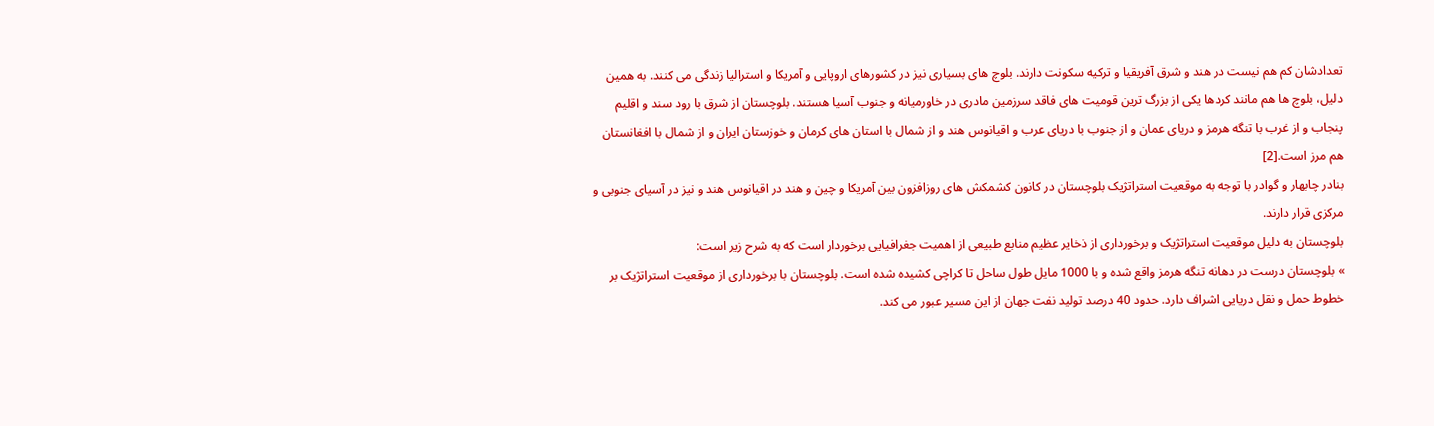تعدادشان کم هم نیست در هند و شرق آفریقیا و ترکیه سکونت دارند. بلوچ های بسیاری نیز در کشورهای اروپایی و آمریکا و استرالیا زندگی می کنند. به همین دلیل، بلوچ ها هم مانند کردها یکی از بزرگ ترین قومیت های فاقد سرزمین مادری در خاورمیانه و جنوب آسیا هستند. بلوچستان از شرق با رود سند و اقلیم پنجاب و از غرب با تنگه هرمز و دریای عمان و از جنوب با دریای عرب و اقیانوس هند و از شمال با استان های کرمان و خوزستان ایران و از شمال با افغانستان هم مرز است.[2]
بنادر چابهار و گوادر با توجه به موقعیت استراتژیک بلوچستان در کانون کشمکش های روزافزون بین آمریکا و چین و هند در اقیانوس هند و نیز در آسیای جنوبی و مرکزی قرار دارند.
بلوچستان به دلیل موقعیت استراتژیک و برخورداری از ذخایر عظیم منابع طبیعی از اهمیت جغرافیایی برخوردار است که به شرح زیر است:
» بلوچستان درست در دهانه تنگه هرمز واقع شده و با 1000 مایل طول ساحل تا کراچی کشیده شده است. بلوچستان با برخورداری از موقعیت استراتژیک بر خطوط حمل و نقل دریایی اشراف دارد. حدود 40 درصد تولید نفت جهان از این مسیر عبور می کند.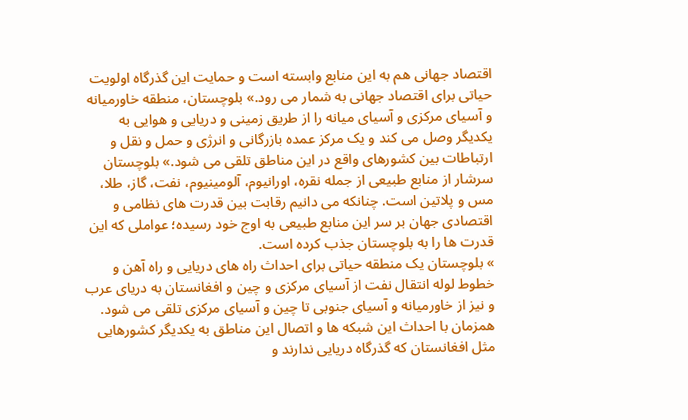اقتصاد جهانی هم به این منابع وابسته است و حمایت این گذرگاه اولویت حیاتی برای اقتصاد جهانی به شمار می رود.» بلوچستان، منطقه خاورمیانه و آسیای مرکزی و آسیای میانه را از طریق زمینی و دریایی و هوایی به یکدیگر وصل می کند و یک مرکز عمده بازرگانی و انرژی و حمل و نقل و ارتباطات بین کشورهای واقع در این مناطق تلقی می شود.» بلوچستان سرشار از منابع طبیعی از جمله نقره، اورانیوم، آلومینیوم، نفت، گاز، طلا، مس و پلاتین است. چنانکه می دانیم رقابت بین قدرت های نظامی و اقتصادی جهان بر سر این منابع طبیعی به اوج خود رسیده؛ عواملی که این قدرت ها را به بلوچستان جذب کرده است.
» بلوچستان یک منطقه حیاتی برای احداث راه های دریایی و راه آهن و خطوط لوله انتقال نفت از آسیای مرکزی و چین و افغانستان به دریای عرب و نیز از خاورمیانه و آسیای جنوبی تا چین و آسیای مرکزی تلقی می شود. همزمان با احداث این شبکه ها و اتصال این مناطق به یکدیگر کشورهایی مثل افغانستان که گذرگاه دریایی ندارند و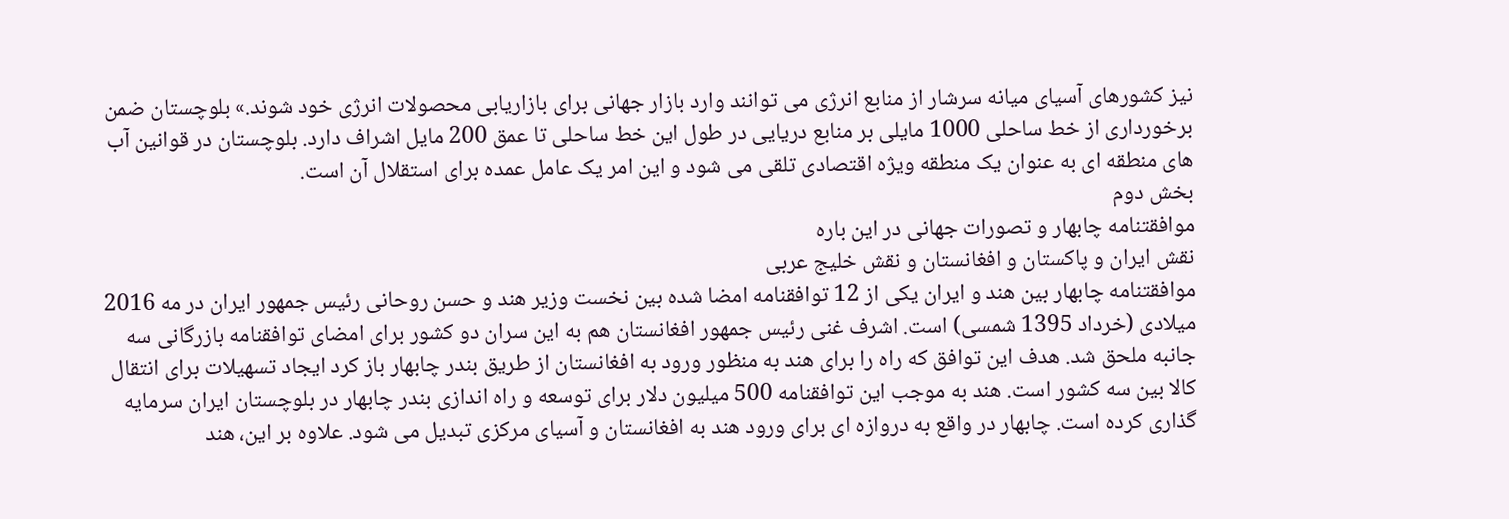نیز کشورهای آسیای میانه سرشار از منابع انرژی می توانند وارد بازار جهانی برای بازاریابی محصولات انرژی خود شوند.» بلوچستان ضمن برخورداری از خط ساحلی 1000 مایلی بر منابع دریایی در طول این خط ساحلی تا عمق 200 مایل اشراف دارد. بلوچستان در قوانین آب های منطقه ای به عنوان یک منطقه ویژه اقتصادی تلقی می شود و این امر یک عامل عمده برای استقلال آن است.
بخش دوم
موافقتنامه چابهار و تصورات جهانی در این باره
نقش ایران و پاکستان و افغانستان و نقش خلیج عربی
موافقتنامه چابهار بین هند و ایران یکی از 12 توافقنامه امضا شده بین نخست وزیر هند و حسن روحانی رئیس جمهور ایران در مه 2016 میلادی (خرداد 1395 شمسی) است. اشرف غنی رئیس جمهور افغانستان هم به این سران دو کشور برای امضای توافقنامه بازرگانی سه جانبه ملحق شد. هدف این توافق که راه را برای هند به منظور ورود به افغانستان از طریق بندر چابهار باز کرد ایجاد تسهیلات برای انتقال کالا بین سه کشور است. هند به موجب این توافقنامه 500 میلیون دلار برای توسعه و راه اندازی بندر چابهار در بلوچستان ایران سرمایه گذاری کرده است. چابهار در واقع به دروازه ای برای ورود هند به افغانستان و آسیای مرکزی تبدیل می شود. علاوه بر این، هند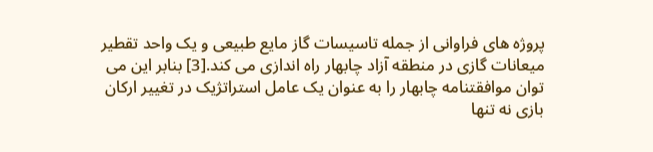پروژه های فراوانی از جمله تاسیسات گاز مایع طبیعی و یک واحد تقطیر میعانات گازی در منطقه آزاد چابهار راه اندازی می کند.[3] بنابر این می توان موافقتنامه چابهار را به عنوان یک عامل استراتژیک در تغییر ارکان بازی نه تنها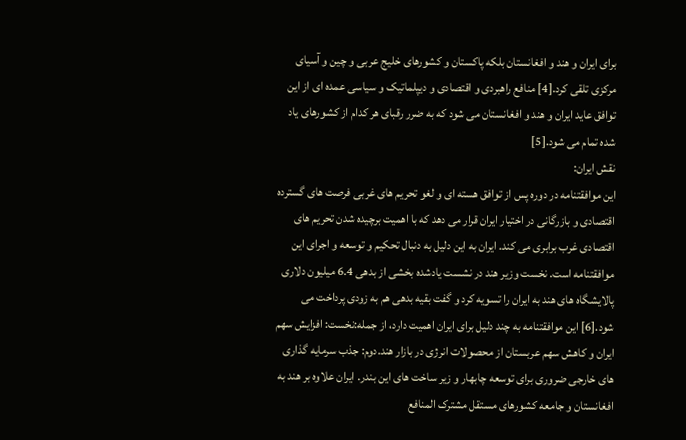برای ایران و هند و افغانستان بلکه پاکستان و کشورهای خلیج عربی و چین و آسیای مرکزی تلقی کرد.[4] منافع راهبردی و اقتصادی و دیپلماتیک و سیاسی عمده ای از این توافق عاید ایران و هند و افغانستان می شود که به ضرر رقبای هر کدام از کشورهای یاد شده تمام می شود.[5]
نقش ایران:
این موافقتنامه در دوره پس از توافق هسته ای و لغو تحریم های غربی فرصت های گسترده اقتصادی و بازرگانی در اختیار ایران قرار می دهد که با اهمیت برچیده شدن تحریم های اقتصادی غرب برابری می کند. ایران به این دلیل به دنبال تحکیم و توسعه و اجرای این موافقتنامه است. نخست وزیر هند در نشست یادشده بخشی از بدهی 6.4 میلیون دلاری پالایشگاه های هند به ایران را تسویه کرد و گفت بقیه بدهی هم به زودی پرداخت می شود.[6] این موافقتنامه به چند دلیل برای ایران اهمیت دارد، از جمله:نخست: افزایش سهم ایران و کاهش سهم عربستان از محصولات انرژی در بازار هند.دوم: جذب سرمایه گذاری های خارجی ضروری برای توسعه چابهار و زیر ساخت های این بندر. ایران علاوه بر هند به افغانستان و جامعه کشورهای مستقل مشترک المنافع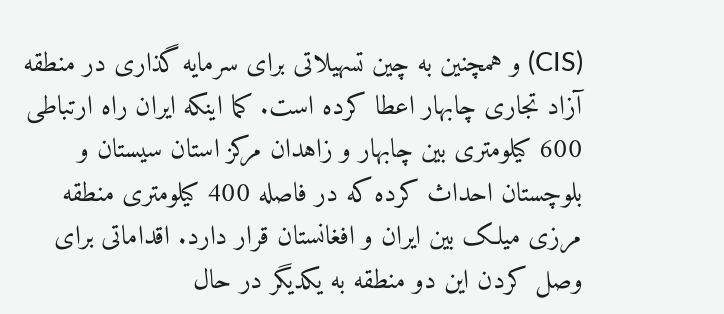(CIS) و همچنین به چین تسهیلاتی برای سرمایه گذاری در منطقه آزاد تجاری چابهار اعطا کرده است. کما اینکه ایران راه ارتباطی 600 کیلومتری بین چابهار و زاهدان مرکز استان سیستان و بلوچستان احداث کرده که در فاصله 400 کیلومتری منطقه مرزی میلک بین ایران و افغانستان قرار دارد. اقداماتی برای وصل کردن این دو منطقه به یکدیگر در حال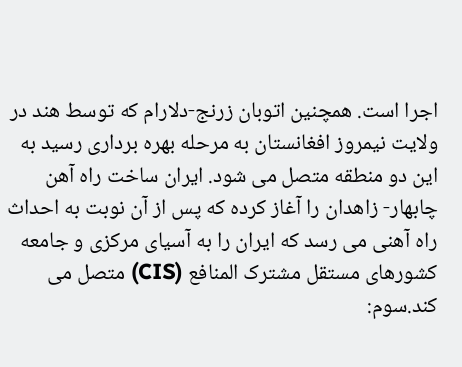اجرا است. همچنین اتوبان زرنج-دلارام که توسط هند در ولایت نیمروز افغانستان به مرحله بهره برداری رسید به این دو منطقه متصل می شود. ایران ساخت راه آهن چابهار- زاهدان را آغاز کرده که پس از آن نوبت به احداث راه آهنی می رسد که ایران را به آسیای مرکزی و جامعه کشورهای مستقل مشترک المنافع (CIS) متصل می کند.سوم: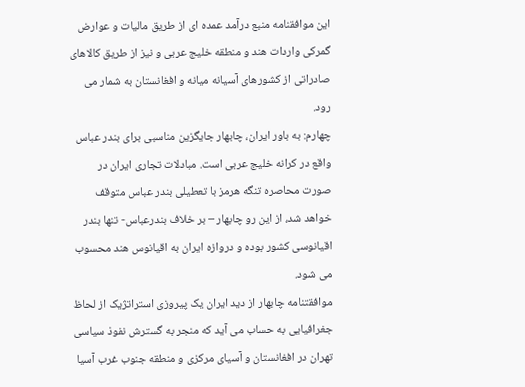این موافقنامه منبع درآمد عمده ای از طریق مالیات و عوارض گمرکی واردات هند و منطقه خلیج عربی و نیز از طریق کالاهای صادراتی از کشورهای آسیانه میانه و افغانستان به شمار می رود.
چهارم: به باور ایران، چابهار جایگزین مناسبی برای بندر عباس واقع در کرانه خلیج عربی است. مبادلات تجاری ایران در صورت محاصره تنگه هرمز با تعطیلی بندر عباس متوقف خواهد شد، از این رو چابهار – بر خلاف بندرعباس- تنها بندر اقیانوسی کشور بوده و دروازه ایران به اقیانوس هند محسوب می شود.
موافقتنامه چابهار از دید ایران یک پیروزی استراتژیک از لحاظ جغرافیایی به حساب می آید که منجر به گسترش نفوذ سیاسی تهران در افغانستان و آسیای مرکزی و منطقه جنوب غرب آسیا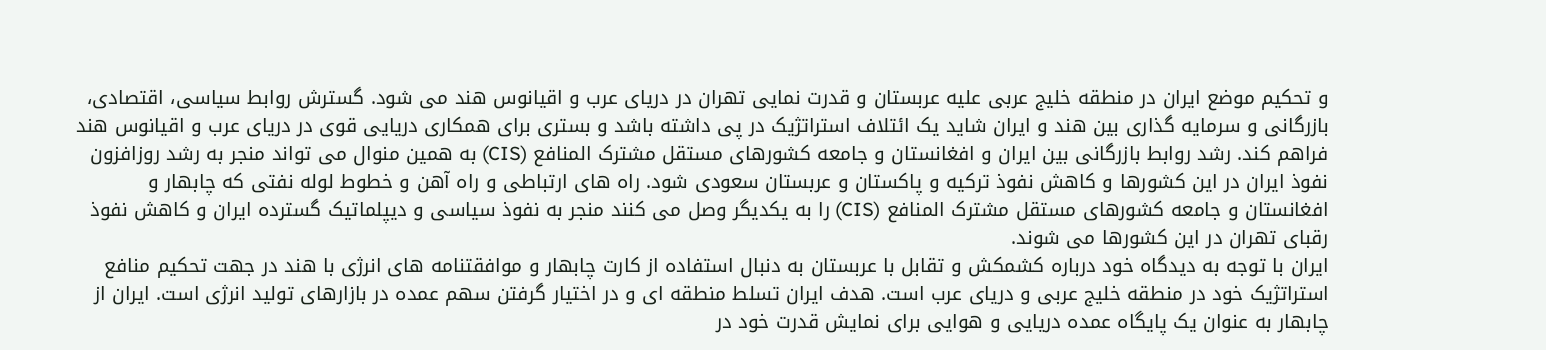و تحکیم موضع ایران در منطقه خلیج عربی علیه عربستان و قدرت نمایی تهران در دریای عرب و اقیانوس هند می شود. گسترش روابط سیاسی، اقتصادی، بازرگانی و سرمایه گذاری بین هند و ایران شاید یک ائتلاف استراتژیک در پی داشته باشد و بستری برای همکاری دریایی قوی در دریای عرب و اقیانوس هند فراهم کند. رشد روابط بازرگانی بین ایران و افغانستان و جامعه کشورهای مستقل مشترک المنافع (CIS) به همین منوال می تواند منجر به رشد روزافزون نفوذ ایران در این کشورها و کاهش نفوذ ترکیه و پاکستان و عربستان سعودی شود. راه های ارتباطی و راه آهن و خطوط لوله نفتی که چابهار و افغانستان و جامعه کشورهای مستقل مشترک المنافع (CIS) را به یکدیگر وصل می کنند منجر به نفوذ سیاسی و دیپلماتیک گسترده ایران و کاهش نفوذ رقبای تهران در این کشورها می شوند.
ایران با توجه به دیدگاه خود درباره کشمکش و تقابل با عربستان به دنبال استفاده از کارت چابهار و موافقتنامه های انرژی با هند در جهت تحکیم منافع استراتژیک خود در منطقه خلیج عربی و دریای عرب است. هدف ایران تسلط منطقه ای و در اختیار گرفتن سهم عمده در بازارهای تولید انرژی است. ایران از چابهار به عنوان یک پایگاه عمده دریایی و هوایی برای نمایش قدرت خود در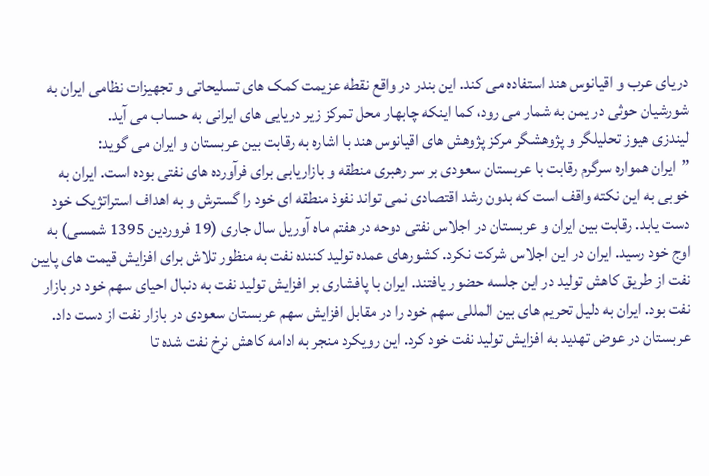دریای عرب و اقیانوس هند استفاده می کند. این بندر در واقع نقطه عزیمت کمک های تسلیحاتی و تجهیزات نظامی ایران به شورشیان حوثی در یمن به شمار می رود، کما اینکه چابهار محل تمرکز زیر دریایی های ایرانی به حساب می آید.
لیندزی هیوز تحلیلگر و پژوهشگر مرکز پژوهش های اقیانوس هند با اشاره به رقابت بین عربستان و ایران می گوید:
”ایران همواره سرگرم رقابت با عربستان سعودی بر سر رهبری منطقه و بازاریابی برای فرآورده های نفتی بوده است. ایران به خوبی به این نکته واقف است که بدون رشد اقتصادی نمی تواند نفوذ منطقه ای خود را گسترش و به اهداف استراتژیک خود دست یابد. رقابت بین ایران و عربستان در اجلاس نفتی دوحه در هفتم ماه آوریل سال جاری (19 فروردین 1395 شمسی) به اوج خود رسید. ایران در این اجلاس شرکت نکرد. کشورهای عمده تولید کننده نفت به منظور تلاش برای افزایش قیمت های پایین نفت از طریق کاهش تولید در این جلسه حضور یافتند. ایران با پافشاری بر افزایش تولید نفت به دنبال احیای سهم خود در بازار نفت بود. ایران به دلیل تحریم های بین المللی سهم خود را در مقابل افزایش سهم عربستان سعودی در بازار نفت از دست داد. عربستان در عوض تهدید به افزایش تولید نفت خود کرد. این رویکرد منجر به ادامه کاهش نرخ نفت شده تا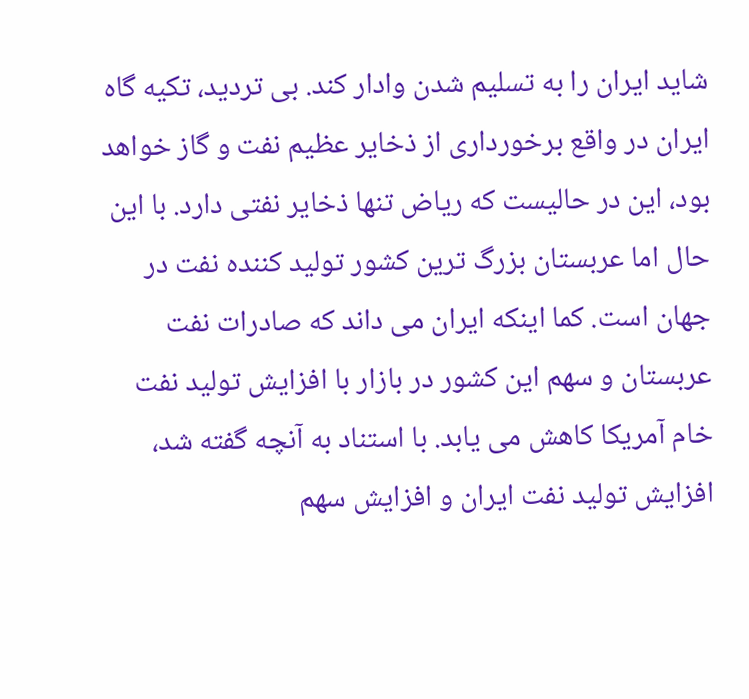شاید ایران را به تسلیم شدن وادار کند. بی تردید، تکیه گاه ایران در واقع برخورداری از ذخایر عظیم نفت و گاز خواهد بود، این در حالیست که ریاض تنها ذخایر نفتی دارد. با این حال اما عربستان بزرگ ترین کشور تولید کننده نفت در جهان است. کما اینکه ایران می داند که صادرات نفت عربستان و سهم این کشور در بازار با افزایش تولید نفت خام آمریکا کاهش می یابد. با استناد به آنچه گفته شد، افزایش تولید نفت ایران و افزایش سهم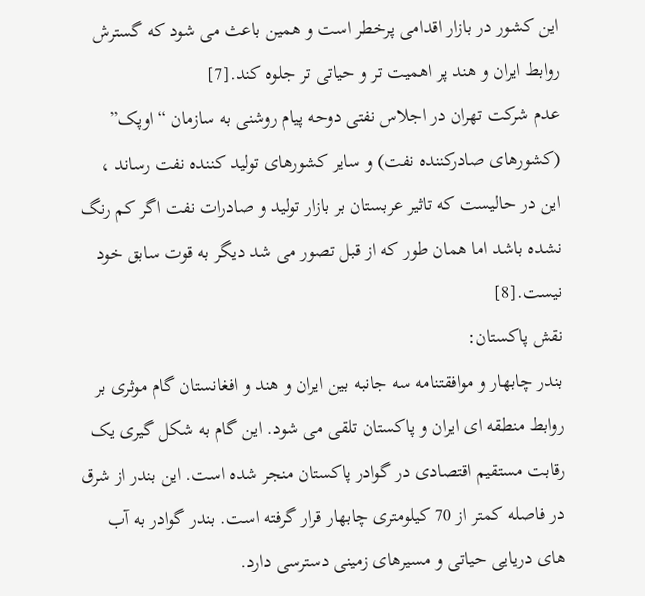این کشور در بازار اقدامی پرخطر است و همین باعث می شود که گسترش روابط ایران و هند پر اهمیت تر و حیاتی تر جلوه کند.[7]
عدم شرکت تهران در اجلاس نفتی دوحه پیام روشنی به سازمان “اوپک” (کشورهای صادرکننده نفت) و سایر کشورهای تولید کننده نفت رساند ، این در حالیست که تاثیر عربستان بر بازار تولید و صادرات نفت اگر کم رنگ نشده باشد اما همان طور که از قبل تصور می شد دیگر به قوت سابق خود نیست.[8]
نقش پاکستان:
بندر چابهار و موافقتنامه سه جانبه بین ایران و هند و افغانستان گام موثری بر روابط منطقه ای ایران و پاکستان تلقی می شود. این گام به شکل گیری یک رقابت مستقیم اقتصادی در گوادر پاکستان منجر شده است. این بندر از شرق در فاصله کمتر از 70 کیلومتری چابهار قرار گرفته است. بندر گوادر به آب های دریایی حیاتی و مسیرهای زمینی دسترسی دارد.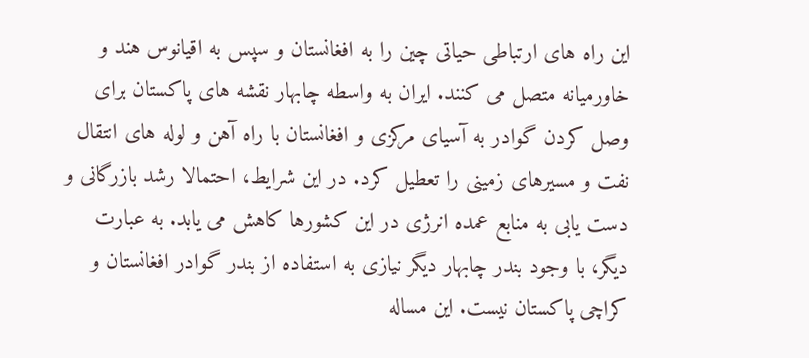این راه های ارتباطی حیاتی چین را به افغانستان و سپس به اقیانوس هند و خاورمیانه متصل می کنند. ایران به واسطه چابهار نقشه های پاکستان برای وصل کردن گوادر به آسیای مرکزی و افغانستان با راه آهن و لوله های انتقال نفت و مسیرهای زمینی را تعطیل کرد. در این شرایط، احتمالا رشد بازرگانی و دست یابی به منابع عمده انرژی در این کشورها کاهش می یابد. به عبارت دیگر، با وجود بندر چابهار دیگر نیازی به استفاده از بندر گوادر افغانستان و کراچی پاکستان نیست. این مساله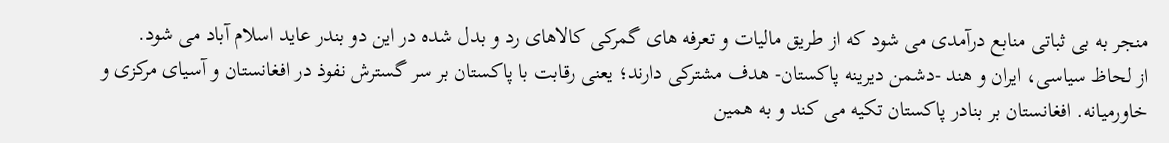منجر به بی ثباتی منابع درآمدی می شود که از طریق مالیات و تعرفه های گمرکی کالاهای رد و بدل شده در این دو بندر عاید اسلام آباد می شود.
از لحاظ سیاسی، ایران و هند -دشمن دیرینه پاکستان- هدف مشترکی دارند؛ یعنی رقابت با پاکستان بر سر گسترش نفوذ در افغانستان و آسیای مرکزی و خاورمیانه. افغانستان بر بنادر پاکستان تکیه می کند و به همین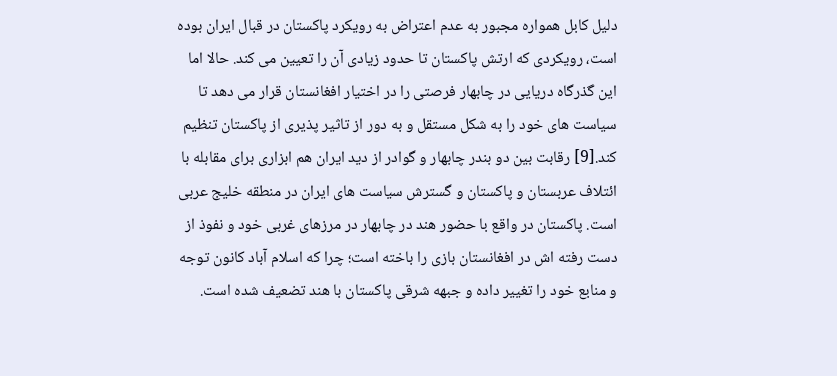دلیل کابل همواره مجبور به عدم اعتراض به رویکرد پاکستان در قبال ایران بوده است، رویکردی که ارتش پاکستان تا حدود زیادی آن را تعیین می کند. حالا اما این گذرگاه دریایی در چابهار فرصتی را در اختیار افغانستان قرار می دهد تا سیاست های خود را به شکل مستقل و به دور از تاثیر پذیری از پاکستان تنظیم کند.[9] رقابت بین دو بندر چابهار و گوادر از دید ایران هم ابزاری برای مقابله با ائتلاف عربستان و پاکستان و گسترش سیاست های ایران در منطقه خلیج عربی است. پاکستان در واقع با حضور هند در چابهار در مرزهای غربی خود و نفوذ از دست رفته اش در افغانستان بازی را باخته است؛ چرا که اسلام آباد کانون توجه و منابع خود را تغییر داده و جبهه شرقی پاکستان با هند تضعیف شده است.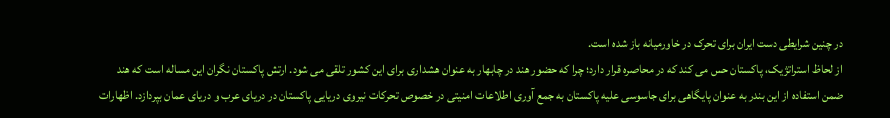در چنین شرایطی دست ایران برای تحرک در خاورمیانه باز شده است.
از لحاظ استراتژیک، پاکستان حس می کند که در محاصره قرار دارد؛ چرا که حضور هند در چابهار به عنوان هشداری برای این کشور تلقی می شود. ارتش پاکستان نگران این مساله است که هند ضمن استفاده از این بندر به عنوان پایگاهی برای جاسوسی علیه پاکستان به جمع آوری اطلاعات امنیتی در خصوص تحرکات نیروی دریایی پاکستان در دریای عرب و دریای عمان بپردازد. اظهارات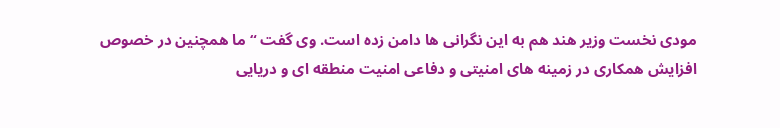مودی نخست وزیر هند هم به این نگرانی ها دامن زده است. وی گفت “ما همچنین در خصوص افزایش همکاری در زمینه های امنیتی و دفاعی امنیت منطقه ای و دریایی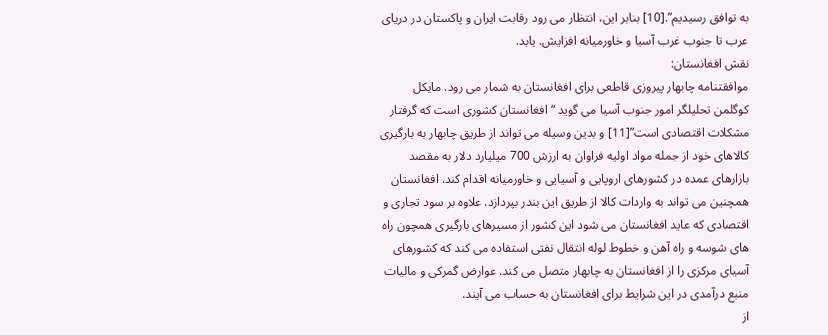به توافق رسیدیم”.[10] بنابر این، انتظار می رود رقابت ایران و پاکستان در دریای عرب تا جنوب غرب آسیا و خاورمیانه افزایش. یابد.
نقش افغانستان:
موافقتنامه چابهار پیروزی قاطعی برای افغانستان به شمار می رود. مایکل کوگلمن تحلیلگر امور جنوب آسیا می گوید “افغانستان کشوری است که گرفتار مشکلات اقتصادی است”[11] و بدین وسیله می تواند از طریق چابهار به بارگیری کالاهای خود از جمله مواد اولیه فراوان به ارزش 700 میلیارد دلار به مقصد بازارهای عمده در کشورهای اروپایی و آسیایی و خاورمیانه اقدام کند. افغانستان همچنین می تواند به واردات کالا از طریق این بندر بپردازد. علاوه بر سود تجاری و اقتصادی که عاید افغانستان می شود این کشور از مسیرهای بارگیری همچون راه های شوسه و راه آهن و خطوط لوله انتقال نفتی استفاده می کند که کشورهای آسیای مرکزی را از افغانستان به چابهار متصل می کند. عوارض گمرکی و مالیات منبع درآمدی در این شرایط برای افغانستان به حساب می آیند.
از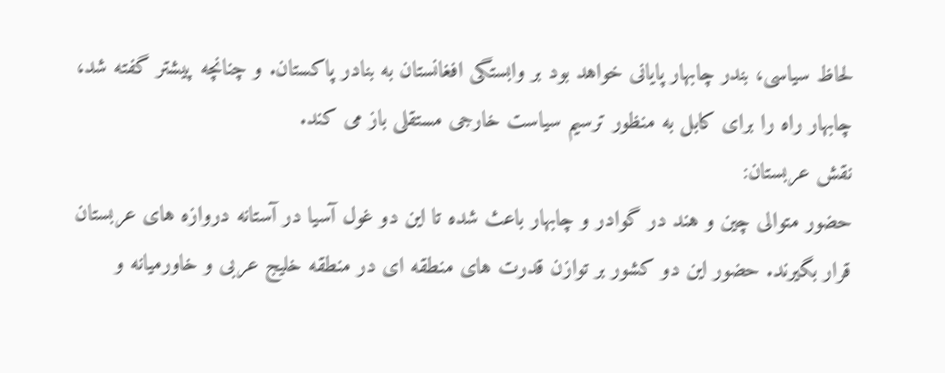لحاظ سیاسی، بندر چابهار پایانی خواهد بود بر وابستگی افغانستان به بنادر پاکستان. و چنانچه پیشتر گفته شد، چابهار راه را برای کابل به منظور ترسیم سیاست خارجی مستقلی باز می کند.
نقش عربستان:
حضور متوالی چین و هند در گوادر و چابهار باعث شده تا این دو غول آسیا در آستانه دروازه های عربستان قرار بگیرند. حضور این دو کشور بر توازن قدرت های منطقه ای در منطقه خلیج عربی و خاورمیانه و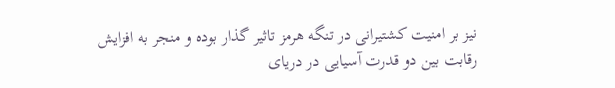نیز بر امنیت کشتیرانی در تنگه هرمز تاثیر گذار بوده و منجر به افزایش رقابت بین دو قدرت آسیایی در دریای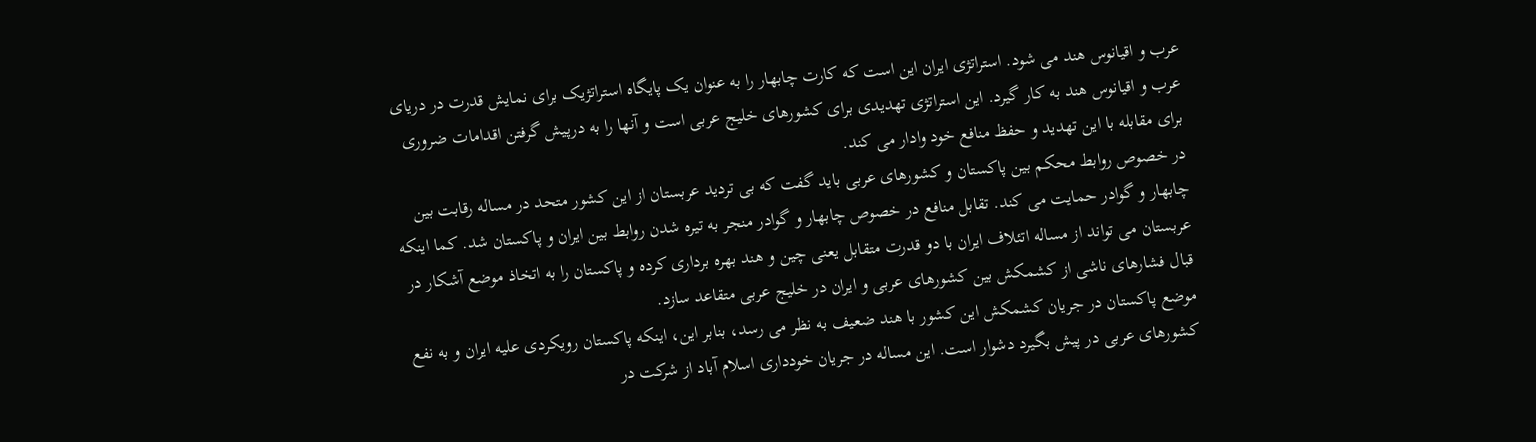عرب و اقیانوس هند می شود. استراتژی ایران این است که کارت چابهار را به عنوان یک پایگاه استراتژیک برای نمایش قدرت در دریای عرب و اقیانوس هند به کار گیرد. این استراتژی تهدیدی برای کشورهای خلیج عربی است و آنها را به درپیش گرفتن اقدامات ضروری برای مقابله با این تهدید و حفظ منافع خود وادار می کند.
در خصوص روابط محکم بین پاکستان و کشورهای عربی باید گفت که بی تردید عربستان از این کشور متحد در مساله رقابت بین چابهار و گوادر حمایت می کند. تقابل منافع در خصوص چابهار و گوادر منجر به تیره شدن روابط بین ایران و پاکستان شد. کما اینکه عربستان می تواند از مساله اتئلاف ایران با دو قدرت متقابل یعنی چین و هند بهره برداری کرده و پاکستان را به اتخاذ موضع آشکار در قبال فشارهای ناشی از کشمکش بین کشورهای عربی و ایران در خلیج عربی متقاعد سازد.
موضع پاکستان در جریان کشمکش این کشور با هند ضعیف به نظر می رسد، بنابر این، اینکه پاکستان رویکردی علیه ایران و به نفع کشورهای عربی در پیش بگیرد دشوار است. این مساله در جریان خودداری اسلام آباد از شرکت در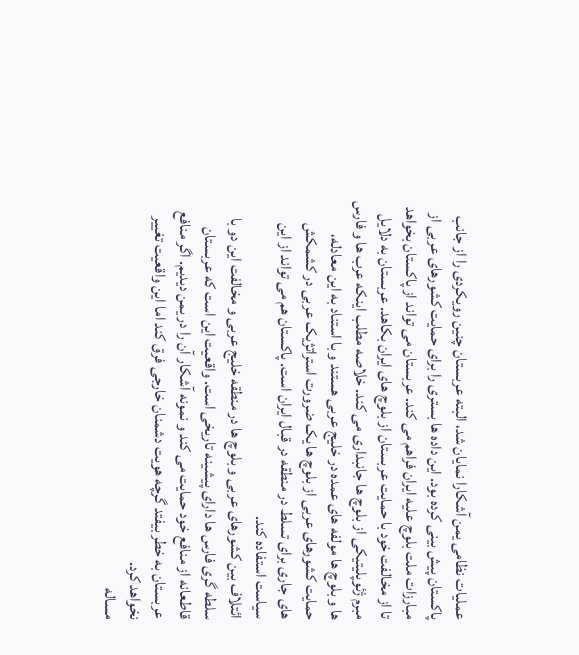عملیات نظامی یمن آشکارا نمایان شد، البته عربستان چنین رویکردی را از جانب پاکستان پیش بینی کرده بود. این داده ها بستری را برای حمایت کشورهای عربی از مبارزات ملت بلوچ علیه ایران فراهم می کند. عربستان می تواند از پاکستان بخواهد تا از مخالفت خود با حمایت عربستان از بلوچ های ایران بکاهد. عربستان به دلایل مبرم ژئوپلیتیکی از بلوچ ها جانبداری می کند. خلاصه مطلب اینکه عرب ها و فارس ها و بلوچ ها مولفه های عمده در خلیج عربی هستند و با استناد به این معادله، حمایت کشورهای عربی از بلوچ ها یک ضرورت استراتژیک عربی در کشمکش های جاری برای تسلط در منطقه در قبال ایران است. پاکستان هم می تواند از این سیاست استفاده کند.
ائتلاف بین کشورهای عربی و بلوچ ها در منطقه خلیج عربی و مخالفت این دو با سلطه گری فارس ها دارای پیشینه تاریخی است. واقعیت این است که عربستان قاطعانه از منافع خود حمایت می کند و نمونه آشکار آن را در یمن دیدیم. اگر منافع عربستان به خطر بیفتد گرچه هویت دشمنان خارجی فرق کند اما این واقعیت تغییر نخواهد کرد.
مساله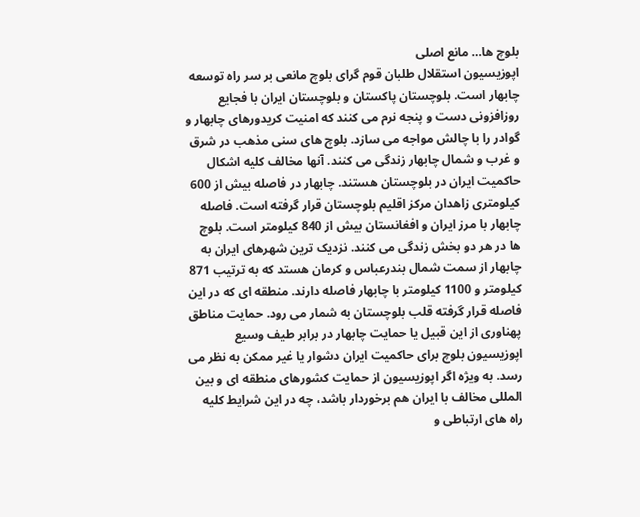بلوچ ها… مانع اصلی
اپوزیسیون استقلال طلبان قوم گرای بلوچ مانعی بر سر راه توسعه چابهار است. بلوچستان پاکستان و بلوچستان ایران با فجایع روزافزونی دست و پنجه نرم می کنند که امنیت کریدورهای چابهار و گوادر را با چالش مواجه می سازد. بلوچ های سنی مذهب در شرق و غرب و شمال چابهار زندگی می کنند. آنها مخالف کلیه اشکال حاکمیت ایران در بلوچستان هستند. چابهار در فاصله بیش از 600 کیلومتری زاهدان مرکز اقلیم بلوچستان قرار گرفته است. فاصله چابهار با مرز ایران و افغانستان بیش از 840 کیلومتر است. بلوچ ها در هر دو بخش زندگی می کنند. نزدیک ترین شهرهای ایران به چابهار از سمت شمال بندرعباس و کرمان هستد که به ترتیب 871 کیلومتر و 1100 کیلومتر با چابهار فاصله دارند. منطقه ای که در این فاصله قرار گرفته قلب بلوچستان به شمار می رود. حمایت مناطق پهناوری از این قبیل یا حمایت چابهار در برابر طیف وسیع اپوزیسیون بلوچ برای حاکمیت ایران دشوار یا غیر ممکن به نظر می رسد. به ویژه اگر اپوزیسیون از حمایت کشورهای منطقه ای و بین المللی مخالف با ایران هم برخوردار باشد، چه در این شرایط کلیه راه های ارتباطی و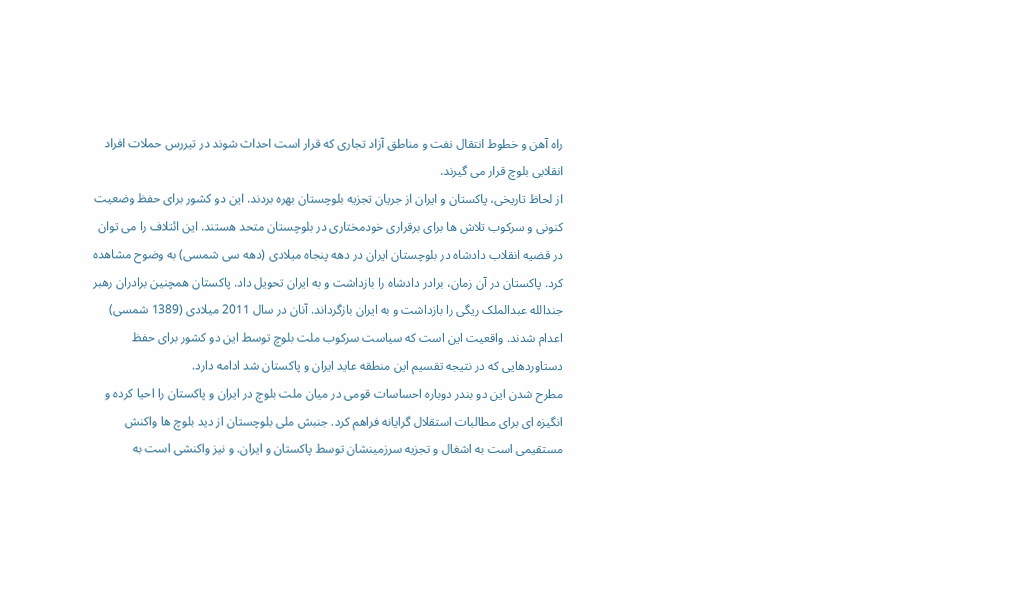راه آهن و خطوط انتقال نفت و مناطق آزاد تجاری که قرار است احداث شوند در تیررس حملات افراد انقلابی بلوچ قرار می گیرند.
از لحاظ تاریخی، پاکستان و ایران از جریان تجزیه بلوچستان بهره بردند. این دو کشور برای حفظ وضعیت کنونی و سرکوب تلاش ها برای برقراری خودمختاری در بلوچستان متحد هستند. این ائتلاف را می توان در قضیه انقلاب دادشاه در بلوچستان ایران در دهه پنجاه میلادی (دهه سی شمسی) به وضوح مشاهده کرد. پاکستان در آن زمان، برادر دادشاه را بازداشت و به ایران تحویل داد. پاکستان همچنین برادران رهبر جندالله عبدالملک ریگی را بازداشت و به ایران بازگرداند. آنان در سال 2011 میلادی (1389 شمسی) اعدام شدند. واقعیت این است که سیاست سرکوب ملت بلوچ توسط این دو کشور برای حفظ دستاوردهایی که در نتیجه تقسیم این منطقه عاید ایران و پاکستان شد ادامه دارد.
مطرح شدن این دو بندر دوباره احساسات قومی در میان ملت بلوچ در ایران و پاکستان را احیا کرده و انگیزه ای برای مطالبات استقلال گرایانه فراهم کرد. جنبش ملی بلوچستان از دید بلوچ ها واکنش مستقیمی است به اشغال و تجزیه سرزمینشان توسط پاکستان و ایران. و نیز واکنشی است به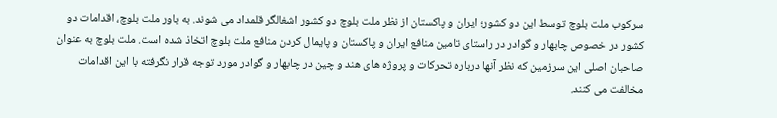سرکوب ملت بلوچ توسط این دو کشور؛ ایران و پاکستان از نظر ملت بلوچ دو کشور اشغالگر قلمداد می شوند. به باور ملت بلوچ، اقدامات دو کشور در خصوص چابهار و گوادر در راستای تامین منافع ایران و پاکستان و پایمال کردن منافع ملت بلوچ اتخاذ شده است. ملت بلوچ به عنوان صاحبان اصلی این سرزمین که نظر آنها درباره تحرکات و پروژه های هند و چین در چابهار و گوادر مورد توجه قرار نگرفته با این اقدامات مخالفت می کنند.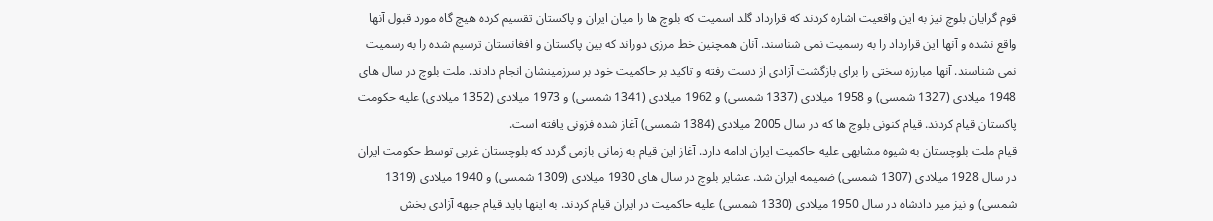قوم گرایان بلوچ نیز به این واقعیت اشاره کردند که قرارداد گلد اسمیت که بلوچ ها را میان ایران و پاکستان تقسیم کرده هیچ گاه مورد قبول آنها واقع نشده و آنها این قرارداد را به رسمیت نمی شناسند. آنان همچنین خط مرزی دوراند که بین پاکستان و افغانستان ترسیم شده را به رسمیت نمی شناسند. آنها مبارزه سختی را برای بازگشت آزادی از دست رفته و تاکید بر حاکمیت خود بر سرزمینشان انجام دادند. ملت بلوچ در سال های 1948 میلادی (1327 شمسی) و 1958 میلادی (1337 شمسی) و 1962 میلادی (1341 شمسی) و 1973 میلادی (1352 میلادی) علیه حکومت پاکستان قیام کردند. قیام کنونی بلوچ ها که در سال 2005 میلادی (1384 شمسی) آغاز شده فزونی یافته است.
قیام ملت بلوچستان به شیوه مشابهی علیه حاکمیت ایران ادامه دارد. آغاز این قیام به زمانی بازمی گردد که بلوچستان غربی توسط حکومت ایران در سال 1928 میلادی (1307 شمسی) ضمیمه ایران شد. عشایر بلوچ در سال های 1930 میلادی (1309 شمسی) و 1940 میلادی (1319 شمسی) و نیز میر دادشاه در سال 1950 میلادی (1330 شمسی) علیه حاکمیت در ایران قیام کردند. به اینها باید قیام جبهه آزادی بخش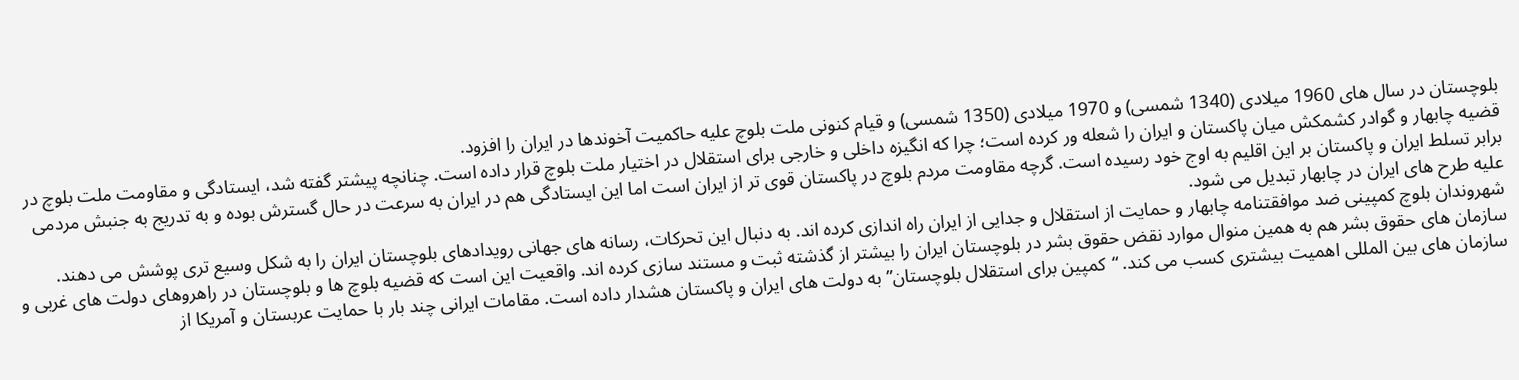بلوچستان در سال های 1960 میلادی (1340 شمسی) و 1970 میلادی (1350 شمسی) و قیام کنونی ملت بلوچ علیه حاکمیت آخوندها در ایران را افزود.
قضیه چابهار و گوادر کشمکش میان پاکستان و ایران را شعله ور کرده است؛ چرا که انگیزه داخلی و خارجی برای استقلال در اختیار ملت بلوچ قرار داده است. چنانچه پیشتر گفته شد، ایستادگی و مقاومت ملت بلوچ در برابر تسلط ایران و پاکستان بر این اقلیم به اوج خود رسیده است. گرچه مقاومت مردم بلوچ در پاکستان قوی تر از ایران است اما این ایستادگی هم در ایران به سرعت در حال گسترش بوده و به تدریج به جنبش مردمی علیه طرح های ایران در چابهار تبدیل می شود.
شهروندان بلوچ کمپینی ضد موافقتنامه چابهار و حمایت از استقلال و جدایی از ایران راه اندازی کرده اند. به دنبال این تحرکات، رسانه های جهانی رویدادهای بلوچستان ایران را به شکل وسیع تری پوشش می دهند. سازمان های حقوق بشر هم به همین منوال موارد نقض حقوق بشر در بلوچستان ایران را بیشتر از گذشته ثبت و مستند سازی کرده اند. واقعیت این است که قضیه بلوچ ها و بلوچستان در راهروهای دولت های غربی و سازمان های بین المللی اهمیت بیشتری کسب می کند. “کمپین برای استقلال بلوچستان” به دولت های ایران و پاکستان هشدار داده است. مقامات ایرانی چند بار با حمایت عربستان و آمریکا از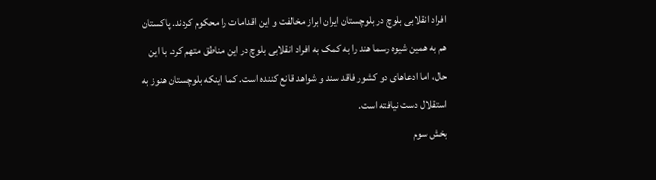افراد انقلابی بلوچ در بلوچستان ایران ابراز مخالفت و این اقدامات را محکوم کردند. پاکستان هم به همین شیوه رسما هند را به کمک به افراد انقلابی بلوچ در این مناطق متهم کرد. با این حال، اما ادعاهای دو کشور فاقد سند و شواهد قانع کننده است. کما اینکه بلوچستان هنوز به استقلال دست نیافته است.
بخش سوم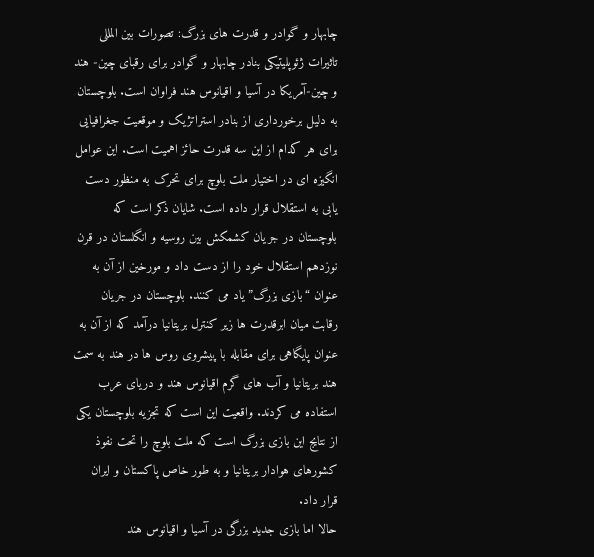چابهار و گوادر و قدرت های بزرگ: تصورات بین المللی
تاثیرات ژئوپلیتیکی بنادر چابهار و گوادر برای رقبای چین- هند و چین-آمریکا در آسیا و اقیانوس هند فراوان است. بلوچستان به دلیل برخورداری از بنادر استراتژیک و موقعیت جغرافیایی برای هر کدام از این سه قدرت حائز اهمیت است. این عوامل انگیزه ای در اختیار ملت بلوچ برای تحرک به منظور دست یابی به استقلال قرار داده است. شایان ذکر است که بلوچستان در جریان کشمکش بین روسیه و انگلستان در قرن نوزدهم استقلال خود را از دست داد و مورخین از آن به عنوان “بازی بزرگ” یاد می کنند. بلوچستان در جریان رقابت میان ابرقدرت ها زیر کنترل بریتانیا درآمد که از آن به عنوان پایگاهی برای مقابله با پیشروی روس ها در هند به سمت هند بریتانیا و آب های گرم اقیانوس هند و دریای عرب استفاده می کردند. واقعیت این است که تجزیه بلوچستان یکی از نتایج این بازی بزرگ است که ملت بلوچ را تحت نفوذ کشورهای هوادار بریتانیا و به طور خاص پاکستان و ایران قرار داد.
حالا اما بازی جدید بزرگی در آسیا و اقیانوس هند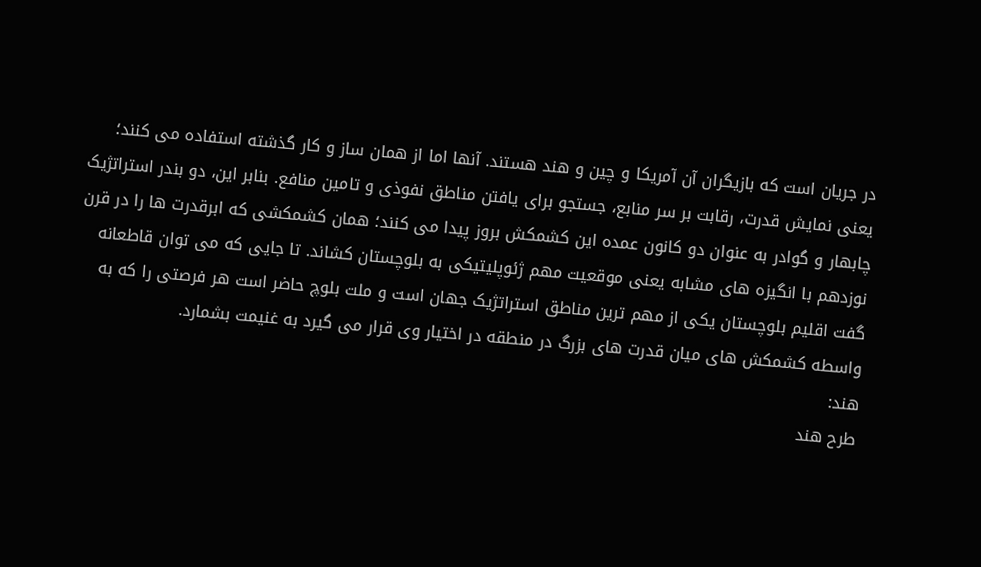در جریان است که بازیگران آن آمریکا و چین و هند هستند. آنها اما از همان ساز و کار گذشته استفاده می کنند؛ یعنی نمایش قدرت، رقابت بر سر منابع، جستجو برای یافتن مناطق نفوذی و تامین منافع. بنابر این، دو بندر استراتژیک چابهار و گوادر به عنوان دو کانون عمده این کشمکش بروز پیدا می کنند؛ همان کشمکشی که ابرقدرت ها را در قرن نوزدهم با انگیزه های مشابه یعنی موقعیت مهم ژئوپلیتیکی به بلوچستان کشاند. تا جایی که می توان قاطعانه گفت اقلیم بلوچستان یکی از مهم ترین مناطق استراتژیک جهان است و ملت بلوچ حاضر است هر فرصتی را که به واسطه کشمکش های میان قدرت های بزرگ در منطقه در اختیار وی قرار می گیرد به غنیمت بشمارد.
هند:
طرح هند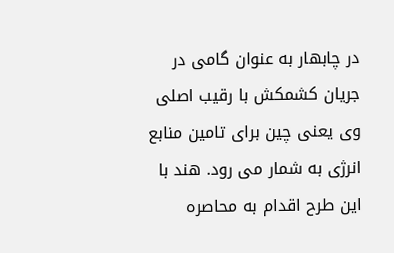در چابهار به عنوان گامی در جریان کشمکش با رقیب اصلی وی یعنی چین برای تامین منابع انرژی به شمار می رود. هند با این طرح اقدام به محاصره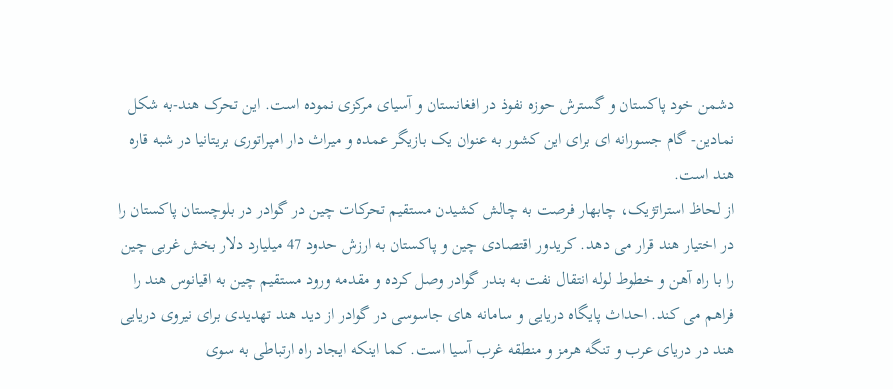دشمن خود پاکستان و گسترش حوزه نفوذ در افغانستان و آسیای مرکزی نموده است. این تحرک هند-به شکل نمادین- گام جسورانه ای برای این کشور به عنوان یک بازیگر عمده و میراث دار امپراتوری بریتانیا در شبه قاره هند است.
از لحاظ استراتژیک، چابهار فرصت به چالش کشیدن مستقیم تحرکات چین در گوادر در بلوچستان پاکستان را در اختیار هند قرار می دهد. کریدور اقتصادی چین و پاکستان به ارزش حدود 47 میلیارد دلار بخش غربی چین را با راه آهن و خطوط لوله انتقال نفت به بندر گوادر وصل کرده و مقدمه ورود مستقیم چین به اقیانوس هند را فراهم می کند. احداث پایگاه دریایی و سامانه های جاسوسی در گوادر از دید هند تهدیدی برای نیروی دریایی هند در دریای عرب و تنگه هرمز و منطقه غرب آسیا است. کما اینکه ایجاد راه ارتباطی به سوی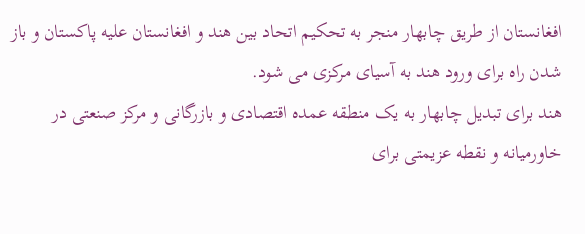افغانستان از طریق چابهار منجر به تحکیم اتحاد بین هند و افغانستان علیه پاکستان و باز شدن راه برای ورود هند به آسیای مرکزی می شود.
هند برای تبدیل چابهار به یک منطقه عمده اقتصادی و بازرگانی و مرکز صنعتی در خاورمیانه و نقطه عزیمتی برای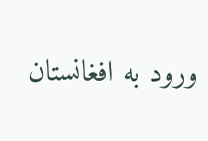ورود به افغانستان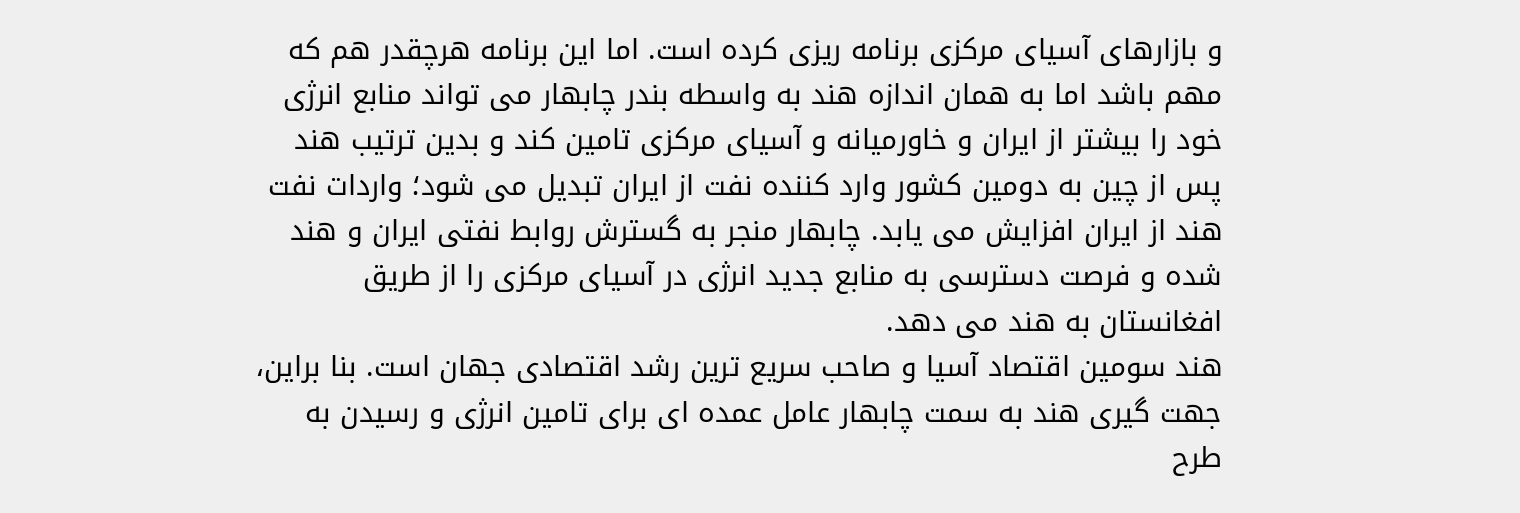و بازارهای آسیای مرکزی برنامه ریزی کرده است. اما این برنامه هرچقدر هم که مهم باشد اما به همان اندازه هند به واسطه بندر چابهار می تواند منابع انرژی خود را بیشتر از ایران و خاورمیانه و آسیای مرکزی تامین کند و بدین ترتیب هند پس از چین به دومین کشور وارد کننده نفت از ایران تبدیل می شود؛ واردات نفت هند از ایران افزایش می یابد. چابهار منجر به گسترش روابط نفتی ایران و هند شده و فرصت دسترسی به منابع جدید انرژی در آسیای مرکزی را از طریق افغانستان به هند می دهد.
هند سومین اقتصاد آسیا و صاحب سریع ترین رشد اقتصادی جهان است. بنا براین، جهت گیری هند به سمت چابهار عامل عمده ای برای تامین انرژی و رسیدن به طرح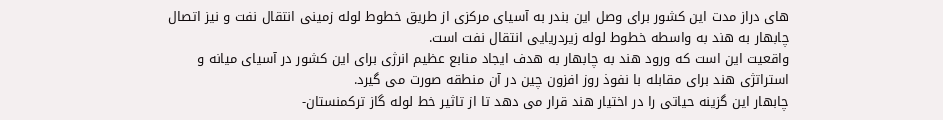های دراز مدت این کشور برای وصل این بندر به آسیای مرکزی از طریق خطوط لوله زمینی انتقال نفت و نیز اتصال چابهار به هند به واسطه خطوط لوله زیردریایی انتقال نفت است.
واقعیت این است که ورود هند به چابهار به هدف ایجاد منابع عظیم انرژی برای این کشور در آسیای میانه و استراتژی هند برای مقابله با نفوذ روز افزون چین در آن منطقه صورت می گیرد.
چابهار این گزینه حیاتی را در اختیار هند قرار می دهد تا از تاثیر خط لوله گاز ترکمنستان-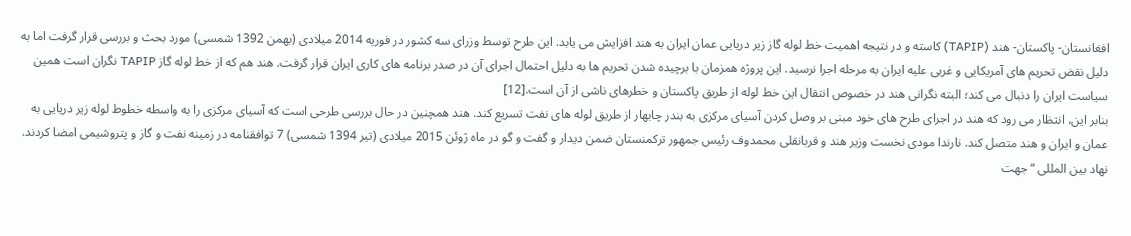افغانستان- پاکستان- هند (TAPIP) کاسته و در نتیجه اهمیت خط لوله گاز زیر دریایی عمان ایران به هند افزایش می یابد. این طرح توسط وزرای سه کشور در فوریه 2014 میلادی (بهمن 1392 شمسی) مورد بحث و بررسی قرار گرفت اما به دلیل نقض تحریم های آمریکایی و غربی علیه ایران به مرحله اجرا نرسید. این پروژه همزمان با برچیده شدن تحریم ها به دلیل احتمال اجرای آن در صدر برنامه های کاری ایران قرار گرفت. هند هم که از خط لوله گاز TAPIP نگران است همین سیاست ایران را دنبال می کند؛ البته نگرانی هند در خصوص انتقال این خط لوله از طریق پاکستان و خطرهای ناشی از آن است.[12]
بنابر این، انتظار می رود که هند در اجرای طرح های خود مبنی بر وصل کردن آسیای مرکزی به بندر چابهار از طریق لوله های نفت تسریع کند. هند همچنین در حال بررسی طرحی است که آسیای مرکزی را به واسطه خطوط لوله زیر دریایی به عمان و ایران و هند متصل کند. نارندا مودی نخست وزیر هند و قربانقلی محمدوف رئیس جمهور ترکمنستان ضمن دیدار و گفت و گو در ماه ژوئن 2015 میلادی (تیر 1394 شمسی) 7 توافقنامه در زمینه نفت و گاز و پتروشیمی امضا کردند. نهاد بین المللی “جهت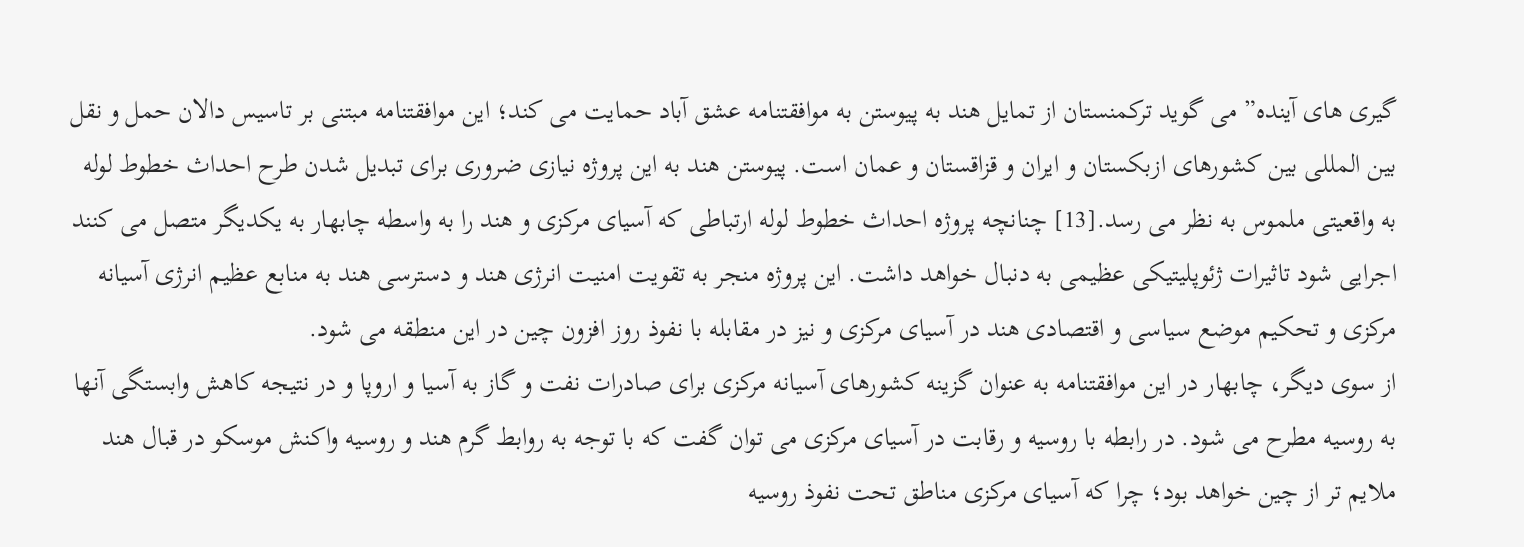گیری های آینده” می گوید ترکمنستان از تمایل هند به پیوستن به موافقتنامه عشق آباد حمایت می کند؛ این موافقتنامه مبتنی بر تاسیس دالان حمل و نقل بین المللی بین کشورهای ازبکستان و ایران و قزاقستان و عمان است. پیوستن هند به این پروژه نیازی ضروری برای تبدیل شدن طرح احداث خطوط لوله به واقعیتی ملموس به نظر می رسد.[13] چنانچه پروژه احداث خطوط لوله ارتباطی که آسیای مرکزی و هند را به واسطه چابهار به یکدیگر متصل می کنند اجرایی شود تاثیرات ژئوپلیتیکی عظیمی به دنبال خواهد داشت. این پروژه منجر به تقویت امنیت انرژی هند و دسترسی هند به منابع عظیم انرژی آسیانه مرکزی و تحکیم موضع سیاسی و اقتصادی هند در آسیای مرکزی و نیز در مقابله با نفوذ روز افزون چین در این منطقه می شود.
از سوی دیگر، چابهار در این موافقتنامه به عنوان گزینه کشورهای آسیانه مرکزی برای صادرات نفت و گاز به آسیا و اروپا و در نتیجه کاهش وابستگی آنها به روسیه مطرح می شود. در رابطه با روسیه و رقابت در آسیای مرکزی می توان گفت که با توجه به روابط گرم هند و روسیه واکنش موسکو در قبال هند ملایم تر از چین خواهد بود؛ چرا که آسیای مرکزی مناطق تحت نفوذ روسیه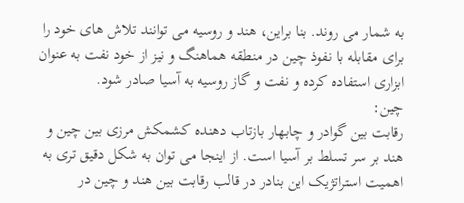به شمار می روند. بنا براین، هند و روسیه می توانند تلاش های خود را برای مقابله با نفوذ چین در منطقه هماهنگ و نیز از خود نفت به عنوان ابزاری استفاده کرده و نفت و گاز روسیه به آسیا صادر شود.
چین:
رقابت بین گوادر و چابهار بازتاب دهنده کشمکش مرزی بین چین و هند بر سر تسلط بر آسیا است. از اینجا می توان به شکل دقیق تری به اهمیت استراتژیک این بنادر در قالب رقابت بین هند و چین در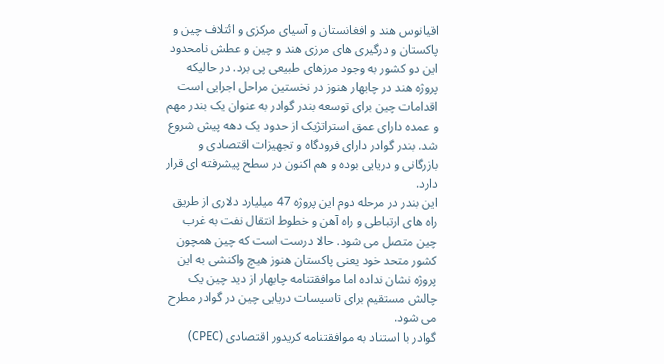اقیانوس هند و افغانستان و آسیای مرکزی و ائتلاف چین و پاکستان و درگیری های مرزی هند و چین و عطش نامحدود این دو کشور به وجود مرزهای طبیعی پی برد. در حالیکه پروژه هند در چابهار هنوز در نخستین مراحل اجرایی است اقدامات چین برای توسعه بندر گوادر به عنوان یک بندر مهم و عمده دارای عمق استراتژیک از حدود یک دهه پیش شروع شد. بندر گوادر دارای فرودگاه و تجهیزات اقتصادی و بازرگانی و دریایی بوده و هم اکنون در سطح پیشرفته ای قرار دارد.
این بندر در مرحله دوم این پروژه 47 میلیارد دلاری از طریق راه های ارتباطی و راه آهن و خطوط انتقال نفت به غرب چین متصل می شود. حالا درست است که چین همچون کشور متحد خود یعنی پاکستان هنوز هیچ واکنشی به این پروژه نشان نداده اما موافقتنامه چابهار از دید چین یک چالش مستقیم برای تاسیسات دریایی چین در گوادر مطرح می شود.
گوادر با استناد به موافقتنامه کریدور اقتصادی (CPEC)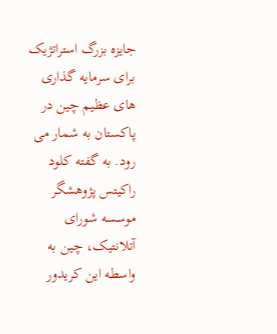جایزه بزرگ استراتژیک برای سرمایه گذاری های عظیم چین در پاکستان به شمار می رود. به گفته کلود راکیتس پژوهشگر موسسه شورای آتلانتیک، چین به واسطه این کریدور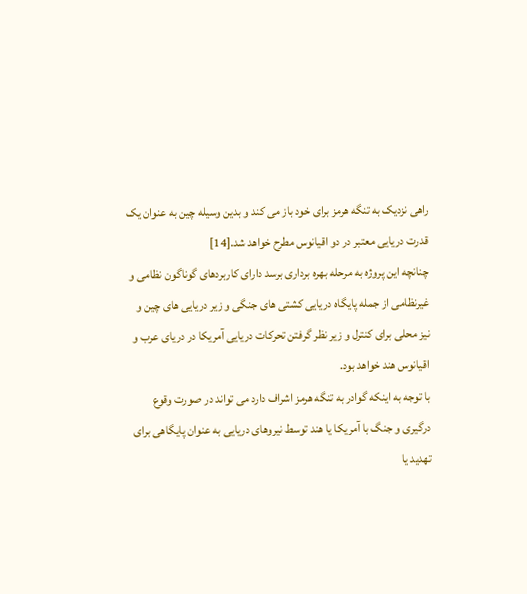راهی نزدیک به تنگه هرمز برای خود باز می کند و بدین وسیله چین به عنوان یک قدرت دریایی معتبر در دو اقیانوس مطرح خواهد شد.[14]
چنانچه این پروژه به مرحله بهره برداری برسد دارای کاربردهای گوناگون نظامی و غیرنظامی از جمله پایگاه دریایی کشتی های جنگی و زیر دریایی های چین و نیز محلی برای کنترل و زیر نظر گرفتن تحرکات دریایی آمریکا در دریای عرب و اقیانوس هند خواهد بود.
با توجه به اینکه گوادر به تنگه هرمز اشراف دارد می تواند در صورت وقوع درگیری و جنگ با آمریکا یا هند توسط نیروهای دریایی به عنوان پایگاهی برای تهدید یا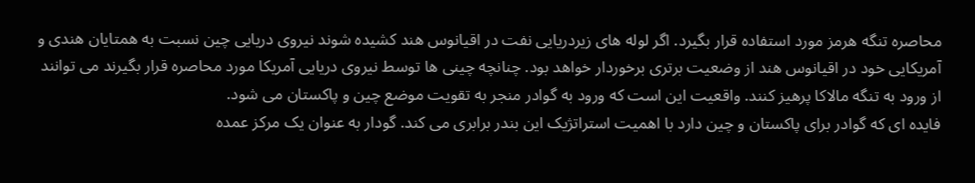محاصره تنگه هرمز مورد استفاده قرار بگیرد. اگر لوله های زیردریایی نفت در اقیانوس هند کشیده شوند نیروی دریایی چین نسبت به همتایان هندی و آمریکایی خود در اقیانوس هند از وضعیت برتری برخوردار خواهد بود. چنانچه چینی ها توسط نیروی دریایی آمریکا مورد محاصره قرار بگیرند می توانند از ورود به تنگه مالاکا پرهیز کنند. واقعیت این است که ورود به گوادر منجر به تقویت موضع چین و پاکستان می شود.
فایده ای که گوادر برای پاکستان و چین دارد با اهمیت استراتژیک این بندر برابری می کند. گودار به عنوان یک مرکز عمده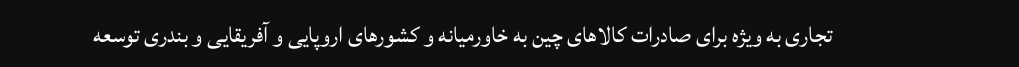تجاری به ویژه برای صادرات کالاهای چین به خاورمیانه و کشورهای اروپایی و آفریقایی و بندری توسعه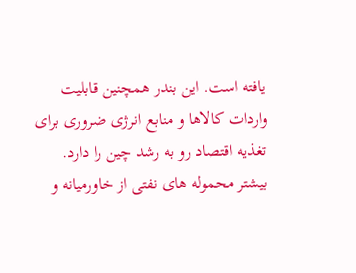یافته است. این بندر همچنین قابلیت واردات کالاها و منابع انرژی ضروری برای تغذیه اقتصاد رو به رشد چین را دارد. بیشتر محموله های نفتی از خاورمیانه و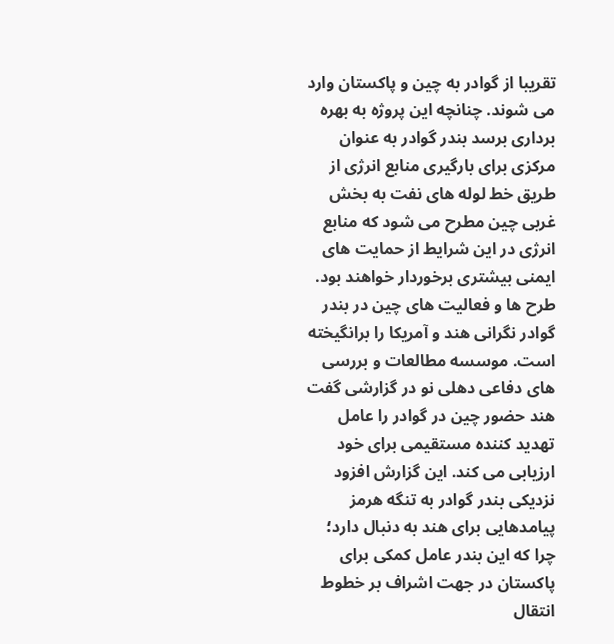تقریبا از گوادر به چین و پاکستان وارد می شوند. چنانچه این پروژه به بهره برداری برسد بندر گوادر به عنوان مرکزی برای بارگیری منابع انرژی از طریق خط لوله های نفت به بخش غربی چین مطرح می شود که منابع انرژی در این شرایط از حمایت های ایمنی بیشتری برخوردار خواهند بود.
طرح ها و فعالیت های چین در بندر گوادر نگرانی هند و آمریکا را برانگیخته است. موسسه مطالعات و بررسی های دفاعی دهلی نو در گزارشی گفت هند حضور چین در گوادر را عامل تهدید کننده مستقیمی برای خود ارزیابی می کند. این گزارش افزود نزدیکی بندر گوادر به تنگه هرمز پیامدهایی برای هند به دنبال دارد؛ چرا که این بندر عامل کمکی برای پاکستان در جهت اشراف بر خطوط انتقال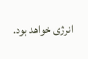انرژی خواهد بود.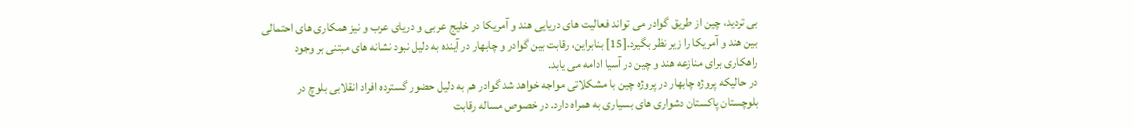بی تردید، چین از طریق گوادر می تواند فعالیت های دریایی هند و آمریکا در خلیج عربی و دریای عرب و نیز همکاری های احتمالی بین هند و آمریکا را زیر نظر بگیرد.[15] بنابراین، رقابت بین گوادر و چابهار در آینده به دلیل نبود نشانه های مبتنی بر وجود راهکاری برای منازعه هند و چین در آسیا ادامه می یابد.
در حالیکه پروژه چابهار در پروژه چین با مشکلاتی مواجه خواهد شد گوادر هم به دلیل حضور گسترده افراد انقلابی بلوچ در بلوچستان پاکستان دشواری های بسیاری به همراه دارد. در خصوص مساله رقابت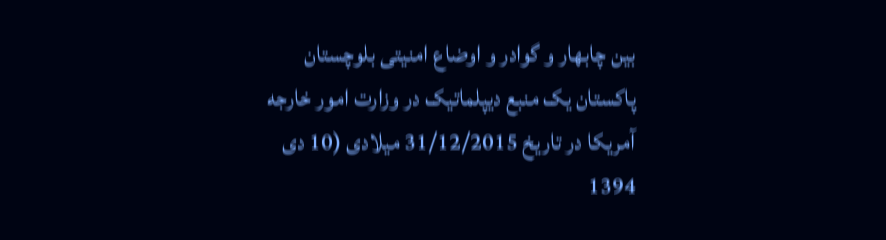بین چابهار و گوادر و اوضاع امنیتی بلوچستان پاکستان یک منبع دیپلماتیک در وزارت امور خارجه آمریکا در تاریخ 31/12/2015 میلادی (10 دی 1394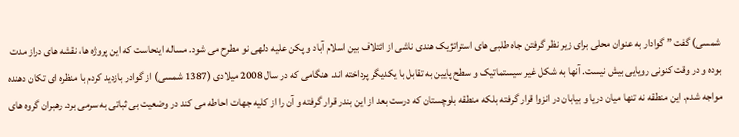شمسی) گفت ” گوادار به عنوان محلی برای زیر نظر گرفتن جاه طلبی های استراتژیک هندی ناشی از ائتلاف بین اسلام آباد و پکن علیه دلهی نو مطرح می شود. مساله اینحاست که این پروژه ها، نقشه های دراز مدت بوده و در وقت کنونی رویایی بیش نیست. آنها به شکل غیر سیستماتیک و سطح پایین به تقابل با یکدیگر پرداخته اند. هنگامی که در سال 2008 میلادی (1387 شمسی) از گوادر بازدید کردم با منظره ای تکان دهنده مواجه شدم. این منطقه نه تنها میان دریا و بیابان در انزوا قرار گرفته بلکه منطقه بلوچستان که درست بعد از این بندر قرار گرفته و آن را از کلیه جهات احاطه می کند در وضعیت بی ثباتی به سرمی برد. رهبران گروه های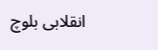انقلابی بلوچ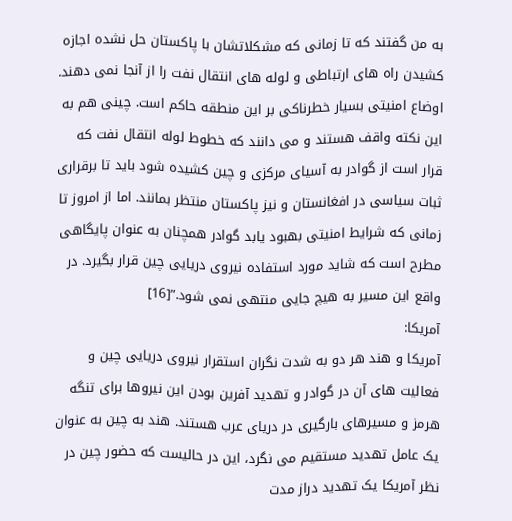به من گفتند که تا زمانی که مشکلاتشان با پاکستان حل نشده اجازه کشیدن راه های ارتباطی و لوله های انتقال نفت را از آنجا نمی دهند. اوضاع امنیتی بسیار خطرناکی بر این منطقه حاکم است. چینی هم به این نکته واقف هستند و می دانند که خطوط لوله انتقال نفت که قرار است از گوادر به آسیای مرکزی و چین کشیده شود باید تا برقراری ثبات سیاسی در افغانستان و نیز پاکستان منتظر بمانند. اما از امروز تا زمانی که شرایط امنیتی بهبود یابد گوادر همچنان به عنوان پایگاهی مطرح است که شاید مورد استفاده نیروی دریایی چین قرار بگیرد. در واقع این مسیر به هیچ جایی منتهی نمی شود.”[16]
آمریکا:
آمریکا و هند هر دو به شدت نگران استقرار نیروی دریایی چین و فعالیت های آن در گوادر و تهدید آفرین بودن این نیروها برای تنگه هرمز و مسیرهای بارگیری در دریای عرب هستند. هند به چین به عنوان یک عامل تهدید مستقیم می نگرد، این در حالیست که حضور چین در نظر آمریکا یک تهدید دراز مدت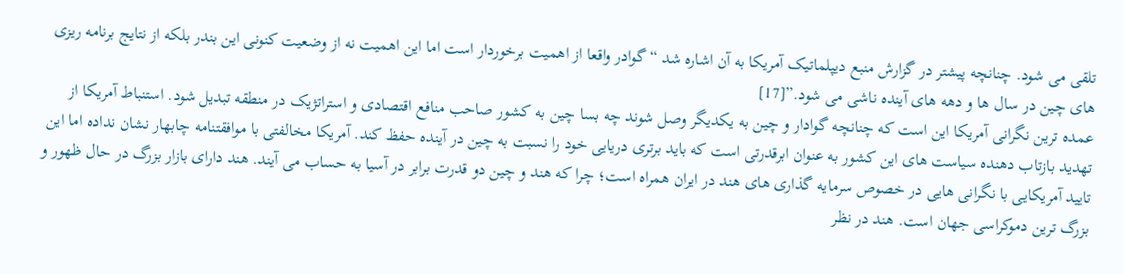تلقی می شود. چنانچه پیشتر در گزارش منبع دیپلماتیک آمریکا به آن اشاره شد “گوادر واقعا از اهمیت برخوردار است اما این اهمیت نه از وضعیت کنونی این بندر بلکه از نتایج برنامه ریزی های چین در سال ها و دهه های آینده ناشی می شود.”[17]
عمده ترین نگرانی آمریکا این است که چنانچه گوادار و چین به یکدیگر وصل شوند چه بسا چین به کشور صاحب منافع اقتصادی و استراتژیک در منطقه تبدیل شود. استنباط آمریکا از تهدید بازتاب دهنده سیاست های این کشور به عنوان ابرقدرتی است که باید برتری دریایی خود را نسبت به چین در آینده حفظ کند. آمریکا مخالفتی با موافقتنامه چابهار نشان نداده اما این تایید آمریکایی با نگرانی هایی در خصوص سرمایه گذاری های هند در ایران همراه است؛ چرا که هند و چین دو قدرت برابر در آسیا به حساب می آیند. هند دارای بازار بزرگ در حال ظهور و بزرگ ترین دموکراسی جهان است. هند در نظر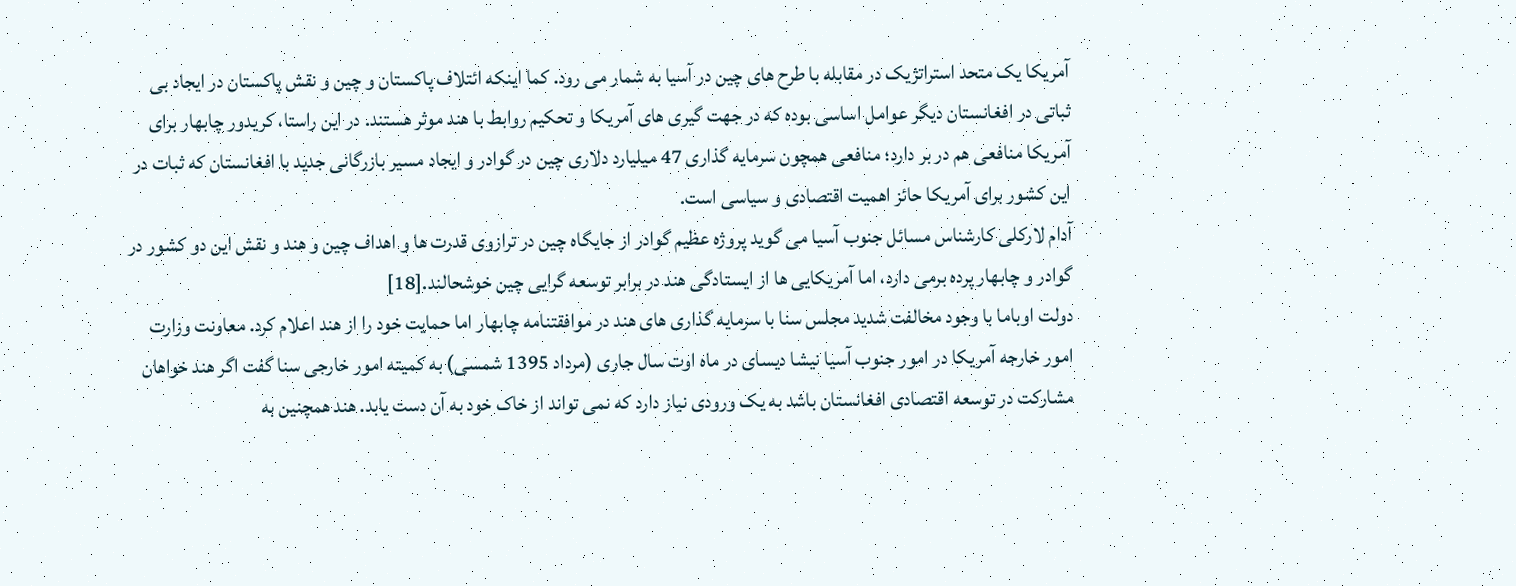آمریکا یک متحد استراتژیک در مقابله با طرح های چین در آسیا به شمار می رود. کما اینکه ائتلاف پاکستان و چین و نقش پاکستان در ایجاد بی ثباتی در افغانستان دیگر عوامل اساسی بوده که در جهت گیری های آمریکا و تحکیم روابط با هند موثر هستند. در این راستا، کریدور چابهار برای آمریکا منافعی هم در بر دارد؛ منافعی همچون سرمایه گذاری 47 میلیارد دلاری چین در گوادر و ایجاد مسیر بازرگانی جدید با افغانستان که ثبات در این کشور برای آمریکا حائز اهمیت اقتصادی و سیاسی است.
آدام لارکلی کارشناس مسائل جنوب آسیا می گوید پروژه عظیم گوادر از جایگاه چین در ترازوی قدرت ها و اهداف چین و هند و نقش این دو کشور در گوادر و چابهار پرده برمی دارد، اما آمریکایی ها از ایستادگی هند در برابر توسعه گرایی چین خوشحالند.[18]
دولت اوباما با وجود مخالفت شدید مجلس سنا با سرمایه گذاری های هند در موافقتنامه چابهار اما حمایت خود را از هند اعلام کرد. معاونت وزارت امور خارجه آمریکا در امور جنوب آسیا نیشا دیسای در ماه اوت سال جاری (مرداد 1395 شمسی) به کمیته امور خارجی سنا گفت اگر هند خواهان مشارکت در توسعه اقتصادی افغانستان باشد به یک ورودی نیاز دارد که نمی تواند از خاک خود به آن دست یابد. هند همچنین به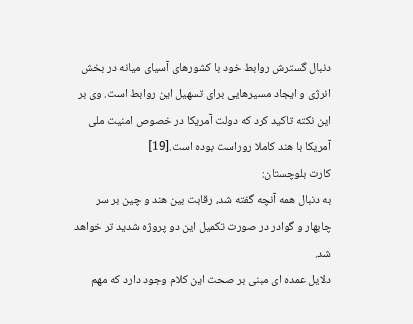دنبال گسترش روابط خود با کشورهای آسیای میانه در بخش انرژی و ایجاد مسیرهایی برای تسهیل این روابط است. وی بر این نکته تاکید کرد که دولت آمریکا در خصوص امنیت ملی آمریکا با هند کاملا روراست بوده است.[19]
کارت بلوچستان:
به دنبال همه آنچه گفته شد، رقابت بین هند و چین بر سر چابهار و گوادر در صورت تکمیل این دو پروژه شدید تر خواهد شد.
دلایل عمده ای مبنی بر صحت این کلام وجود دارد که مهم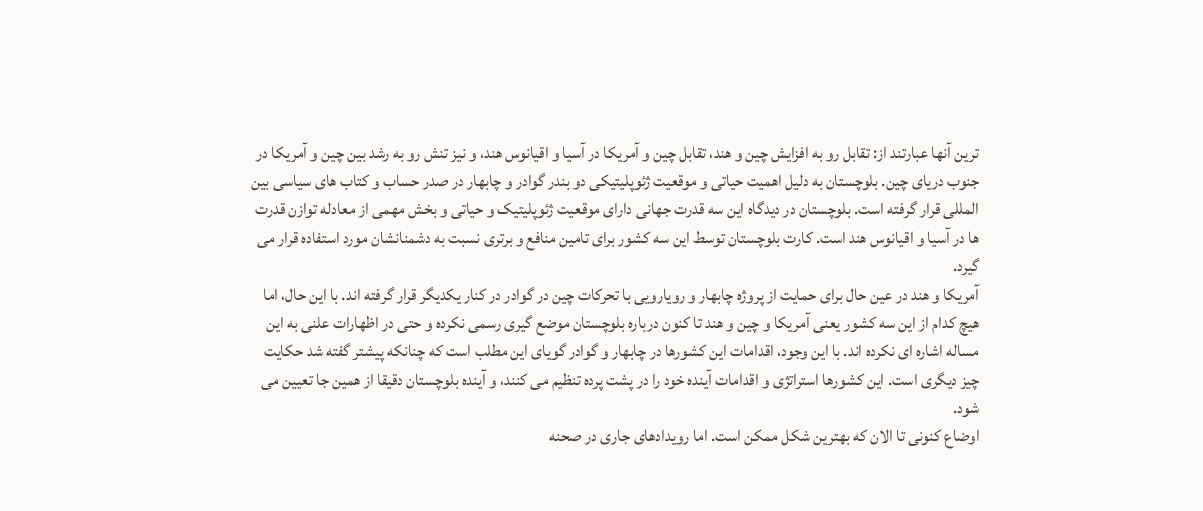ترین آنها عبارتند از: تقابل رو به افزایش چین و هند، تقابل چین و آمریکا در آسیا و اقیانوس هند، و نیز تنش رو به رشد بین چین و آمریکا در جنوب دریای چین. بلوچستان به دلیل اهمیت حیاتی و موقعیت ژئوپلیتیکی دو بندر گوادر و چابهار در صدر حساب و کتاب های سیاسی بین المللی قرار گرفته است. بلوچستان در دیدگاه این سه قدرت جهانی دارای موقعیت ژئوپلیتیک و حیاتی و بخش مهمی از معادله توازن قدرت ها در آسیا و اقیانوس هند است. کارت بلوچستان توسط این سه کشور برای تامین منافع و برتری نسبت به دشمنانشان مورد استفاده قرار می گیرد.
آمریکا و هند در عین حال برای حمایت از پروژه چابهار و رویارویی با تحرکات چین در گوادر در کنار یکدیگر قرار گرفته اند. با این حال، اما هیچ کدام از این سه کشور یعنی آمریکا و چین و هند تا کنون درباره بلوچستان موضع گیری رسمی نکرده و حتی در اظهارات علنی به این مساله اشاره ای نکرده اند. با این وجود، اقدامات این کشورها در چابهار و گوادر گویای این مطلب است که چنانکه پیشتر گفته شد حکایت چیز دیگری است. این کشورها استراتژی و اقدامات آینده خود را در پشت پرده تنظیم می کنند، و آینده بلوچستان دقیقا از همین جا تعیین می شود.
اوضاع کنونی تا الان که بهترین شکل ممکن است. اما رویدادهای جاری در صحنه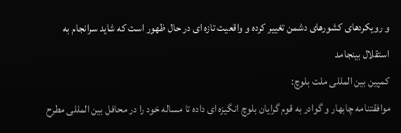و رویکردهای کشورهای دشمن تغییر کرده و واقعیت تازه ای در حال ظهور است که شاید سرانجام به استقلال بینجامد
کمپین بین المللی ملت بلوچ:
موافقتنامه چابهار و گوادر به قوم گرایان بلوچ انگیزه ای داده تا مساله خود را در محافل بین المللی مطرح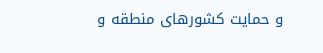و حمایت کشورهای منطقه و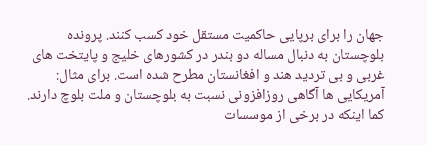جهان را برای برپایی حاکمیت مستقل خود کسب کنند. پرونده بلوچستان به دنبال مساله دو بندر در کشورهای خلیج و پایتخت های غربی و بی تردید هند و افغانستان مطرح شده است. برای مثال: آمریکایی ها آگاهی روزافزونی نسبت به بلوچستان و ملت بلوچ دارند. کما اینکه در برخی از موسسات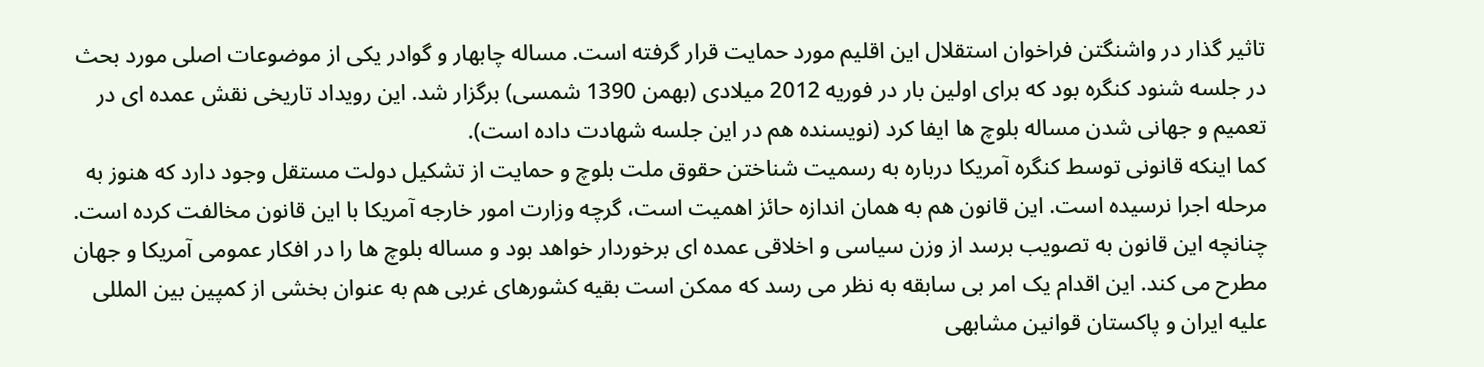تاثیر گذار در واشنگتن فراخوان استقلال این اقلیم مورد حمایت قرار گرفته است. مساله چابهار و گوادر یکی از موضوعات اصلی مورد بحث در جلسه شنود کنگره بود که برای اولین بار در فوریه 2012 میلادی (بهمن 1390 شمسی) برگزار شد. این رویداد تاریخی نقش عمده ای در تعمیم و جهانی شدن مساله بلوچ ها ایفا کرد (نویسنده هم در این جلسه شهادت داده است).
کما اینکه قانونی توسط کنگره آمریکا درباره به رسمیت شناختن حقوق ملت بلوچ و حمایت از تشکیل دولت مستقل وجود دارد که هنوز به مرحله اجرا نرسیده است. این قانون هم به همان اندازه حائز اهمیت است، گرچه وزارت امور خارجه آمریکا با این قانون مخالفت کرده است. چنانچه این قانون به تصویب برسد از وزن سیاسی و اخلاقی عمده ای برخوردار خواهد بود و مساله بلوچ ها را در افکار عمومی آمریکا و جهان مطرح می کند. این اقدام یک امر بی سابقه به نظر می رسد که ممکن است بقیه کشورهای غربی هم به عنوان بخشی از کمپین بین المللی علیه ایران و پاکستان قوانین مشابهی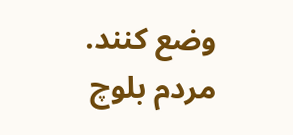وضع کنند. مردم بلوچ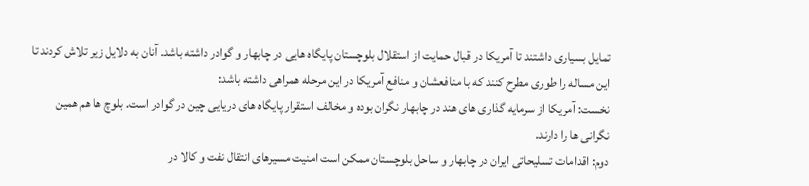تمایل بسیاری داشتند تا آمریکا در قبال حمایت از استقلال بلوچستان پایگاه هایی در چابهار و گوادر داشته باشد. آنان به دلایل زیر تلاش کردند تا این مساله را طوری مطرح کنند که با منافعشان و منافع آمریکا در این مرحله همراهی داشته باشد:
نخست: آمریکا از سرمایه گذاری های هند در چابهار نگران بوده و مخالف استقرار پایگاه های دریایی چین در گوادر است. بلوچ ها هم همین نگرانی ها را دارند.
دوم: اقدامات تسلیحاتی ایران در چابهار و ساحل بلوچستان ممکن است امنیت مسیرهای انتقال نفت و کالا در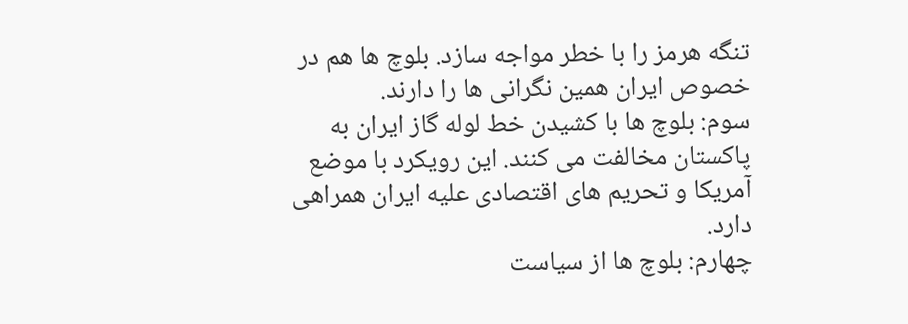تنگه هرمز را با خطر مواجه سازد. بلوچ ها هم در خصوص ایران همین نگرانی ها را دارند.
سوم: بلوچ ها با کشیدن خط لوله گاز ایران به پاکستان مخالفت می کنند. این رویکرد با موضع آمریکا و تحریم های اقتصادی علیه ایران همراهی دارد.
چهارم: بلوچ ها از سیاست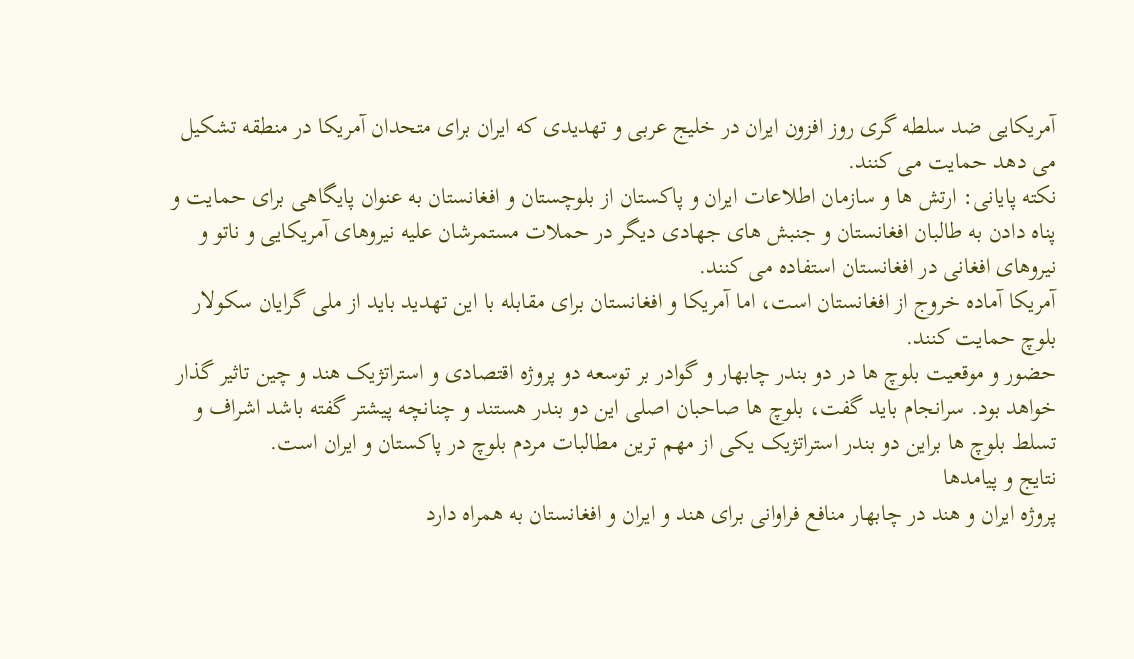آمریکایی ضد سلطه گری روز افزون ایران در خلیج عربی و تهدیدی که ایران برای متحدان آمریکا در منطقه تشکیل می دهد حمایت می کنند.
نکته پایانی: ارتش ها و سازمان اطلاعات ایران و پاکستان از بلوچستان و افغانستان به عنوان پایگاهی برای حمایت و پناه دادن به طالبان افغانستان و جنبش های جهادی دیگر در حملات مستمرشان علیه نیروهای آمریکایی و ناتو و نیروهای افغانی در افغانستان استفاده می کنند.
آمریکا آماده خروج از افغانستان است، اما آمریکا و افغانستان برای مقابله با این تهدید باید از ملی گرایان سکولار بلوچ حمایت کنند.
حضور و موقعیت بلوچ ها در دو بندر چابهار و گوادر بر توسعه دو پروژه اقتصادی و استراتژیک هند و چین تاثیر گذار خواهد بود. سرانجام باید گفت، بلوچ ها صاحبان اصلی این دو بندر هستند و چنانچه پیشتر گفته باشد اشراف و تسلط بلوچ ها براین دو بندر استراتژیک یکی از مهم ترین مطالبات مردم بلوچ در پاکستان و ایران است.
نتایج و پیامدها
پروژه ایران و هند در چابهار منافع فراوانی برای هند و ایران و افغانستان به همراه دارد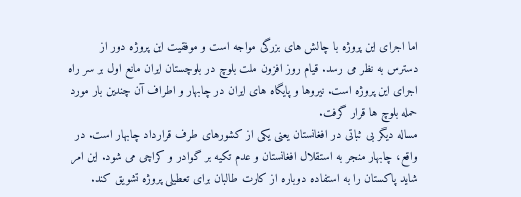اما اجرای این پروژه با چالش های بزرگی مواجه است و موفقیت این پروژه دور از دسترس به نظر می رسد. قیام روز افزون ملت بلوچ در بلوچستان ایران مانع اول بر سر راه اجرای این پروژه است. نیروها و پایگاه های ایران در چابهار و اطراف آن چندین بار مورد حمله بلوچ ها قرار گرفت.
مساله دیگر بی ثباتی در افغانستان یعنی یکی از کشورهای طرف قرارداد چابهار است. در واقع، چابهار منجر به استقلال افغانستان و عدم تکیه بر گوادر و کراچی می شود. این امر شاید پاکستان را به استفاده دوباره از کارت طالبان برای تعطیلی پروژه تشویق کند.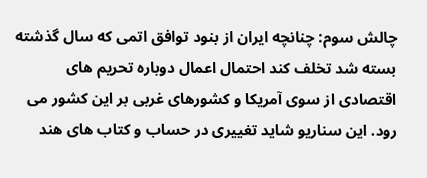چالش سوم: چنانچه ایران از بنود توافق اتمی که سال گذشته بسته شد تخلف کند احتمال اعمال دوباره تحریم های اقتصادی از سوی آمریکا و کشورهای غربی بر این کشور می رود. این سناریو شاید تغییری در حساب و کتاب های هند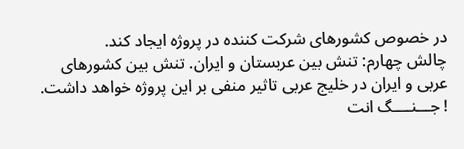در خصوص کشورهای شرکت کننده در پروژه ایجاد کند.
چالش چهارم: تنش بین عربستان و ایران. تنش بین کشورهای عربی و ایران در خلیج عربی تاثیر منفی بر این پروژه خواهد داشت.
! جـــنــــگ انت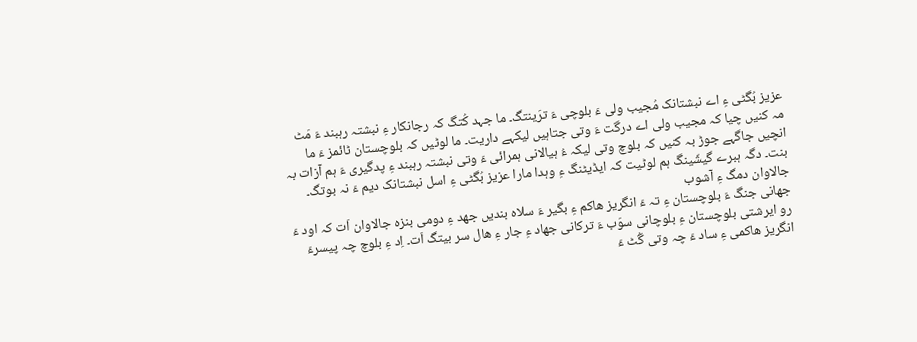عزیز بُگٹی ءِ اے نبشتانک مُجیب ولی ءَ بلوچی ءَ ترَینتگ۔ ما جہد کُتگ کہ رجانکار ءِ نبشتہ رہبند ءَ مَٹ مہ کنیں چیا کہ مجیب ولی اے درگت ءَ وتی جتاہیں لیکہے داریت۔ ما لوٹیں کہ بلوچستان ٹائمز ءَ ما انچیں جاگہے جوڑ بہ کنیں کہ بلوچ وتی لیکہ ءُ ہیالانی ہمرائی ءَ وتی نبشتہ رہبند ءِ پدگیری ءَ ہم آزات بہ بنت۔ دگہ ہبرے گیشّینگ ہم لوٹیت کہ ایڈیٹنگ ءِ وہدا مارا عزیز بُگٹی ءِ اسل نبشتانک دیم ءَ نہ بوتگ۔
جالاوان دمگ ءِ آشوب
جھانی جنگ ءَ بلوچستان ءِ تہ ءَ انگریز ھاکم ءِ بگیر ءَ سلاہ بندیں جھد ءِ دومی بنزہ جالاوان اَت کہ اود ءَ رو ایرشتی بلوچستان ءِ بلوچانی سوَب ءَ ترکانی جھاد ءِ جار ءِ ھال سر بیتگ اَت۔ اِد ءِ بلوچ چہ پیسرءَ انگریز ھاکمی ءِ ساد ءَ چہ وتی گُٹ ءَ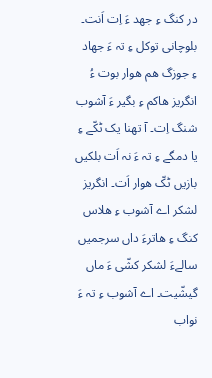در کنگ ءِ جھد ءَ اِت اَنت۔ بلوچانی توکل ءِ تہ ءَ جھاد ءِ جوزگ ھم ھوار بوت ءُ انگریز ھاکم ءِ بگیر ءَ آشوب شنگ اِت۔ آ تھنا یک ٹکّے ءِ یا دمگے ءِ تہ ءَ نہ اَت بلکیں بازیں ٹکّ ھوار اَت۔ انگریز لشکر اے آشوب ءِ ھلاس کنگ ءِ ھاترءَ داں سرجمیں سالےءَ لشکر کشّی ءَ ماں گیشّیت۔ اے آشوب ءِ تہ ءَ نواب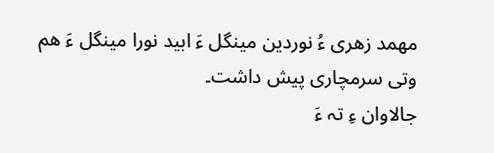مھمد زھری ءُ نوردین مینگل ءَ ابید نورا مینگل ءَ ھم وتی سرمچاری پیش داشت۔
جالاوان ءِ تہ ءَ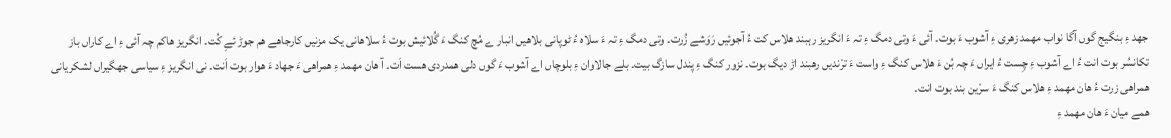جھد ءِ بنگیج گوں آگا نواب مھمد زھری ءِ آشوب ءَ بوت۔ آئی ءَ وتی دمگ ءِ تہ ءَ انگریز رہبند ھلاس کت ءُ آجوئیں رَوَشے زُرت۔ وتی دمگ ءِ تہ ءَ سلاہ ءُ ٹوپانی بلاھیں انبار ے مُچ کنگ ءَ گُلائیش بوت ءُ سلاھانی یک مزنیں کارجاھے ھم جوڑ ئےِ کُت۔ انگریز ھاکم چہ آئی ءِ اے کاراں باز تکانسُر بوت انت ءُ اے آشوب ءِ چِست ءُ ایراں ءَ چہ بُن ءَ ھلاس کنگ ءِ واست ءَ ترْندیں رھبند اڑ دیگ بوت۔ نزور کنگ ءِ پندل سازگ بیت۔ بلے جالاوان ءِ بلوچاں اے آشوب ءَ گوں دلی ھمدردی ھست اَت۔ آ ھان مھمد ءِ ھمراھی ءَ جھاد ءَ ھوار بوت اَنت۔ نی انگریز ءِ سیاسی جھگیراں لشکریانی ھمراھی زرت ءُ ھان مھمد ءِ ھلاس کنگ ءَ سرْین بند بوت انت۔
ھمے میان ءَ ھان مھمد ءِ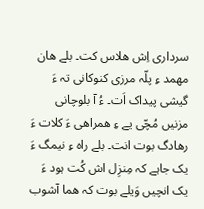سرداری اِش ھلاس کت۔ بلے ھان مھمد ءِ پلّہ مرزی کنوکانی تہ ءَ گیشی پیداک اَت۔ ءُ آ بلوچانی مزنیں مُچّی یے ءِ ھمراھی ءَ کلات ءَ رھادگ بوت انت۔ بلے راہ ءِ نیمگ ءَ یک جاہے کہ مِنزِل اش کُت ہود ءَ یک انچیں وَیلے بوت کہ ھما آشوب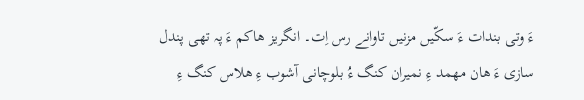ءَ وتی بندات ءَ سکّیں مزنیں تاوانے رس اِت۔ انگریز ھاکم ءَ پہ تھی پندل سازی ءَ ھان مھمد ءِ نمیران کنگ ءُ بلوچانی آشوب ءِ ھلاس کنگ ءِ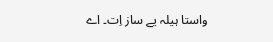واستا ہیلہ یے ساز اِت۔ اے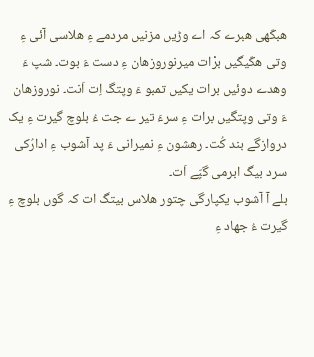ھبکّھی ھبرے کہ اے وڑیں مزنیں مردمے ءِ ھلاسی آئی ءِ وتی ھکّیگیں برْات میرنوروزھان ءِ دست ءَ بوت۔ شپ ءَ وھدے دوئیں برات یکیں تمبو ءَ وپتگ اِت اَنت۔ نوروزھان ءَ وتی وپتگیں برات ءِ سرءَ تیر ے جت ءُ بلوچ گیرت ءِ یک دروازگے بند کُت۔ رھشون ءِ نمیرانی ءَ پد آشوب ءِ ادارُکی سرد بیگ ابرمی گپّے اَت۔
بلے آ آشوب یکپارگی چتور ھلاس بیتگ ات کہ گوں بلوچ ءِ گیرت ءُ جھاد ءِ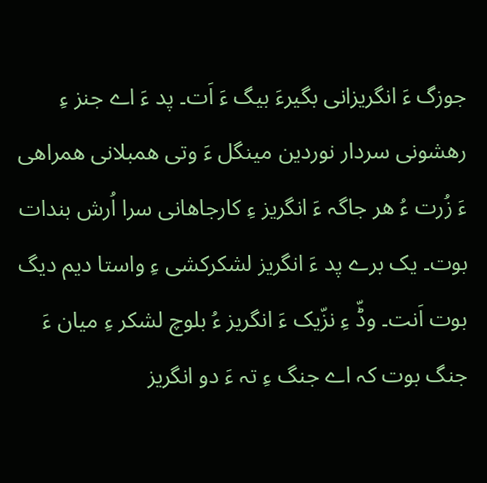جوزگ ءَ انگریزانی بگیرءَ بیگ ءَ اَت۔ پد ءَ اے جنز ءِ رھشونی سردار نوردین مینگل ءَ وتی ھمبلانی ھمراھی ءَ زُرت ءُ ھر جاگہ ءَ انگریز ءِ کارجاھانی سرا اُرش بندات بوت۔ یک برے پد ءَ انگریز لشکرکشی ءِ واستا دیم دیگ بوت اَنت۔ وڈّ ءِ نزّیک ءَ انگریز ءُ بلوچ لشکر ءِ میان ءَ جنگ بوت کہ اے جنگ ءِ تہ ءَ دو انگریز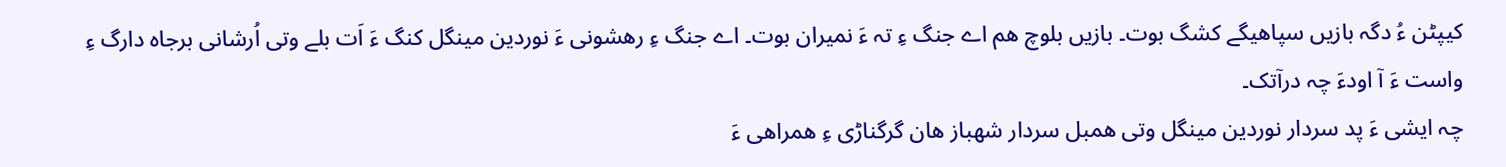کیپٹن ءُ دگہ بازیں سپاھیگے کشگ بوت۔ بازیں بلوچ ھم اے جنگ ءِ تہ ءَ نمیران بوت۔ اے جنگ ءِ رھشونی ءَ نوردین مینگل کنگ ءَ اَت بلے وتی اُرشانی برجاہ دارگ ءِ واست ءَ آ اودءَ چہ درآتک۔
چہ ایشی ءَ پد سردار نوردین مینگل وتی ھمبل سردار شھباز ھان گرگناڑی ءِ ھمراھی ءَ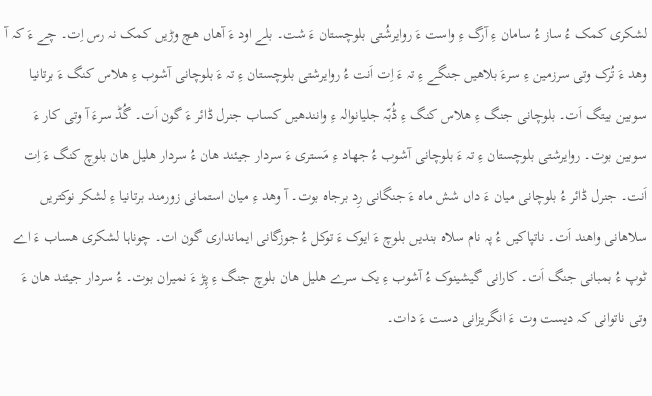لشکری کمک ءُ ساز ءُ سامان ءِ آرگ ءِ واست ءَ روایرشُتی بلوچستان ءَ شت۔ بلے اود ءَ آھاں ھچ وڑیں کمک نہ رس اِت۔ چے ءَ کہ آ وھد ءَ تُرک وتی سرزمین ءِ سرءَ بلاھیں جنگے ءِ تہ ءَ اِت اَنت ءُ روایرشتی بلوچستان ءِ تہ ءَ بلوچانی آشوب ءِ ھلاس کنگ ءَ برتانیا سوبین بیتگ اَت۔ بلوچانی جنگ ءِ ھلاس کنگ ءِ ڈُبّہ جلیانوالہ ءِ وانندھیں کساب جنرل ڈائر ءَ گون اَت۔ گُڈ سرءَ آ وتی کار ءَ سوبین بوت۔ روایرشتی بلوچستان ءِ تہ ءَ بلوچانی آشوب ءُ جھاد ءِ مَستری ءَ سردار جیئند ھان ءُ سردار ھلیل ھان بلوچ کنگ ءَ اِت اَنت۔ جنرل ڈائر ءُ بلوچانی میان ءَ داں شش ماہ ءَ جنگانی رِد برجاہ بوت۔ آ وھد ءِ میان استمانی زورمند برتانیا ءِ لشکر نوکتریں سلاھانی واھند اَت۔ ناتپاکیں ءُ پہ نام سلاہ بندیں بلوچ ءَ ایوک ءَ توکل ءُ جوزگانی ایمانداری گون ات۔ چوناہا لشکری ھساب ءَ اے ٹوپ ءُ بمبانی جنگ اَت۔ کارانی گیشینوک ءُ آشوب ءِ یک سرے ھلیل ھان بلوچ جنگ ءِ پِڑ ءَ نمیران بوت۔ ءُ سردار جیئند ھان ءَ وتی ناتوانی کہ دیست وت ءَ انگریزانی دست ءَ دات۔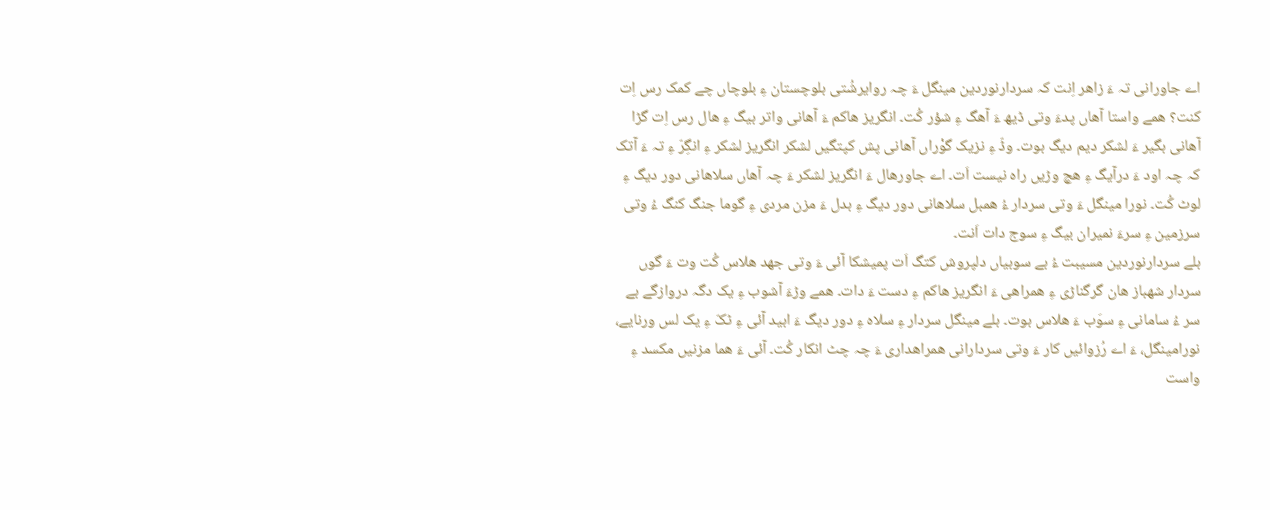اے جاورانی تہ ءَ زاھر اِنت کہ سردارنوردین مینگل ءَ چہ روایرشُتی بلوچستان ءِ بلوچاں چے کمک رس اِت کنت؟ ھمے واستا آھاں پدءَ وتی ڈیھ ءَ آھگ ءِ شؤر کُت۔ انگریز ھاکم ءَ آھانی واتر بیگ ءِ ھال رس اِت گڑا آھانی بگیر ءَ لشکر دیم دیگ بوت۔ وڈّ ءِ نزیک گوْراں آھانی پش کپتگیں لشکر انگریز لشکر ءِ انگِرّ ءِ تہ ءَ آتک کہ چہ اود ءَ درآیگ ءِ ھچ وڑیں راہ نیست اَت۔ اے جاورھال ءَ انگریز لشکر ءَ چہ آھاں سلاھانی دور دیگ ءِ لوٹ کُت۔ نورا مینگل ءَ وتی سردار ءُ ھمبل سلاھانی دور دیگ ءِ بدل ءَ مزن مردی ءِ گوما جنگ کنگ ءُ وتی سرزمین ءِ سرءَ نمیران بیگ ءِ سوج دات اَنت۔
بلے سردارنوردین مسیبت ءُ بے سوبیاں دلپروش کتگ اَت پمیشکا آئی ءَ وتی جھد ھلاس کُت وت ءَ گوں سردار شھباز ھان گرگناڑی ءِ ھمراھی ءَ انگریز ھاکم ءِ دست ءَ دات۔ ھمے وڑءَ آشوب ءِ یک دگہ دروازگے بے سر ءُ سامانی ءِ سوَب ءَ ھلاس بوت۔ بلے مینگل سردار ءِ سلاہ ءِ دور دیگ ءَ ابید آئی ءِ ٹکّ ءِ یک لس ورنایے، نورامینگل، ءَ اے رُزوائیں کار ءَ وتی سردارانی ھمراھداری ءَ چہ چٹ انکار کُت۔ آئی ءَ ھما مزنیں مکسد ءِ واست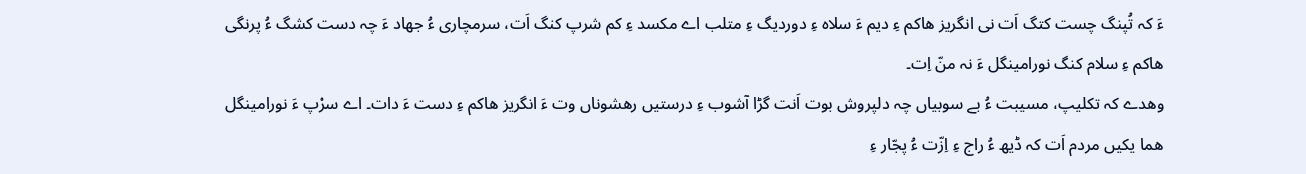ءَ کہ تُپنگ چست کتگ اَت نی انگریز ھاکم ءِ دیم ءَ سلاہ ءِ دوردیگ ءِ متلب اے مکسد ءِ کم شرپ کنگ اَت، سرمچاری ءُ جھاد ءَ چہ دست کشگ ءُ پرنگی ھاکم ءِ سلام کنگ نورامینگل ءَ نہ منّ اِت۔
وھدے کہ تکلیپ، مسیبت ءُ بے سوبیاں چہ دلپروش بوت اَنت گڑا آشوب ءِ درستیں رھشوناں وت ءَ انگریز ھاکم ءِ دست ءَ دات۔ اے سرْپ ءَ نورامینگل ھما یکیں مردم اَت کہ ڈیھ ءُ راج ءِ اِزّت ءُ پجّار ءِ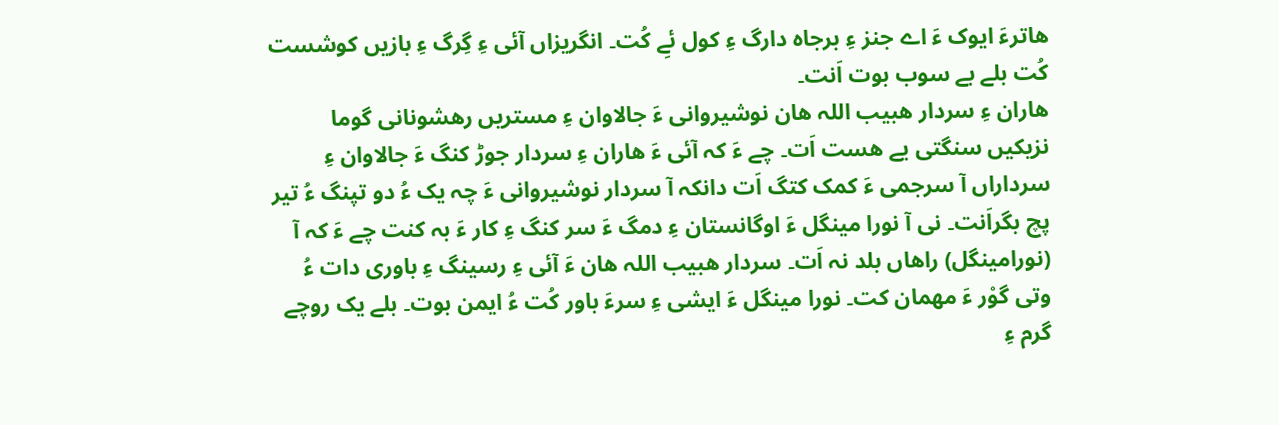ھاترءَ ایوک ءَ اے جنز ءِ برجاہ دارگ ءِ کول ئےِ کُت۔ انگریزاں آئی ءِ گِرگ ءِ بازیں کوشست کُت بلے بے سوب بوت اَنت۔
ھاران ءِ سردار ھبیب اللہ ھان نوشیروانی ءَ جالاوان ءِ مستریں رھشونانی گوما نزیکیں سنگتی یے ھست اَت۔ چے ءَ کہ آئی ءَ ھاران ءِ سردار جوڑ کنگ ءَ جالاوان ءِ سرداراں آ سرجمی ءَ کمک کتگ اَت دانکہ آ سردار نوشیروانی ءَ چہ یک ءُ دو تپنگ ءُ تیر پچ بگراَنت۔ نی آ نورا مینگل ءَ اوگانستان ءِ دمگ ءَ سر کنگ ءِ کار ءَ بہ کنت چے ءَ کہ آ (نورامینگل) راھاں بلد نہ اَت۔ سردار ھبیب اللہ ھان ءَ آئی ءِ رسینگ ءِ باوری دات ءُ وتی گوْر ءَ مھمان کت۔ نورا مینگل ءَ ایشی ءِ سرءَ باور کُت ءُ ایمن بوت۔ بلے یک روچے گرم ءِ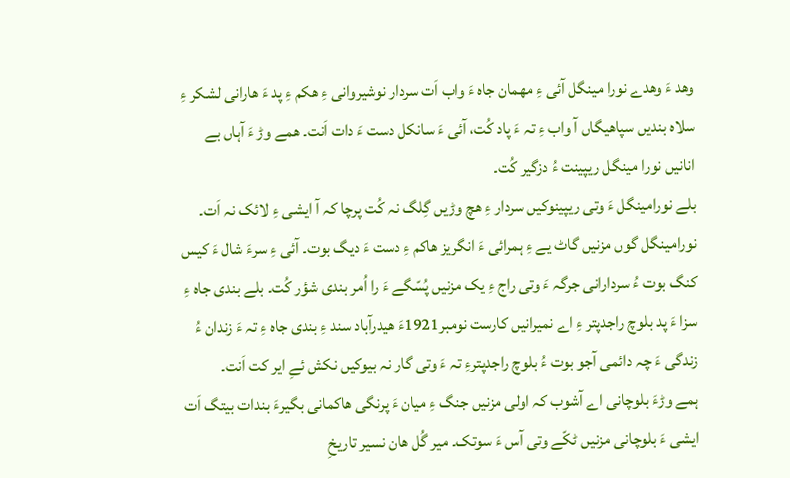وھد ءَ وھدے نورا مینگل آئی ءِ مھمان جاہ ءَ واب اَت سردار نوشیروانی ءِ ھکم ءِ پد ءَ ھارانی لشکر ءِ سلاہ بندیں سپاھیگاں آ واب ءِ تہ ءَ پاد کُت، آئی ءَ سانکل دست ءَ دات اَنت۔ ھمے وڑ ءَ آہاں بے انانیں نورا مینگل ریپینت ءُ دزگیر کُت۔
بلے نورامینگل ءَ وتی ریپینوکیں سردار ءِ ھچ وڑیں گِلگ نہ کُت پرچا کہ آ ایشی ءِ لائک نہ اَت۔ نورامینگل گوں مزنیں گاٹ یے ءِ ہمرائی ءَ انگریز ھاکم ءِ دست ءَ دیگ بوت۔ آئی ءِ سرءَ شال ءَ کیس کنگ بوت ءُ سردارانی جرگہ ءَ وتی راج ءِ یک مزنیں پُسّگے ءَ را اُمر بندی شؤر کُت۔ بلے بندی جاہ ءِ سزا ءَ پد بلوچ راجدپتر ءِ اے نمیرانیں کارست نومبر1921ءَ ھیدرآباد سند ءِ بندی جاہ ءِ تہ ءَ زندان ءُ زندگی ءَ چہ دائمی آجو بوت ءُ بلوچ راجدپترءِ تہ ءَ وتی گار نہ بیوکیں نکش ئےِ ایر کت اَنت۔
ہمے وڑءَ بلوچانی اے آشوب کہ اولی مزنیں جنگ ءِ میان ءَ پرنگی ھاکمانی بگیرءَ بندات بیتگ اَت ایشی ءَ بلوچانی مزنیں ٹکّے وتی آس ءَ سوتک۔ میر گُل ھان نسیر تاریخِ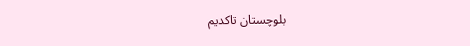بلوچستان تاکدیم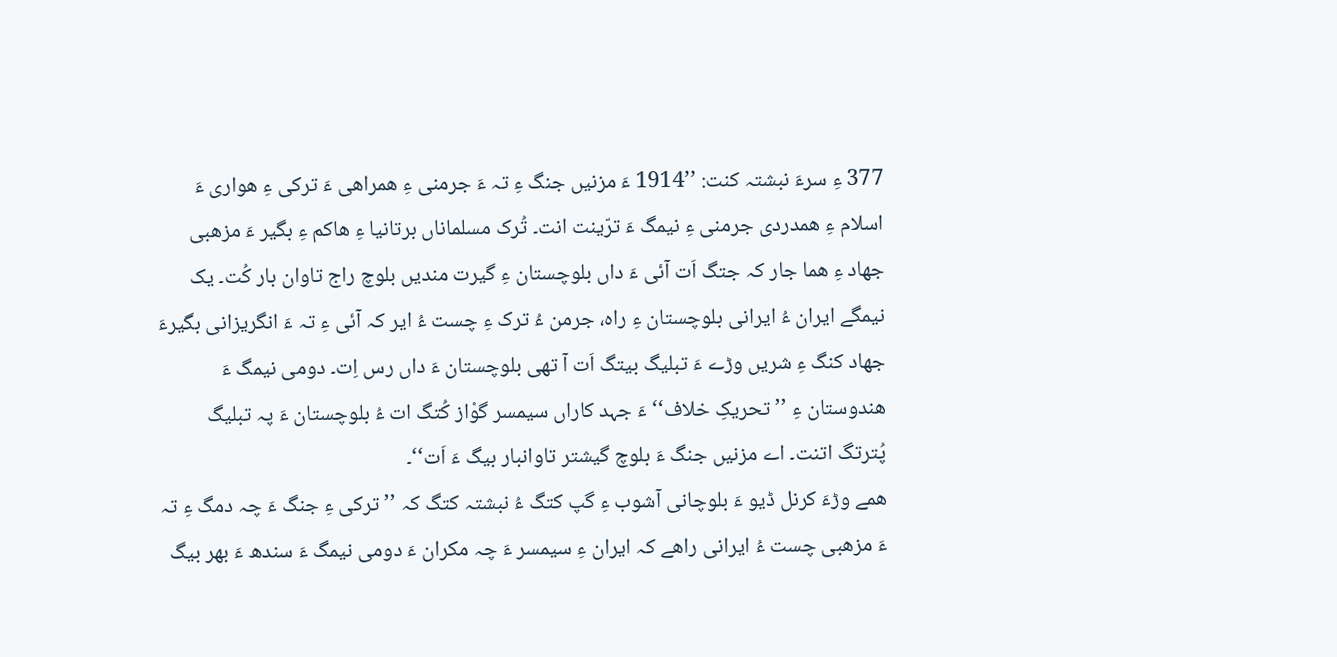377 ءِ سرءَ نبشتہ کنت: ’’1914 ءَ مزنیں جنگ ءِ تہ ءَ جرمنی ءِ ھمراھی ءَ ترکی ءِ ھواری ءَ اسلام ءِ ھمدردی جرمنی ءِ نیمگ ءَ ترّینت انت۔ تُرک مسلماناں برتانیا ءِ ھاکم ءِ بگیر ءَ مزھبی جھاد ءِ ھما جار کہ جتگ اَت آئی ءَ داں بلوچستان ءِ گیرت مندیں بلوچ راج تاوان بار کُت۔ یک نیمگے ایران ءُ ایرانی بلوچستان ءِ راہ، جرمن ءُ ترک ءِ چست ءُ ایر کہ آئی ءِ تہ ءَ انگریزانی بگیرءَ جھاد کنگ ءِ شریں وڑے ءَ تبلیگ بیتگ اَت آ تھی بلوچستان ءَ داں رس اِت۔ دومی نیمگ ءَ ھندوستان ءِ ’’تحریکِ خلاف‘‘ ءَ جہد کاراں سیمسر گوْاز کُتگ ات ءُ بلوچستان ءَ پہ تبلیگ پُترتگ اتنت۔ اے مزنیں جنگ ءَ بلوچ گیشتر تاوانبار بیگ ءَ اَت‘‘۔
ھمے وڑءَ کرنل ڈیو ءَ بلوچانی آشوب ءِ گپ کتگ ءُ نبشتہ کتگ کہ ’’ترکی ءِ جنگ ءَ چہ دمگ ءِ تہ ءَ مزھبی چست ءُ ایرانی راھے کہ ایران ءِ سیمسر ءَ چہ مکران ءَ دومی نیمگ ءَ سندھ ءَ بھر بیگ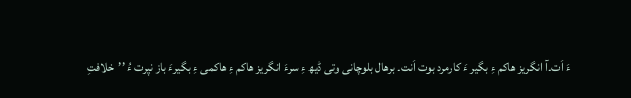ءَ اَت۔آ انگریز ھاکم ءِ بگیر ءَ کارمرد بوت اَنت۔ برھال بلوچانی وتی ڈیھ ءِ سرءَ انگریز ھاکم ءِ ھاکمی ءِ بگیرءَ باز نپرت ءُ ’’خلافتِ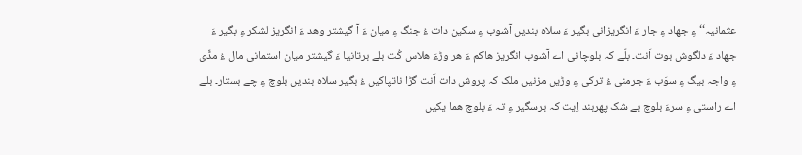عثمانیہ‘‘ ءِ جھاد ءِ جار ءَ انگریزانی بگیر ءَ سلاہ بندیں آشوب ءِ سکین دات ءُ جنگ ءِ میان ءَ آ گیشتر وھد ءَ انگریز لشکر ءِ بگیر ءَ جھاد ءَ دلگوش بوت اَنت۔ بلّے کہ بلوچانی اے آشوب انگریز ھاکم ءَ ھر وڑءَ ھلاس کُت بلے برتانیا ءَ گیشتر میان استمانی مال ءُ مڈّی ءِ واجہ بیگ ءِ سوَب ءَ جرمنی ءُ ترکی ءِ وڑیں مزنیں ملک کہ پروش دات اَنت گڑا ناتپاکیں ءُ بگیر سلاہ بندیں بلوچ ءِ چے بستار۔ بلے اے راستی ءِ سرءَ بلوچ بے شک پھربند اِیت کہ برسگیر ءِ تہ ءَ بلوچ ھما یکیں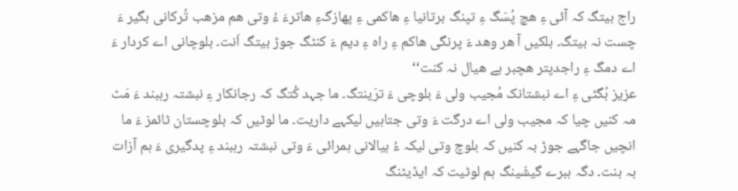راج بیتگ کہ آئی ءِ ھچ پُسّگ ءِ تپنگ برتانیا ءِ ھاکمی ءِ پھازگءِ ھاترءَ ءُ وتی ھم مزھب تُرکانی بگیر ءَ چست نہ بیتگ۔ بلکیں آ ھر وھد ءَ پرنگی ھاکم ءِ راہ ءِ دیم ءَ کنٹگ جوڑ بیتگ اَنت۔ بلوچانی اے کردار ءَ اے دمگ ءِ راجدپتر ھچبر بے ھیال نہ کنت‘‘
عزیز بُگٹی ءِ اے نبشتانک مُجیب ولی ءَ بلوچی ءَ ترَینتگ۔ ما جہد کُتگ کہ رجانکار ءِ نبشتہ رہبند ءَ مَٹ مہ کنیں چیا کہ مجیب ولی اے درگت ءَ وتی جتاہیں لیکہے داریت۔ ما لوٹیں کہ بلوچستان ٹائمز ءَ ما انچیں جاگہے جوڑ بہ کنیں کہ بلوچ وتی لیکہ ءُ ہیالانی ہمرائی ءَ وتی نبشتہ رہبند ءِ پدگیری ءَ ہم آزات بہ بنت۔ دگہ ہبرے گیشّینگ ہم لوٹیت کہ ایڈیٹنگ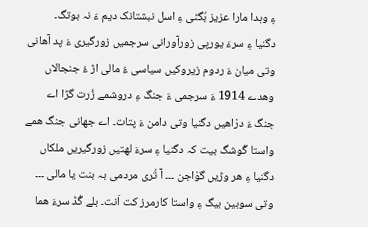ءِ وہدا مارا عزیز بُگٹی ءِ اسل نبشتانک دیم ءَ نہ بوتگ۔
دگنیا ءِ سرءَ یورپی زورآورانی سرجمیں زورگیری ءَ پد آھانی وتی میان ءَ ردوم زیروکیں سیاسی ءُ مالی اڑ ءُ جنجالاں وھدے 1914 ءَ سرجمی ءَ جنگ ءِ دروشمے زُرت گڑا اے جنگ ءَ درْاھیں دگنیا وتی دامن ءَ پتات۔ اے جھانی جنگ ھمے واستا گْوشگ بیت کہ دگنیا ءِ سرءَ لھتیں زورگیریں ملکاں دگنیا ءِ ھر وڑیں گوْاجن ۔۔۔ آ تُری مردمی بہ بنت یا مالی ۔۔۔ وتی سوبین بیگ ءِ واستا کارمرز کت اَنت۔ بلے گُڈ سرءَ ھما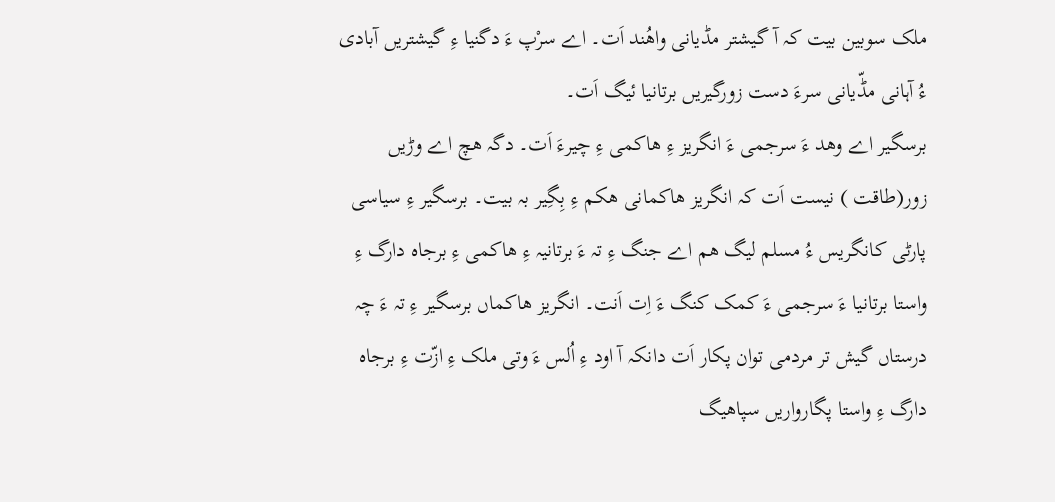ملک سوبین بیت کہ آ گیشتر مڈیانی واھُند اَت۔ اے سرْپ ءَ دگنیا ءِ گیشتریں آبادی ءُ آہانی مڈّیانی سرءَ دست زورگیریں برتانیا ئیگ اَت۔
برسگیر اے وھد ءَ سرجمی ءَ انگریز ءِ ھاکمی ءِ چیرءَ اَت۔ دگہ ھچ اے وڑیں زور(طاقت ) نیست اَت کہ انگریز ھاکمانی ھکم ءِ بِگِیر بہ بیت۔ برسگیر ءِ سیاسی پارٹی کانگریس ءُ مسلم لیگ ھم اے جنگ ءِ تہ ءَ برتانیہ ءِ ھاکمی ءِ برجاہ دارگ ءِ واستا برتانیا ءَ سرجمی ءَ کمک کنگ ءَ اِت اَنت۔ انگریز ھاکماں برسگیر ءِ تہ ءَ چہ درستاں گیش تر مردمی توان پکار اَت دانکہ آ اود ءِ اُلس ءَ وتی ملک ءِ ازّت ءِ برجاہ دارگ ءِ واستا پگارواریں سپاھیگ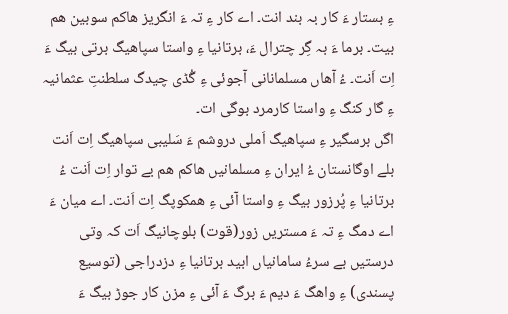ءِ بستار ءَ کار بہ بند انت۔ اے کار ءِ تہ ءَ انگریز ھاکم سوبین ھم بیت۔ برما ءَ بہ گِر چترال ءَ، برتانیا ءِ واستا سپاھیگ برتی بیگ ءَ اِت اَنت۔ ءُ آھاں مسلمانانی آجوئی ءِ گُڈی چیدگ سلطنتِ عثمانیہ ءِ گار کنگ ءِ واستا کارمرد بوگی ات۔
اگں برسگیر ءِ سپاھیگ اَملی دروشم ءَ سَلیبی سپاھیگ اِت اَنت بلے اوگانستان ءُ ایران ءِ مسلمانیں ھاکم ھم بے توار اِت اَنت ءُ برتانیا ءِ پُرزور بیگ ءِ واستا آئی ءِ ھمکوپگ اِت اَنت۔ اے میان ءَ اے دمگ ءِ تہ ءَ مستریں زور(قوت) بلوچانیگ اَت کہ وتی درستیں بے سرءُ سامانیاں ابید برتانیا ءِ دزدراجی (توسیع پسندی) ءِ واھگ ءَ دیم ءَ برگ ءَ آئی ءِ مزن کار جوڑ بیگ ءَ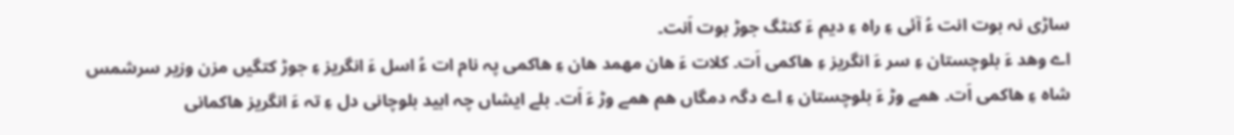ساڑی نہ بوت انت ءُ آئی ءِ راہ ءِ دیم ءَ کنٹگ جوڑ بوت اَنت۔
اے وھد ءَ بلوچستان ءِ سر ءَ انگریز ءِ ھاکمی اَت۔ کلات ءَ ھان مھمد ھان ءِ ھاکمی پہ نام ات ءُ اسل ءَ انگریز ءِ جوڑ کتگیں مزن وزیر سرشمس شاہ ءِ ھاکمی اَت۔ ھمے وڑ ءَ بلوچستان ءِ اے دگہ دمگاں ھم ھمے وڑ ءَ اَت۔ بلے ایشاں چہ ابید بلوچانی دل ءِ تہ ءَ انگریز ھاکمانی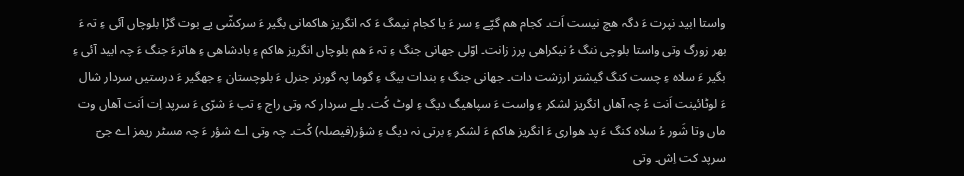واستا ابید نپرت ءَ دگہ ھچ نیست اَت۔ کجام ھم گپّے ءِ سر ءَ یا کجام نیمگ ءَ کہ انگریز ھاکمانی بگیر ءَ سرکشّی یے بوت گڑا بلوچاں آئی ءِ تہ ءَ بھر زورگ وتی واستا بلوچی ننگ ءُ نیکراھی پرز زانت۔ اوّلی جھانی جنگ ءِ تہ ءَ ھم بلوچاں انگریز ھاکم ءِ بادشاھی ءِ ھاترءَ جنگ ءَ چہ ابید آئی ءِ بگیر ءَ سلاہ ءِ چست کنگ گیشتر ارزشت دات۔ جھانی جنگ ءِ بندات بیگ ءِ گوما پہ گورنر جنرل ءَ بلوچستان ءِ جھگیر ءَ درستیں سردار شال ءَ لوٹائینت اَنت ءُ چہ آھاں انگریز لشکر ءِ واست ءَ سپاھیگ دیگ ءِ لوٹ کُت۔ بلے سردار کہ وتی راج ءِ تب ءَ شرّی ءَ سرپد اِت اَنت آھاں وت ماں وتا شَور ءُ سلاہ کنگ ءَ پد ھواری ءَ انگریز ھاکم ءَ لشکر ءِ برتی نہ دیگ ءِ شؤر(فیصلہ) کُت۔ چہ وتی اے شؤر ءَ چہ مسٹر ریمز اے جیؔ سرپد کت اِش۔ وتی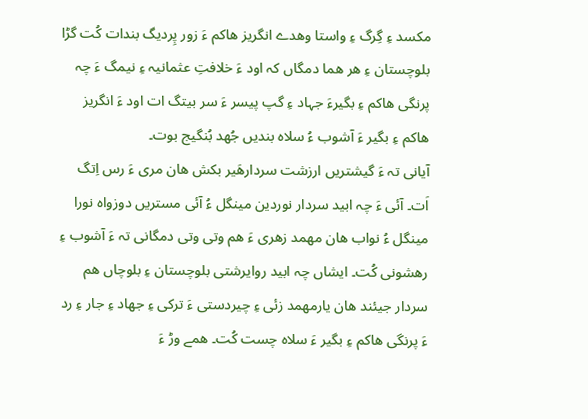مکسد ءِ گِرگ ءِ واستا وھدے انگریز ھاکم ءَ زور پِردیگ بندات کُت گڑا بلوچستان ءِ ھر ھما دمگاں کہ اود ءَ خلافتِ عثمانیہ ءِ نیمگ ءَ چہ پرنگی ھاکم ءِ بگیرءَ جہاد ءِ گپ پیسر ءَ سر بیتگ ات اود ءَ انگریز ھاکم ءِ بگیر ءَ آشوب ءُ سلاہ بندیں جُھد بُنگیج بوت۔
آیانی تہ ءَ گیشتریں ارزشت سردارھَیر بکش ھان مری ءَ رس اِتگ اَت۔ آئی ءَ چہ ابید سردار نوردین مینگل ءُ آئی مستریں دوزواہ نورا مینگل ءُ نواب ھان مھمد زھری ءَ ھم وتی وتی دمگانی تہ ءَ آشوب ءِ رھشونی کُت۔ ایشاں چہ ابید روایرشتی بلوچستان ءِ بلوچاں ھم سردار جیئند ھان یارمھمد زئی ءِ چیردستی ءَ ترکی ءِ جھاد ءِ جار ءِ رد ءَ پرنگی ھاکم ءِ بگیر ءَ سلاہ چست کُت۔ ھمے وڑ ءَ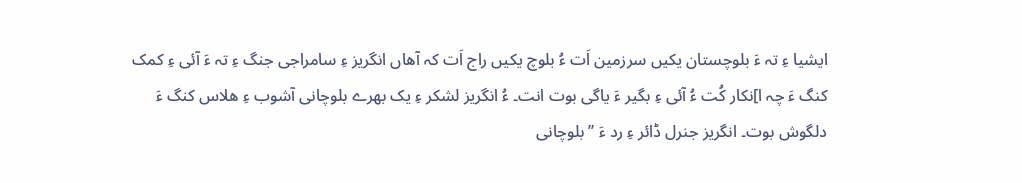ایشیا ءِ تہ ءَ بلوچستان یکیں سرزمین اَت ءُ بلوچ یکیں راج اَت کہ آھاں انگریز ءِ سامراجی جنگ ءِ تہ ءَ آئی ءِ کمک کنگ ءَ چہ ا]نکار کُت ءُ آئی ءِ بگیر ءَ یاگی بوت انت۔ ءُ انگریز لشکر ءِ یک بھرے بلوچانی آشوب ءِ ھلاس کنگ ءَ دلگوش بوت۔ انگریز جنرل ڈائر ءِ رد ءَ ’’بلوچانی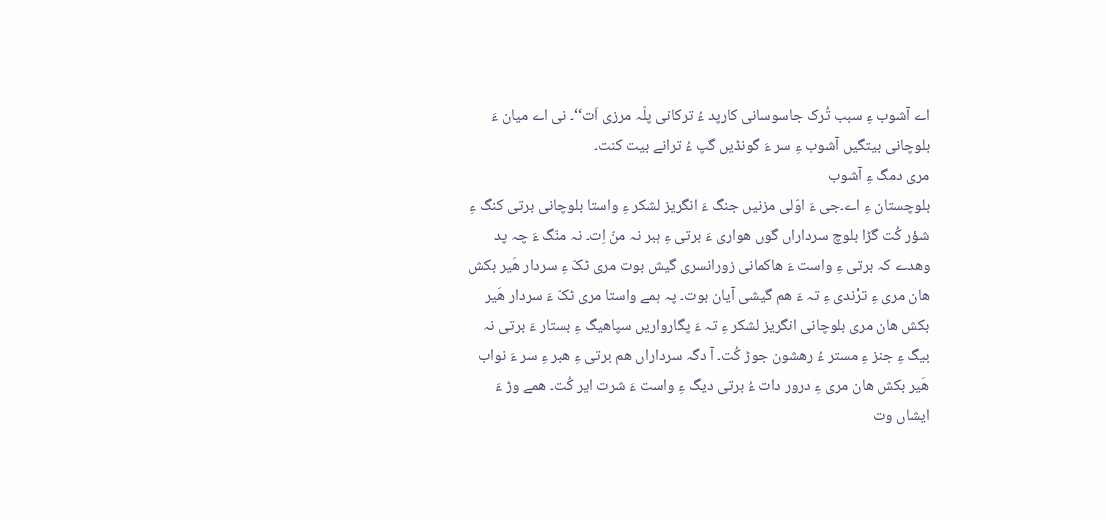اے آشوب ءِ سبب تُرک جاسوسانی کارپد ءُ ترکانی پلّہ مرزی اَت‘‘۔ نی اے میان ءَ بلوچانی بیتگیں آشوب ءِ سر ءَ گونڈیں گپ ءُ ترانے بیت کنت۔
مری دمگ ءِ آشوب
بلوچستان ءِ اے۔جی ءَ اوّلی مزنیں جنگ ءَ انگریز لشکر ءِ واستا بلوچانی برتی کنگ ءِ شؤر کُت گڑا بلوچ سرداراں گوں ھواری ءَ برتی ءِ ہبر نہ منّ اِت۔ نہ منّگ ءَ چہ پد وھدے کہ برتی ءِ واست ءَ ھاکمانی زورانسری گیش بوت مری ٹکّ ءِ سردار ھَیر بکش ھان مری ءِ ترْندی ءِ تہ ءَ ھم گیشی آیان بوت۔ پہ ہمے واستا مری ٹکّ ءَ سردار ھَیر بکش ھان مری بلوچانی انگریز لشکر ءِ تہ ءَ پگارواریں سپاھیگ ءِ بستار ءَ برتی نہ بیگ ءِ جنز ءِ مستر ءُ رھشون جوڑ کُت۔ آ دگہ سرداراں ھم برتی ءِ ھبر ءِ سر ءَ نواب ھَیر بکش ھان مری ءِ درور دات ءُ برتی دیگ ءِ واست ءَ شرت ایر کُت۔ ھمے وڑ ءَ ایشاں وت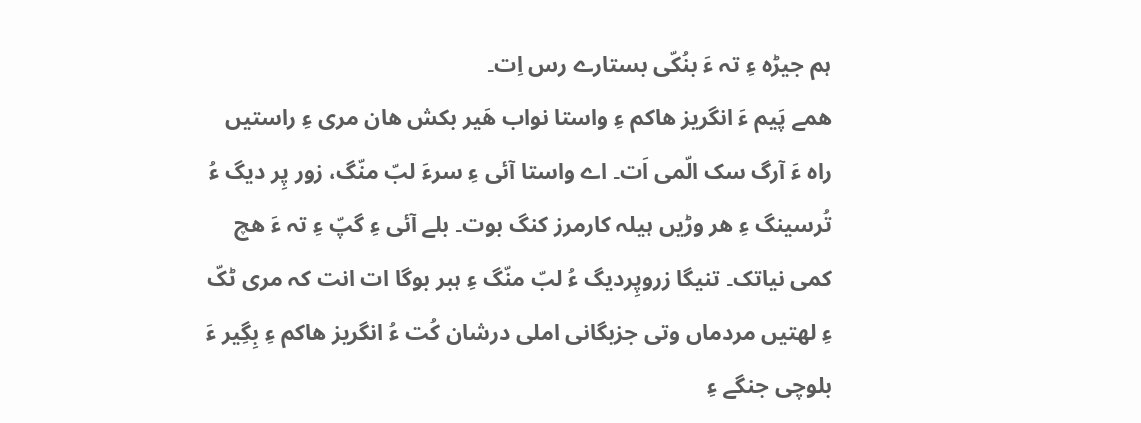ہم جیڑہ ءِ تہ ءَ بنُکّی بستارے رس اِت۔
ھمے پَیم ءَ انگریز ھاکم ءِ واستا نواب ھَیر بکش ھان مری ءِ راستیں راہ ءَ آرگ سک الّمی اَت۔ اے واستا آئی ءِ سرءَ لبّ منّگ، زور پِر دیگ ءُ تُرسینگ ءِ ھر وڑیں ہیلہ کارمرز کنگ بوت۔ بلے آئی ءِ گپّ ءِ تہ ءَ ھچ کمی نیاتک۔ تنیگا زروپِردیگ ءُ لبّ منّگ ءِ ہبر بوگا ات انت کہ مری ٹکّ ءِ لھتیں مردماں وتی جزبگانی املی درشان کُت ءُ انگریز ھاکم ءِ بِگِیر ءَ بلوچی جنگے ءِ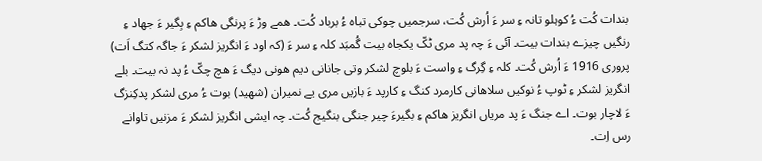بندات کُت ءُ کوہلو تانہ ءِ سر ءَ اُرش کُت، سرجمیں چوکی تباہ ءُ برباد کُت۔ ھمے وڑ ءَ پرنگی ھاکم ءِ بِگیر ءَ جھاد ءِ رنگیں چیزے بندات بیت۔ آئی ءَ چہ پد مری ٹکّ یکجاہ بیت گُمبَد کلہ ءِ سر ءَ (کہ اود ءَ انگریز لشکر ءَ جاگہ کتگ اَت) پروری 1916 ءَ اُرش کُت۔ کلہ ءِ گِرگ ءِ واست ءَ بلوچ لشکر وتی جانانی دیم ھونی دیگ ءَ ھچ چکّ ءُ پد نہ بیت۔ بلے انگریز لشکر ءِ ٹوپ ءُ نوکیں سلاھانی کارمرد کنگ ءِ کارپد ءَ بازیں مری یے نمیران (شھید) بوت ءُ مری لشکر پدکِنزگ ءَ لاچار بوت۔ اے جنگ ءَ پد مریاں انگریز ھاکم ءِ بگیرءَ چیر جنگی بنگیج کُت۔ چہ ایشی انگریز لشکر ءَ مزنیں تاوانے رس اِت۔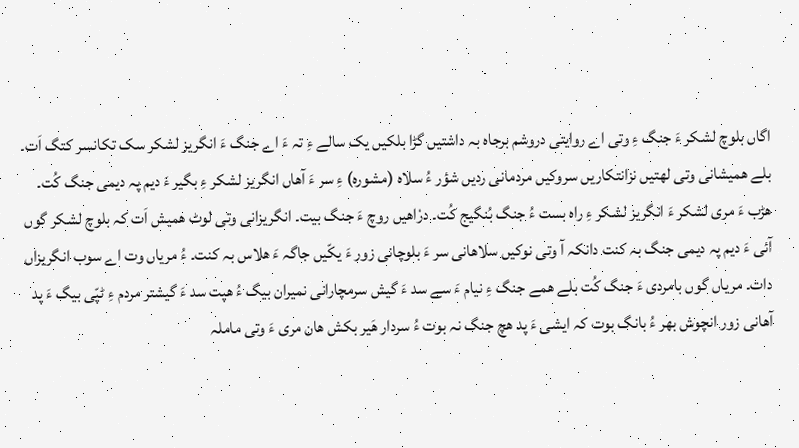اگاں بلوچ لشکر ءَ جنگ ءِ وتی اے روایتی دروشم برجاہ بہ داشتیں گڑا بلکیں یک سالے ءِ تہ ءَ اے جنگ ءَ انگریز لشکر سک تکانسر کتگ اَت۔ بلے ھمیشانی وتی لھتیں نزانتکاریں سروکیں مردمانی ردیں شؤر ءُ سلاہ (مشورہ) ءِ سر ءَ آھاں انگریز لشکر ءِ بگیر ءَ دیم پہ دیمی جنگ کُت۔ ھڑب ءَ مری لشکر ءَ انگریز لشکر ءِ راہ بست ءُ جنگ بُنگیج کُت۔ درْاھیں روچ ءَ جنگ بیت۔ انگریزانی وتی لوٹ ھمیش اَت کہ بلوچ لشکر گوں آئی ءَ دیم پہ دیمی جنگ بہ کنت دانکہ آ وتی نوکیں سلاھانی سر ءَ بلوچانی زور ءَ یکّیں جاگہ ءَ ھلاس بہ کنت۔ ءُ مریاں وت اے سوب انگریزاں دات۔ مریاں گوں بامردی ءَ جنگ کُت بلے ھمے جنگ ءِ نیام ءَ سے سد ءَ گیش سرمچارانی نمیران بیگ ءُ ھپت سد ءَ گیشتر مردم ءِ ٹپّی بیگ ءَ پد آھانی زور انچوش بھر ءُ بانگ بوت کہ ایشی ءَ پد ھچ جنگ نہ بوت ءُ سردار ھَیر بکش ھان مری ءَ وتی ماملہ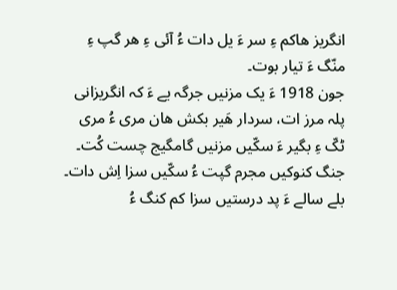انگریز ھاکم ءِ سر ءَ یل دات ءُ آئی ءِ ھر گپ ءِ منّگ ءَ تیار بوت۔
جون 1918 ءَ یک مزنیں جرگہ یے ءَ کہ انگریزانی پلہ مرز ات، سردار ھَیر بکش ھان مری ءُ مری ٹکّ ءِ بگیر ءَ سکّیں مزنیں گامگیج چست کُت۔ جنگ کنوکیں مجرم گپت ءُ سکّیں سزا اِش دات۔ بلے سالے ءَ پد درستیں سزا کم کنگ ءُ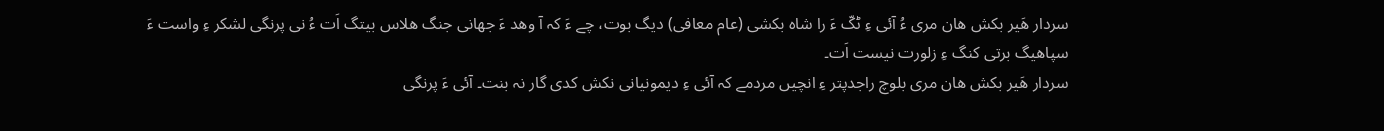سردار ھَیر بکش ھان مری ءُ آئی ءِ ٹکّ ءَ را شاہ بکشی (عام معافی) دیگ بوت، چے ءَ کہ آ وھد ءَ جھانی جنگ ھلاس بیتگ اَت ءُ نی پرنگی لشکر ءِ واست ءَ سپاھیگ برتی کنگ ءِ زلورت نیست اَت۔
سردار ھَیر بکش ھان مری بلوچ راجدپتر ءِ انچیں مردمے کہ آئی ءِ دیمونیانی نکش کدی گار نہ بنت۔ آئی ءَ پرنگی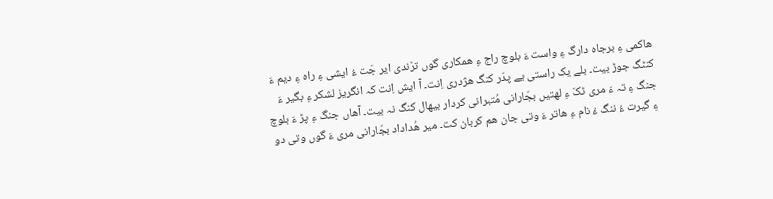ھاکمی ءِ برجاہ دارگ ءِ واست ءَ بلوچ راج ءِ ھمکاری گوں ترْندی ایر جَت ءُ ایشی ءِ راہ ءِ دیم ءَ کنٹگ جوڑ بیت۔ بلے یک راستی یے پدّر کنگ ھژدری اِنت۔ آ ایش اِنت کہ انگریز لشکر ءِ بگیر ءَ جنگ ءِ تہ ءَ مری ٹکّ ءِ لھتیں بجّارانی مُتبرانی کردار بیھال کنگ نہ بیت۔ آھاں جنگ ءِ پڑ ءَ بلوچ ءِ گیرت ءُ ننگ ءُ نام ءِ ھاتر ءَ وتی جان ھم کربان کت۔ میر ھُداداد بجّارانی مری ءَ گوں وتی دو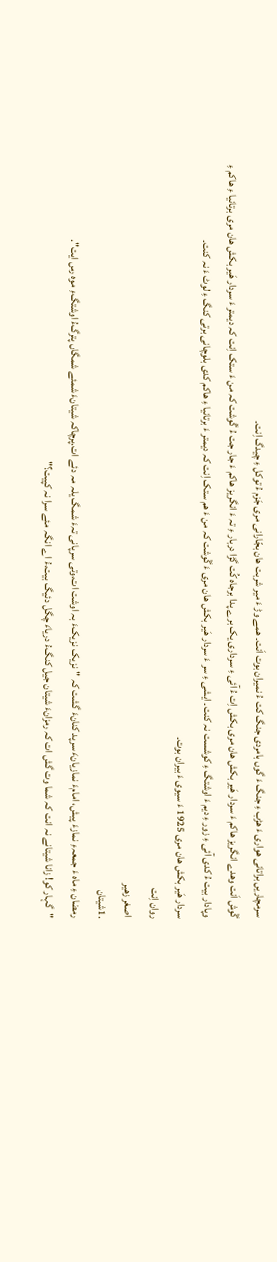سرمچاریں براتانی ھواری ءَ ھڑب ءِ جنگ ءَ گوں بامردی جنگ کت ءُ نمیران بوت اَنت۔ ھمے وڑ ءَ میر شربت ھان بجّارانی مری جَزم ءُ توکل ءِ چیدگ اِنت۔
گْوش اَنت وھدے انگریز ھاکم ءَ سردار ھَیر بکش ھان مری بکش اِت ءُ آئی ءِ سرداری یک برے پدا برجاہ کُت گڑا دربار ءِ تہ ءَ انگریز ھاکم ءَ جار جت ءُ گْوشت کہ من ءَ ستک اِنت کہ دیمتر ءَ سردار ھَیر بکش ھان مری برتانیا ءِ ھاکم ءِ وپادار بیت ءُ کدی آئی ءِ زور ءِ دیم ءَ اوشتگ ءِ کوشست نہ کنت۔ ایشی ءِ سر ءَ سردار ھَیر بکش ھان مری ءَ گْوشت کہ من ءَ ھم ستک اِنت کہ دیمتر ءَ برتانیا ءِ ھاکم کدی بلوچانی برتی کنگ ءِ لوٹ ءَ نہ کنت۔
سردار ھَیر بکش ھان مری 1925 ءَ سیوی ءَ بیران بوت۔
روان اِنت
اصغر زهیر
.1شیتان
رمضان ءِ ماہ ءَ جمعہءِ نمازءَ پیش، امامءَ نمازیانءَ سرپد کنانءَ گشت کہ "نزیک نزیکءَ بہ اوشت ات،وتی سرپانی تہءَ شمگ یلہ مہ دئے ات.پرچاکہ شیتانءَ شمئے شمگاں پترگءُ اوشتگءِ موہ رس ایت".
"گہار کو! زانا شیتانے نہ انت کہ شما وت گش ات کہ رمزانءَ شیتان جیل کنگءُ دریاءَ چگل دئیگ بیت،ءُ اے انگہ مئے سرا نہ کپیت؟"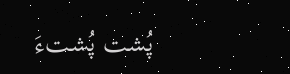پُشت پُشتءَ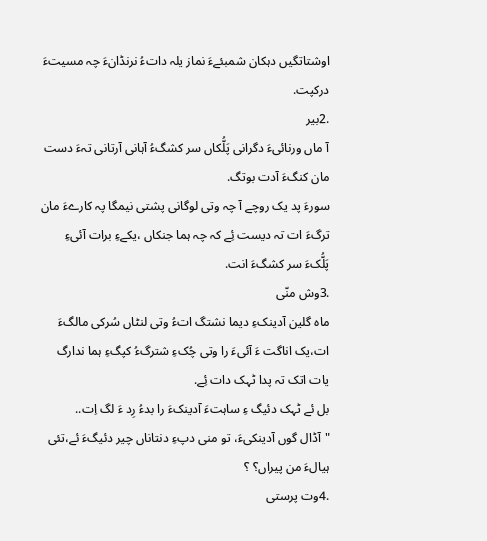اوشتاتگیں دہکان شمبئےءَ نماز یلہ داتءُ نرنڈانءَ چہ مسیتءَ درکپت.
.2بیر
آ ماں ورنائیءَ دگرانی پَلُّکاں سر کشگءُ آہانی آرتانی تہءَ دست مان کنگءَ آدت بوتگ.
سورءَ پد یک روچے آ چہ وتی لوگانی پشتی نیمگا پہ کارےءَ مان ترگءَ ات تہ دیست ئِے کہ چہ ہما جنکاں ،یکےءِ برات آئیءِ پَلُّکءَ سر کشگءَ انت.
.3وش منّی
ماہ گلین آدینکءِ دیما نشتگ اتءُ وتی لنٹاں سُرکی مالگءَ ات،یک اناگت ءَ آئیءَ را وتی چُکءِ شترگءُ کپگءِ ہما ندارگ یات اتک تہ پدا ٹہک دات ئِے.
بل ئے ٹہک دئیگ ءِ ساہتءَ آدینکءَ را بدءُ رِد ءَ لگ اِت..
"آڈال گوں آدینکیءَ، تو منی دپءِ دنتاناں چیر دئیگءَ ئے،تئی ہیالءَ من پیراں؟ ؟
.4وت پرستی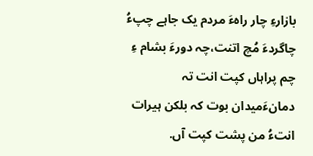بازارءِ چار راہءَ مردم یک جاہے چپءُ چاگردءَ مُچ اتنت،چہ دورءَ بشام ءِ چم پراہاں کپت انت تہ دمانءَمیدان بوت کہ بلکن ہیرات انتءُ من پشت کپت آں.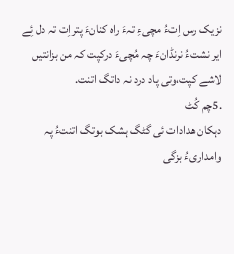نزیک رس اِتءُ مچیءِ تہءَ راہ کنانءَ پتراِت تہ دل ئِے ایر نشتءُ نرنڈانءَ چہ مُچیءَ درکپت کہ من بزانتیں لاشے کپت،وتی پاد درد نہ داتگ اتنت.
.5چم کُٹ
دہکان ھدادات ئی گٹگ ہشک بوتگ اتنتءُ پہ وامداریءُ بزگی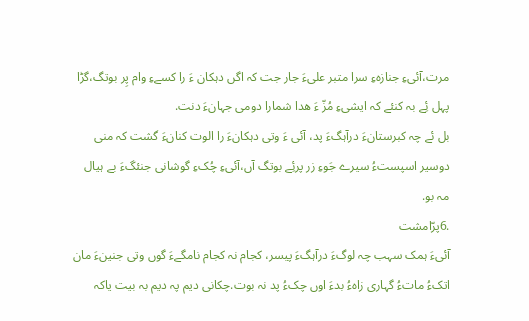مرت،آئیءِ جنازہءِ سرا متبر علیءَ جار جت کہ اگں دہکان ءَ را کسےءِ وام پِر بوتگ،گڑا پہل ئِے بہ کنئے کہ ایشیءِ مُزّ ءَ ھدا شمارا دومی جہانءَ دنت.
بل ئے چہ کبرستانءَ درآہگءَ پد، آئی ءَ وتی دہکانءَ را الوت کنانءَ گشت کہ منی دوسیر اسپستءُ سیرے جَوءِ زر پرئِے بوتگ آں،آئیءِ چُکءِ گوشانی جنئگءَ بے ہیال مہ بو.
.6پرّامشت
آئیءَ ہمک سہب چہ لوگءَ درآہگءَ پیسر، کجام نہ کجام نامگےءَ گوں وتی جنینءَ مان اتکءُ ماتءُ گہاری زاہءُ بدءَ اوں چکءُ پد نہ بوت.چکانی دیم پہ دیم بہ بیت یاکہ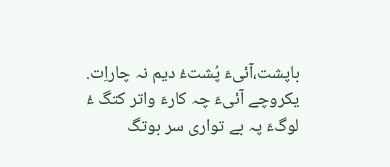باپشت،آئیءَ پُشتءُ دیم نہ چاراِت.
یکروچے آئیءَ چہ کارءَ واتر کتگ ءُ لوگءَ پہ بے تواری سر بوتگ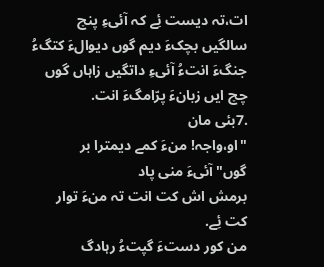ات،تہ دیست ئِے کہ آئیءِ پنچ سالگیں بچکءَ دیم گوں دیوالءَ کتگءُ جنگءَ انتءُ آئیءِ داتگیں زاہاں گوں چچ ایں زبانءَ پرّامگءَ انت.
.7بئی مان
"او،واجہ! منءَ کمے دیمترا بر گوں"آئیءَ منی پاد
برمش اش کت انت تہ منءَ توار کت ئِے.
من کور دستءَ گپتءُ رہادگ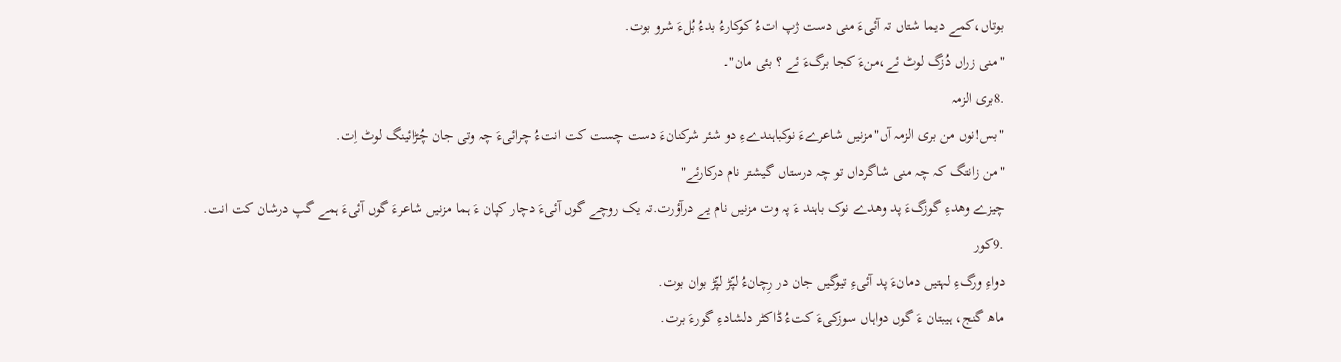بوتاں،کمے دیما شتاں تہ آئیءَ منی دست ژپ اتءُ کوکارءُ بدءُ بُلءَ شرو بوت.
"منی زراں دُزگ لوٹ ئے،منءَ کجا برگءَ ئے ؟ بئی مان"۔
.8بری الزمہ
"بس!نوں من بری الزمہ آں"مزنیں شاعرےءَ نوکباہندےءِ دو شئر شرکنانءَ دست چست کت انتءُ چرائیءَ چہ وتی جان چُڑائینگ لوٹ اِت.
"من زانتگ کہ چہ منی شاگرداں تو چہ درستاں گیشتر نام درکارئے"
چیزے وھدءِ گوزگءَ پد وھدے نوک باہند ءَ پہ وت مزنیں نام یے درآؤرت.تہ یک روچے گوں آئیءَ دچار کپان ءَ ہما مزنیں شاعرءَ گوں آئیءَ ہمے گپ درشان کت انت.
.9کور
دواءِ ورگءِ لہتیں دمانءَ پد آئیءِ تیوگیں جان در رِچانءُ لپّڑ لپّڑ بوان بوت.
ماھ گنج، ہیبتان ءَ گوں دواہاں سوزکیءَ کتءُ ڈاکٹر دلشادءِ گورءَ برت.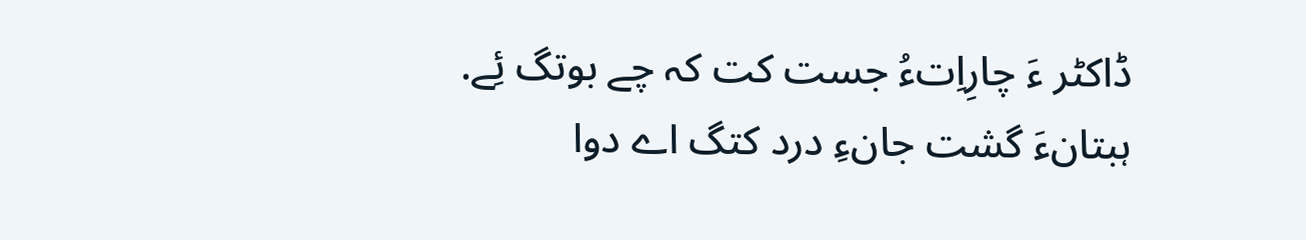ڈاکٹر ءَ چارِاِتءُ جست کت کہ چے بوتگ ئِے.
ہبتانءَ گشت جانءِ درد کتگ اے دوا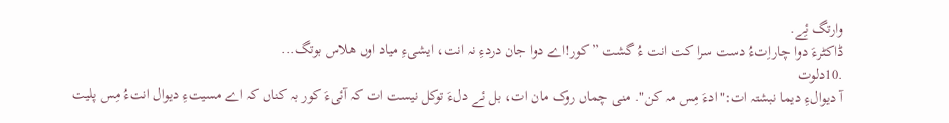وارتگ ئِے.
ڈاکٹرءَ دوا چاراِتءُ دست سرا کت انت ءُ گشت ”کور!اے دوا جان دردءِ نہ انت، ایشیءِ میاد اوں ھلاس بوتگ...
.10دلوت
آ دیوالءِ دیما نبشتہ ات:"ادءَ مِس مہ کن". منی چماں روک مان ات، بل ئے دلءَ توکل نیست ات کہ آئیءَ کور بہ کناں کہ اے مسیتءِ دیوال انتءُ مِس پلیت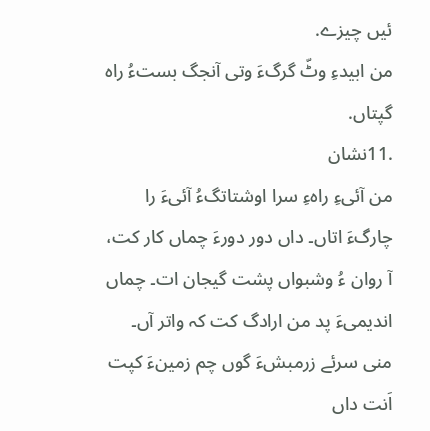ئیں چیزے.
من ابیدءِ وٹّ گرگءَ وتی آنجگ بستءُ راہ گپتاں.
.11نشان
من آئیءِ راہءِ سرا اوشتاتگءُ آئیءَ را چارگءَ اتاں۔ داں دور دورءَ چماں کار کت، آ روان ءُ وشبواں پشت گیجان ات۔ چماں اندیمیءَ پد من ارادگ کت کہ واتر آں۔ منی سرئے زرمبشءَ گوں چم زمینءَ کپت اَنت داں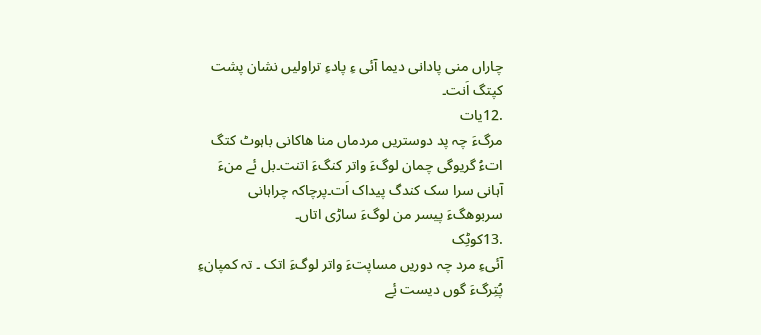چاراں منی پادانی دیما آئی ءِ پادءِ تراولیں نشان پشت کپتگ اَنت۔
.12یات
مرگءَ چہ پد دوستریں مردماں منا ھاکانی باہوٹ کتگ اتءُ گریوگی چمان لوگءَ واتر کنگءَ اتنت۔بل ئے منءَ آہانی سرا سک کندگ پیداک اَت۔پرچاکہ چراہانی سربوھگءَ پیسر من لوگءَ ساڑی اتاں۔
.13کوٹِک
آئیءِ مرد چہ دوریں مساپتءَ واتر لوگءَ اتک ۔ تہ کمپانءِ پُتِرگءَ گوں دیست ئِے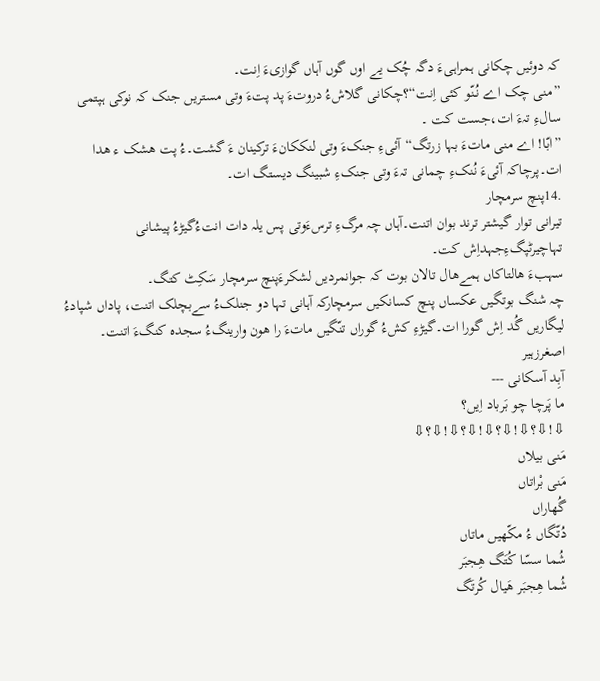کہ دوئیں چکانی ہمراہیءَ دگہ چُک یے اوں گوں آہاں گوازیءَ اِنت۔
”منی چک اے نُنّو کئی اِنت“؟چکانی گلاشءُ دروتءَ پد پتءَ وتی مستریں جنک کہ نوکی ہپتمی سالءِ تہءَ ات،جست کت ۔
”ابّا! اے منی ماتءَ بہا زرتگ“آئیءِ جنکءَ وتی لنککانءَ ترکینان ءَ گشت۔ءُ پت ھشک ء ھدا ات۔پرچاکہ آئیءَ نُنکءِ چمانی تہءَ وتی جنکءِ شبینگ دیستگ ات۔
.14پنچ سرمچار
تیرانی توار گیشتر ترند بوان اتنت۔آہاں چہ مرگءِ ترسءَوتی پس یلہ دات انتءُگیڑءُ پیشانی تہاچیرٹپگءِجہداِش کت۔
سہبءَ ھالتاکاں ہمےھال تالان بوت کہ جوانمردیں لشکرءَپنچ سرمچار سَکِٹ کتگ۔
چہ شنگ بوتگیں عکساں پنچ کسانکیں سرمچارکہ آہانی تہا دو جنلکءُ سےبچلک اتنت، پاداں شپادءُ لیگاریں گُد اِش گورا ات۔گیڑءِ کشءُ گوراں تنّگیں ماتءَ را ھون وارینگءُ سجدہ کنگءَ اتنت۔
اصغرزہیر
آبِد آسکانی ---
ما پَرچا چو بَرباد اِیں؟
⇩!⇩؟⇩!⇩؟⇩!⇩؟⇩!⇩؟⇩
مَنی بیلاں
مَنی بْراتاں
گُهاراں
دُتّگاں ءُ مکّهیں ماتاں
شُما سسّا کُتَگ هِجبَر
شُما هِجبَر هَیال کُرتَگ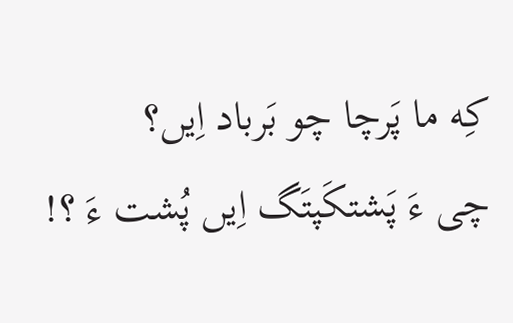کِه ما پَرچا چو بَرباد اِیں؟
چی ءَ پَشتکَپتَگ اِیں پُشت ءَ ؟!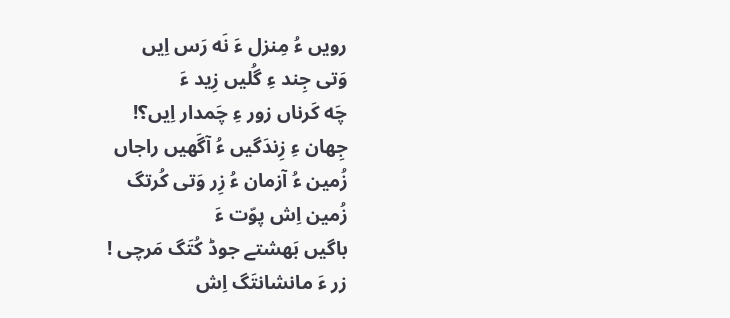رویں ءُ مِنزل ءَ نَه رَس اِیں
وَتی جِند ءِ گُلیں زِید ءَ
چَه کَرناں زور ءِ چَمدار اِیں؟!
جِهان ءِ زِندَگیں ءُ آگَهیں راجاں
زُمین ءُ آزمان ءُ زِر وَتی کُرتگ
زُمین اِش پوّت ءَ
باگیں بَهشتے جوڈ کُتَگ مَرچی !
زر ءَ مانشانتَگ اِش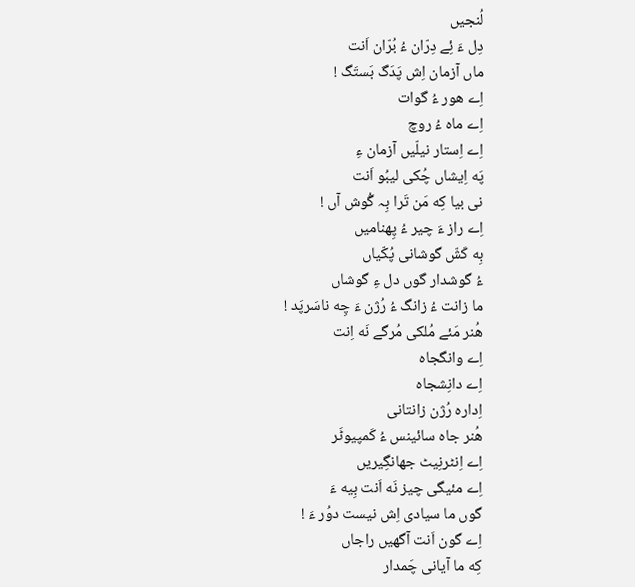لُنجیں
دِل ءَ ئِے دِرّان ءُ بُرّان اَنت
ماں آزمان اِش پَدَگ بَستَگ !
اِے هور ءُ گوات
اِے ماه ءُ روچ
اِے اِستار نیلّیں آزمان ءِ
پَه اِیشاں چُکی لیبُو اَنت
نی بیا کِه مَن تَرا بِہ گُوش آں !
اِے راز ءَ چیر ءُ پِهنامیں
بِه کَشّ گوشانی پُکّیاں
ءُ گوشدار گوں دل ءِ گوشاں
ما زانت ءُ زانگ ءُ رُژن ءَ چِه ناسَرپَد !
هُنر مَئے مُلکی مُرگے نَه اِنت
اِے وانگجاه
اِے دانِشجاه
اِداره رُژن زانتانی
هُنر جاه سائینس ءُ کَمپیوٹَر
اِے اِنٹرنِیٹ جهانگِیریں
اِے مئیگی چیز نَه اَنت بِیه ءَ
گوں ما سیادی اِش نیست دوُر ءَ !
اِے گون اَنت آگهیں راجاں
کِه ما آیانی چَمدار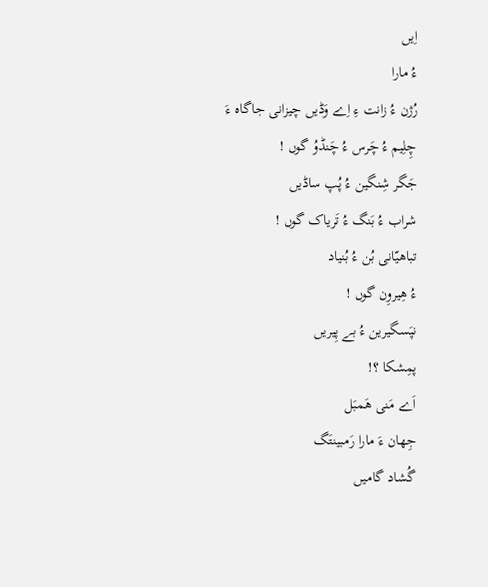اِیں
ءُ مارا
رُژن ءُ زانت ءِ اِے وَڈیں چیزانی جاگاه ءَ
چِلِیم ءُ چَرس ءُ چَنڈوُ گوں !
جَگر شِنگین ءُ پُپ ساڈیں
شراب ءُ بَنگ ءُ تَریاک گوں !
تباهیّانی بُن ءُ بُنیاد
ءُ هِیروِن گوں !
نپَسگیرین ءُ بے پِیریں
پمِشکا ؟!
اَے مَنی هَمبَل
جِهان ءَ مارا رَمبینتَگ
گُشاد گامیں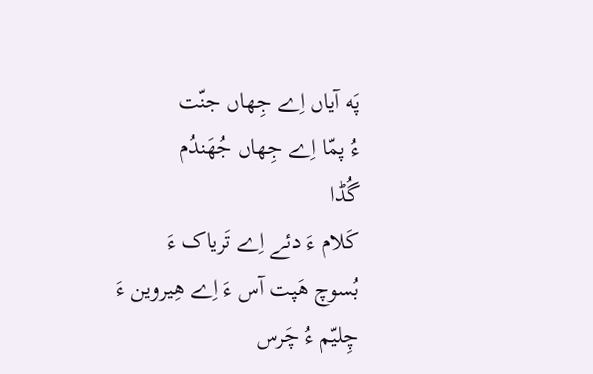پَه آیاں اِے جِهاں جنّت
ءُ پمّا اِے جِهاں جُهَندُم
گُڈا
کَلام ءَ دئے اِے تَریاک ءَ
بُسوچ هَپت آس ءَ اِے هِیروین ءَ
چِلیّم ءُ چَرس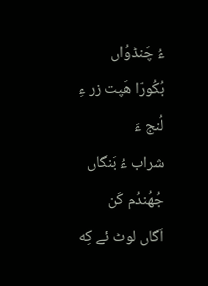ءُ چَنڈوُاں
بُکُورّا هَپت زر ءِ لُنج ءَ
شراب ءُ بَنگاں جُهُندُم کَن
اَگاں لوٹ ئے کِه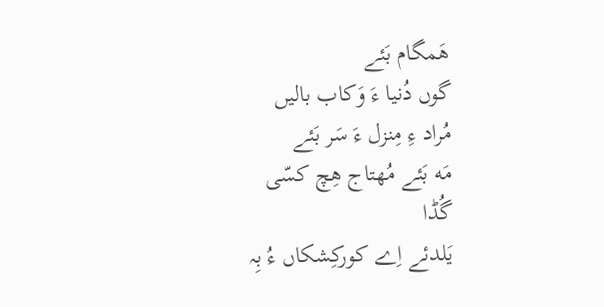هَمگام بَئے
گوں دُنیا ءَ وَکاب بالیں
مُراد ءِ مِنزل ءَ سَر بَئے
مَه بَئے مُهتاج هِچ کسّی
گُڈا
یَلدئے اِے کورکِشکاں ءُ بِہ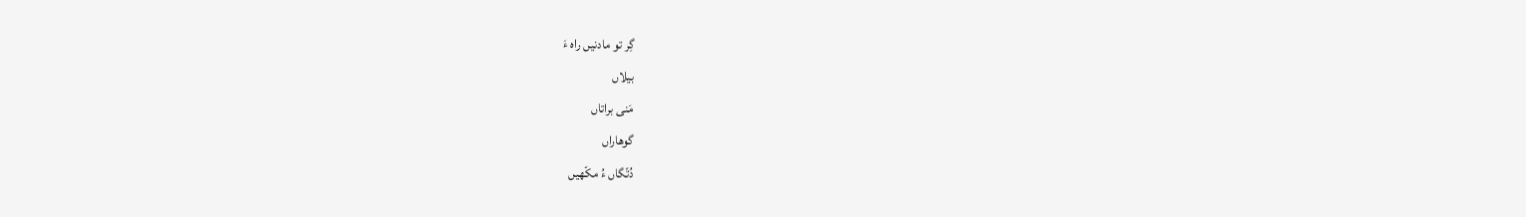گِر تو مادنیں راه ءَ
بیلاں
مَنی براتاں
گوهاراں
دُتّگاں ءُ مکّهیں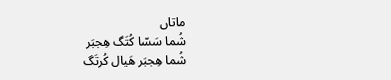ماتاں
شُما سَسّا کُتَگ هِجبَر
شُما هِجبَر هَیال کُرتَگ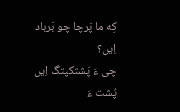کِه ما پَرچا چو بَرباد اِیں؟
چی ءَ پَشتکپتگ اِیں پُشت ءَ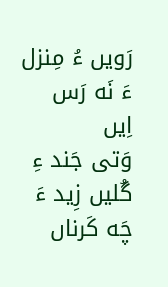رَویں ءُ مِنزل ءَ نَه رَس اِیں
وَتی جَند ءِ گُلیں زِید ءَ
چَه کَرناں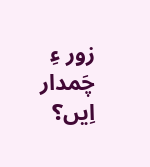زور ءِ چَمدار اِیں؟